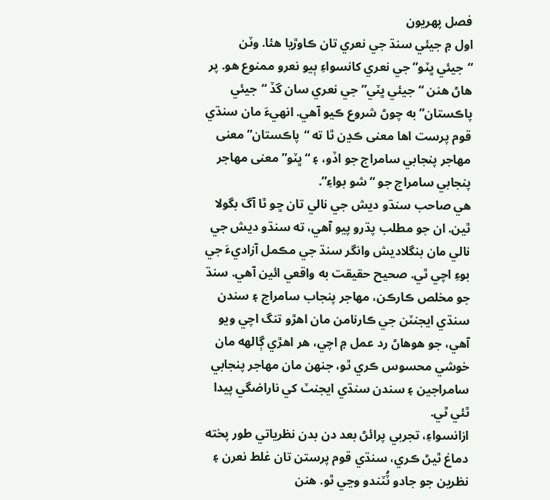فصل پهريون
اول ۾ جيئي سنڌ جي نعري تان ڪاوڙيا هئا. وٽن “جيئي ڀٽو” جي نعري کانسواءِ ٻيو نعرو ممنوع هو. پر هاڻ هنن “جيئي ڀٽي” جي نعري سان گڏ “جيئي پاڪستان” به چوڻ شروع ڪيو آهي. انهيءَ مان سنڌي قوم پرست اها معنى ڪڍن ٿا ته “پاڪستان” معنى مهاجر پنجابي سامراج جو اڏو، ۽ “ڀٽو” معنى مهاجر پنجابي سامراج جو “شو بواءِ”.
هي صاحب سنڌو ديش جي نالي تان ڇو ٿا آگ بگولا ٿين. ان جو مطلب پڌرو پيو آهي، ته سنڌو ديش جي نالي مان بنگلاديش وانگر سنڌ جي مڪمل آزاديءَ جي بوءِ اچي ٿي. صحيح حقيقت به واقعي ائين آهي. سنڌ جو مخلص ڪارڪن، مهاجر پنجاب سامراج ۽ سندن سنڌي ايجنٽن جي ڪارنامن مان اهڙو تنگ اچي ويو آهي، جو هوهاڻ رد عمل ۾ اچي، هر اهڙي ڳالهه مان خوشي محسوس ڪري ٿو، جنهن مان مهاجر پنجابي سامراجين ۽ سندن سنڌي ايجنٽ کي ناراضگي پيدا ٿئي ٿي.
ازانسواءِ، تجربي پرائڻ بعد دن بدن نظرياتي طور پخته دماغ ٿيڻ ڪري، سنڌي قوم پرستن تان غلط نعرن ۽ نظرين جو جادو ٽُٽندو وڃي ٿو. هنن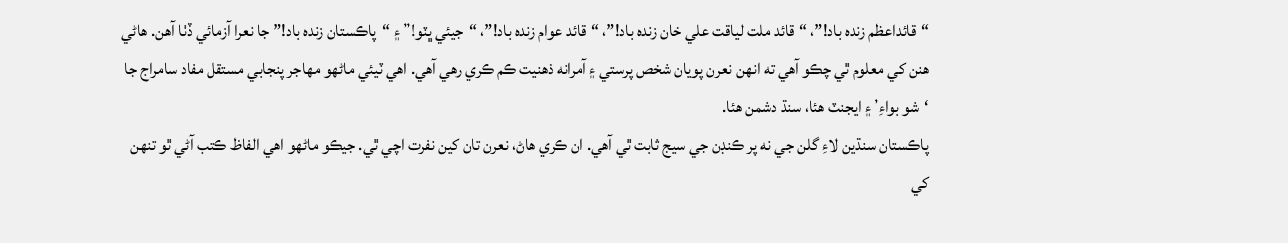“قائداعظم زنده باد!”، “قائد ملت لياقت علي خان زنده باد!”، “قائد عوام زنده باد!”، “جيئي ڀٽو!” ۽ “پاڪستان زنده باد!” جا نعرا آزمائي ڏٺا آهن. هاڻي هنن کي معلوم ٿي چڪو آهي ته انهن نعرن پويان شخص پرستي ۽ آمرانه ذهنيت ڪم ڪري رهي آهي. اهي ٽيئي ماڻهو مهاجر پنجابي مستقل مفاد سامراج جا ‘شو بواءِ’ ۽ ايجنٽ هئا، سنڌ دشمن هئا.
پاڪستان سنڌين لاءِ گلن جي نه پر ڪنڊن جي سيج ثابت ٿي آهي. ان ڪري هاڻ، نعرن تان کين نفرت اچي ٿي. جيڪو ماڻهو اهي الفاظ ڪتب آڻي ٿو تنهن کي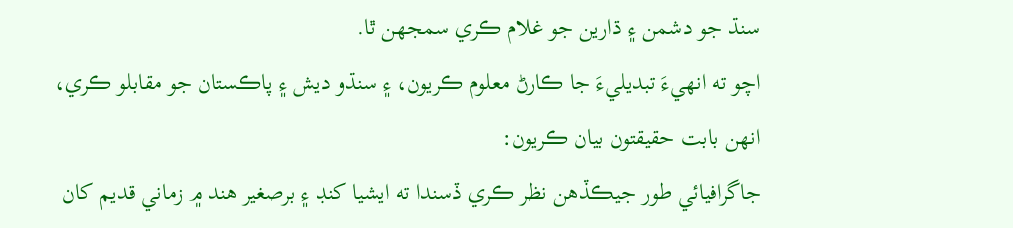سنڌ جو دشمن ۽ ڌارين جو غلام ڪري سمجهن ٿا.
اچو ته انهيءَ تبديليءَ جا ڪارڻ معلوم ڪريون، ۽ سنڌو ديش ۽ پاڪستان جو مقابلو ڪري، انهن بابت حقيقتون بيان ڪريون:
جاگرافيائي طور جيڪڏهن نظر ڪري ڏسندا ته ايشيا کنڊ ۽ برصغير هند ۾ زماني قديم کان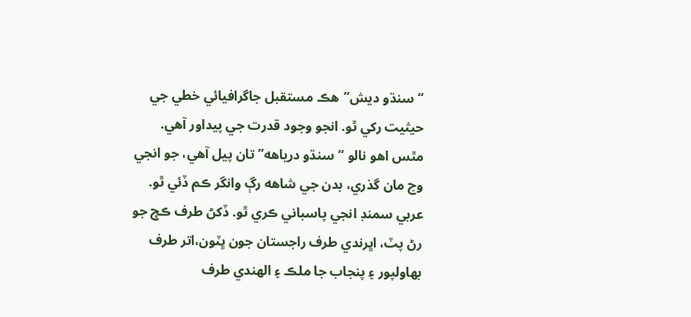“سنڌو ديش”هڪ مستقبل جاگرافيائي خطي جي حيثيت رکي ٿو. انجو وجود قدرت جي پيداور آهي. مٿس اهو نالو “سنڌو درياهه” تان پيل آهي، جو انجي وچ مان گذري، بدن جي شاهه رڳ وانگر ڪم ڏئي ٿو. عربي سمنڊ انجي پاسباني ڪري ٿو. ڏکڻ طرف ڪڇ جو رڻ پٽ، اڀرندي طرف راجستان جون ڀٽون،اتر طرف بهاولپور ۽ پنجاب جا ملڪ ۽ الهندي طرف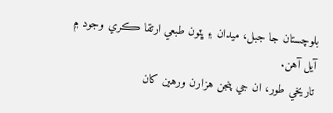بلوچستان جا جبل، ميدان ۽ ڀٽون طبعي ارتقا ڪري وجود ۾ آيل آهن.
تاريخي طور، ان جي پنجن هزارن ورهين کان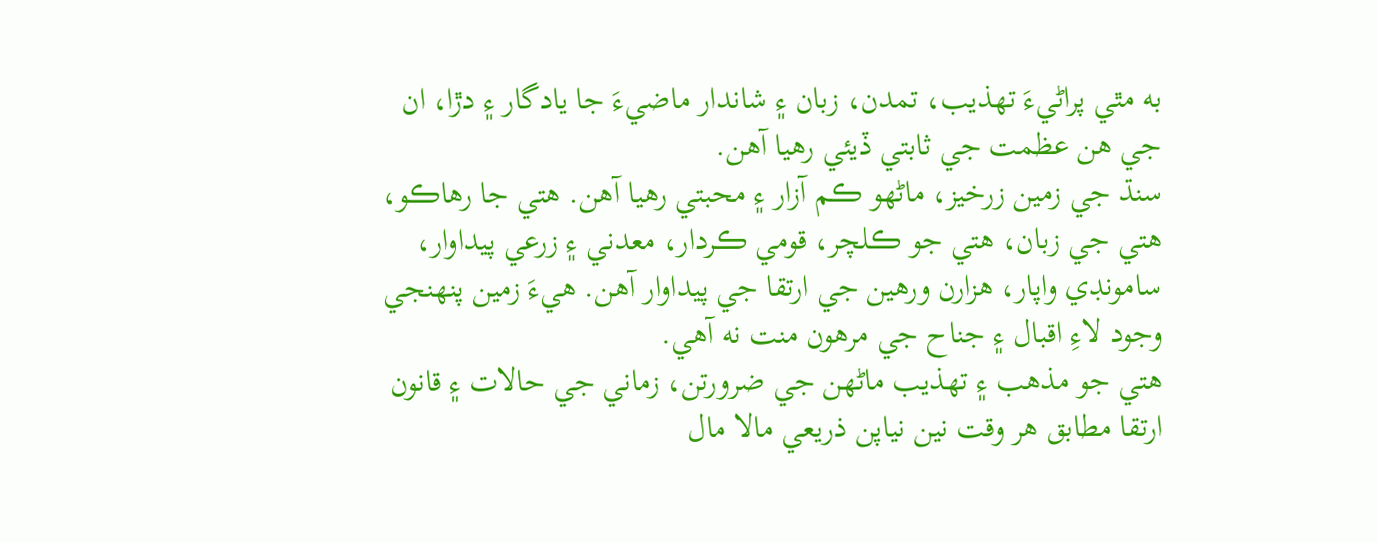به مٿي پراڻيءَ تهذيب، تمدن، زبان ۽ شاندار ماضيءَ جا يادگار ۽ دڙا، ان جي هن عظمت جي ثابتي ڏيئي رهيا آهن.
سنڌ جي زمين زرخيز، ماڻهو ڪم آزار ۽ محبتي رهيا آهن. هتي جا رهاڪو، هتي جي زبان، هتي جو ڪلچر، قومي ڪردار، معدني ۽ زرعي پيداوار، سامونڊي واپار، هزارن ورهين جي ارتقا جي پيداوار آهن. هيءَ زمين پنهنجي وجود لاءِ اقبال ۽ جناح جي مرهون منت نه آهي.
هتي جو مذهب ۽ تهذيب ماڻهن جي ضرورتن، زماني جي حالات ۽ قانون ارتقا مطابق هر وقت نين نياپن ذريعي مالا مال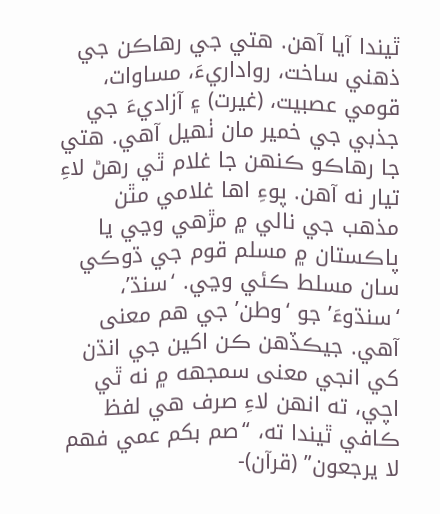ٿيندا آيا آهن. هتي جي رهاڪن جي ذهني ساخت، رواداريءَ، مساوات، قومي عصبيت، (غيرت) ۽ آزاديءَ جي جذبي جي خمير مان ٺهيل آهي. هتي جا رهاڪو ڪنهن جا غلام ٿي رهڻ لاءِ تيار نه آهن. پوءِ اها غلامي مٿن مذهب جي نالي ۾ مڙهي وڃي يا پاڪستان ۾ مسلم قوم جي ڌوڪي سان مسلط ڪئي وڃي. ‘سنڌ’، ‘سنڌوءَ’ جو ‘وطن’ جي هم معنى آهي. جيڪڏهن ڪن اکين جي انڌن کي انجي معنى سمجهه ۾ نه ٿي اچي، ته انهن لاءِ صرف هي لفظ ڪافي ٿيندا ته، “صم بکم عمي فهم لا يرجعون” (قرآن)-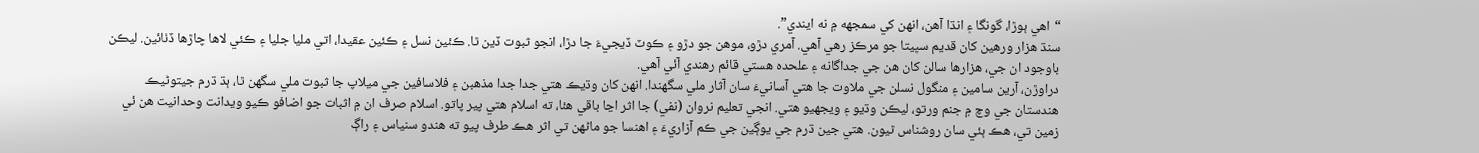“اهي ٻوڙا، گونگا ۽ انڌا آهن، انهن کي سمجهه ۾ نه ايندي”.
سنڌ هزار ورهين کان قديم سڀيتا جو مرڪز رهي آهي. آمري دڙو، موهن جو دڙو ۽ ڪوٽ ڏيجيءَ جا دڙا، انجو ثبوت ڏين ٿا. ڪئين نسل ۽ ڪئين عقيدا، اتي مليا جليا ۽ ڪئي لاها چاڙها ڏٺائين. ليڪن باوجود ان جي، هزارها سالن کان هن جي جداگانه ۽ علحده هستي قائم رهندي آئي آهي.
دراوڙن، آرين سامين ۽ منگول نسلن جي ملاوت جا هتي آسانيءَ سان آثار ملي سگهندا. انهن کان وڌيڪ هتي جدا جدا مذهبن ۽ فلاسافين جي ميلاپ جا ثبوت ملي سگهن ٿا، ٻڌ ڌرم جيتوڻيڪ هندستان جي وچ ۾ جنم ورتو، ليڪن وڌيو ۽ ويجهيو هتي. انجي تعليم نروان (نفي) جا اثر اڃا باقي هئا، ته اسلام هتي پير پاتو. اسلام صرف ان ۾ اثبات جو اضافو ڪيو ويدانت وحدانيت هن ئي زمين تي، هڪ ٻئي سان روشناس ٿيون. هتي جين ڌرم جي يوڳين جي ڪم آزاريءَ ۽ اهنسا جو ماڻهن تي اثر هڪ طرف پيو ته هندو سنياس ۽ راڳ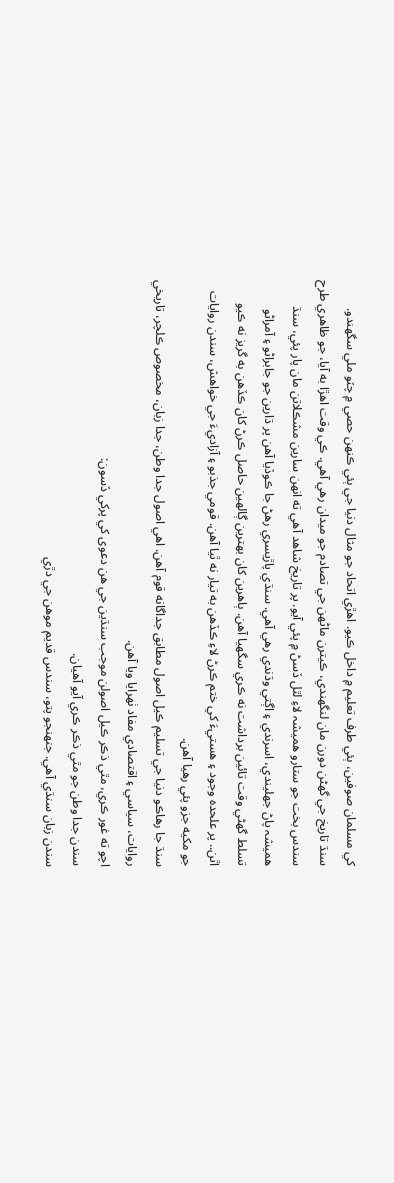کي مسلمان صوفين، ٻئي طرف تعليم ۾ داخل ڪيو. اهڙي اتحاد جو مثال دنيا جي ٻئي ڪنهن حصي ۾ چٽو ملي سگهندو.
سنڌ تاريخ جي گهڻن دورن مان لنگهندي، ڪيترن ماڻهن جي تصادم جو ميدان رهي آهي. ڪي وقت اهڙا به آيا، جو ظاهري طرح سندس بخت جو ستارو هميشہ لاءِ لٿل ڏسڻ ۾ پئي آيو. پر تاريخ شاهد آهي ته انهن سارين مشڪلاتن مان پار پئي، سنڌ هميشہ پاڻ جهليندي، اسرندي ۽ اڳتي وڌندي رهي آهي. سنڌي پاڙيسري رهڻ جا ڪوڏيا آهن پر ڌارين جو جابراڻو ۽ آمراڻو تسلط گهڻي وقت تائين برداشت نه ڪري سگهيا آهن. ٻاهرين کان بهترين ڳالهين حاصل ڪرڻ کان ڪڏهن به گريز نه ڪيو اٿن.. پر علحده وجود ۽ هستيءَ کي ختم ڪرڻ لاءِ ڪڏهن به تيار نه ٿيا آهن. قومي جذبو ۽ آزاديءَ جي خواهش، سندن روايات جو مکيه جزو پئي رهيا آهن.
سنڌ جا رهاڪو دنيا جي تسليم ڪيل اصول مطابق جداگانه قوم آهن. اهي اصول جدا وطن، جدا زبان، مخصوص ڪلچر، تاريخي روايات، سياسي ۽ اقتصادي مفاد ٺهرايا ويا آهن.
اچو ته غور ڪري، مٿي ذڪر ڪيل اصولن موجب سنڌين جي هن دعوى کي پرکي ڏسون:
سندن جدا وطن جو مٿي ذڪر ڪري آيو آهيان.
سندن زبان سنڌي آهي. جنهنجو پتو، سندس قديم موهن جي دڙي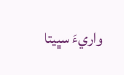واريءَ سڀيتا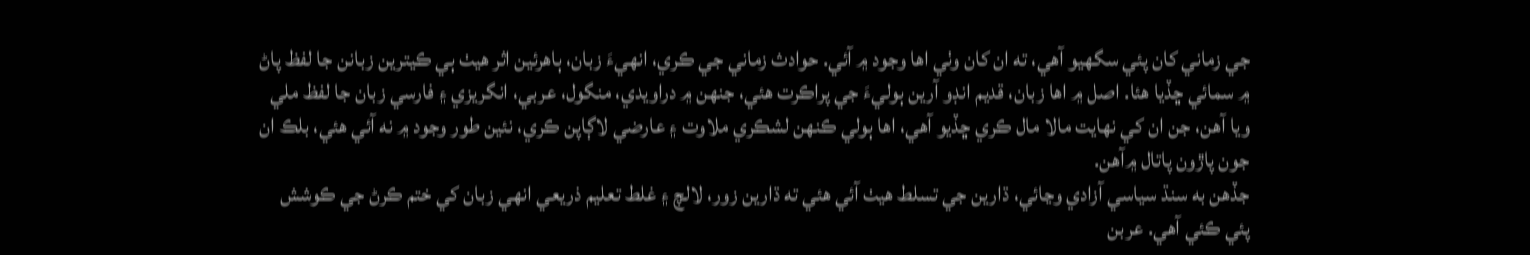جي زماني کان پئي سگهيو آهي، ته ان کان وٺي اها وجود ۾ آئي. حوادث زماني جي ڪري، انهيءَ زبان، ٻاهرئين اثر هيٺ ٻي ڪيترين زبانن جا لفظ پاڻ ۾ سمائي ڇڏيا هئا. اصل ۾ اها زبان، قديم انڊو آرين ٻوليءَ جي پراڪرت هئي، جنهن ۾ دراويدي، منگول، عربي، انگريزي ۽ فارسي زبان جا لفظ ملي ويا آهن، جن ان کي نهايت مالا مال ڪري ڇڏيو آهي، اها ٻولي ڪنهن لشڪري ملاوت ۽ عارضي لاڳاپن ڪري، نئين طور وجود ۾ نه آئي هئي، بلڪ ان جون پاڙون پاتال ۾آهن.
جڏهن به سنڌ سياسي آزادي وڃائي، ڌارين جي تسلط هيٺ آئي هئي ته ڌارين زور، لالچ ۽ غلط تعليم ذريعي انهي زبان کي ختم ڪرڻ جي ڪوشش پئي ڪئي آهي. عربن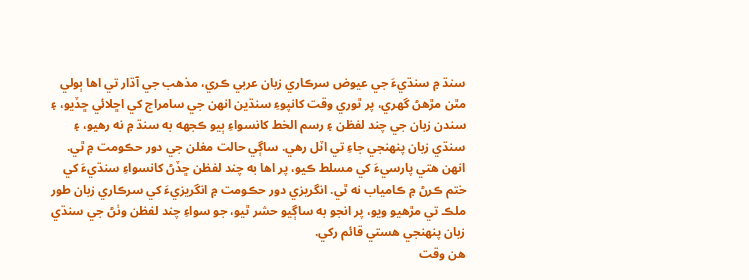سنڌ ۾ سنڌيءَ جي عيوض سرڪاري زبان عربي ڪري، مذهب جي آڌار تي اها ٻولي مٿن مڙهڻ گهري، پر ٿوري وقت کانپوءِ سنڌين انهن جي سامراج کي اڇلائي ڇڏيو، ۽ سندن زبان جي چند لفظن ۽ رسم الخط کانسواءِ ٻيو ڪجهه به سنڌ ۾ نه رهيو، ۽ سنڌي زبان پنهنجي جاءِ تي اٽل رهي. ساڳي حالت مغلن جي دور حڪومت ۾ ٿي. انهن هتي پارسيءَ کي مسلط ڪيو، پر اها به چند لفظن ڇڏڻ کانسواءِ سنڌيءَ کي ختم ڪرڻ ۾ ڪامياب نه ٿي. انگريزي دور حڪومت ۾ انگريزيءَ کي سرڪاري زبان طور ملڪ تي مڙهيو ويو، پر انجو به ساڳيو حشر ٿيو، جو سواءِ چند لفظن وٺڻ جي سنڌي زبان پنهنجي هستي قائم رکي.
هن وقت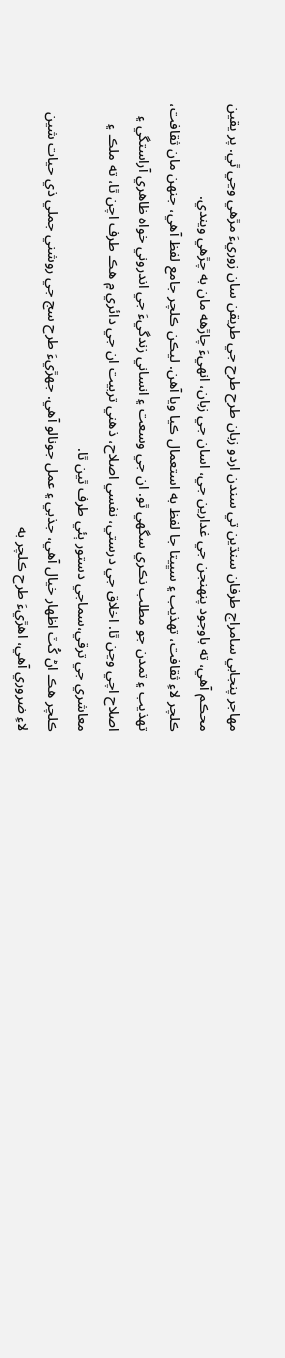مهاجر پنجابي سامراج طرفان سنڌين تي سندن اردو زبان طرح طرح جي طريقن سان زوريءَ مڙهي وڃي ٿي. پر يقين محڪم آهي، ته باوجود پنهنجن جي غدارين جي، اسان جي زبان، انهيءَ چاڙهه مان به چڙهي ويندي.
ڪلچر لاءِ ثقافت، تهذيب ۽ سڀيتا جا لفظ به استعمال ڪيا ويا آهن. ليڪن ڪلچر جامع لفظ آهي، جنهن مان ثقافت، تهذيب ۽ تمدن جو مطلب نڪري سگهي ٿو. ان جي وسعت ۽ انساني زندگيءَ جي اندروني خواه ظاهري آراستگي ۽ اصلاح اچي وڃن ٿا. اخلاق جي درستي، نفسي اصلاح، ذهني تربيت ان جي دائري ۾ هڪ طرف اچن ٿا، ته ملڪ ۽ معاشري جي ترقي،سماجي دستور ٻئي طرف ٿين ٿا.
ڪلچر هڪ اڻ کُٽ اظهار خيال آهي، جذبي ۽ عمل جونالو آهي. جهڙيءَ طرح سج جي روشني جملي ذي حيات شين لاءِ ضروري آهي، اهڙيءَ طرح ڪلچر به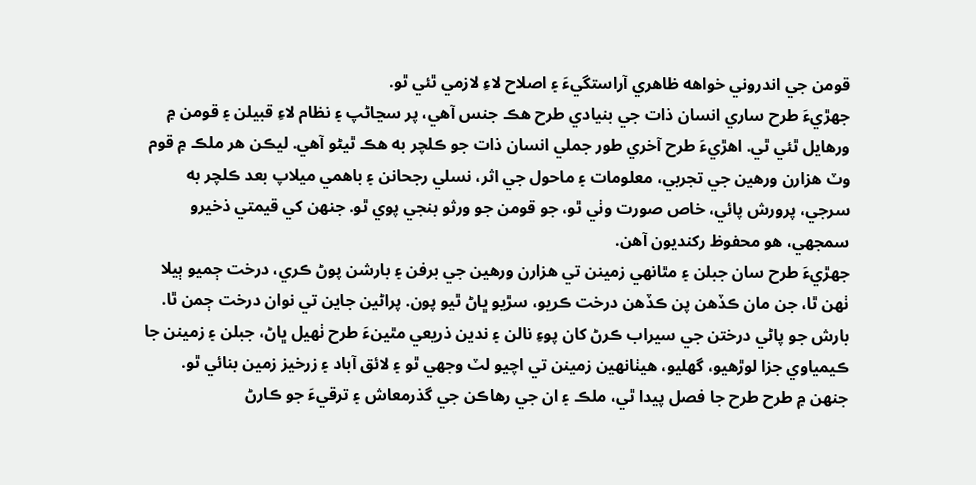قومن جي اندروني خواهه ظاهري آراستگيءَ ۽ اصلاح لاءِ لازمي ٿئي ٿو.
جهڙيءَ طرح ساري انسان ذات جي بنيادي طرح هڪ جنس آهي، پر سڃاڻپ ۽ نظام لاءِ قبيلن ۽ قومن ۾ ورهايل ٿئي ٿي. اهڙيءَ طرح آخري طور جملي انسان ذات جو ڪلچر به هڪ ٿيڻو آهي. ليڪن هر ملڪ ۾ قوم وٽ هزارن ورهين جي تجربي، معلومات ۽ ماحول جي اثر، نسلي رجحانن ۽ باهمي ميلاپ بعد ڪلچر به سرجي، پرورش پائي، خاص صورت وٺي ٿو، جو قومن جو ورثو بنجي پوي ٿو. جنهن کي قيمتي ذخيرو سمجهي، هو محفوظ رکنديون آهن.
جهڙيءَ طرح سان جبلن ۽ مٿانهي زمينن تي هزارن ورهين جي برفن ۽ بارشن پوڻ ڪري، درخت ڄميو ٻيلا ٺهن ٿا، جن مان ڪڏهن پن ڪڏهن درخت ڪريو، سڙيو ڀاڻ ٿيو پون. پراڻين جاين تي نوان درخت ڄمن ٿا. بارش جو پاڻي درختن جي سيراب ڪرڻ کان پوءِ نالن ۽ ندين ذريعي مٿينءَ طرح ٺهيل ڀاڻ، جبلن ۽ زمينن جا ڪيمياوي جزا لوڙهيو، گهليو، هيٺانهين زمينن تي اچيو لٽ وجهي ٿو ۽ لائق آباد ۽ زرخيز زمين بنائي ٿو. جنهن ۾ طرح طرح جا فصل پيدا ٿي، ملڪ ۽ ان جي رهاڪن جي گذرمعاش ۽ ترقيءَ جو ڪارڻ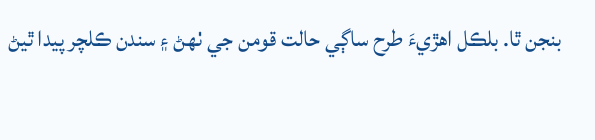بنجن ٿا. بلڪل اهڙيءَ طرح ساڳي حالت قومن جي ٺهڻ ۽ سندن ڪلچر پيدا ٿيڻ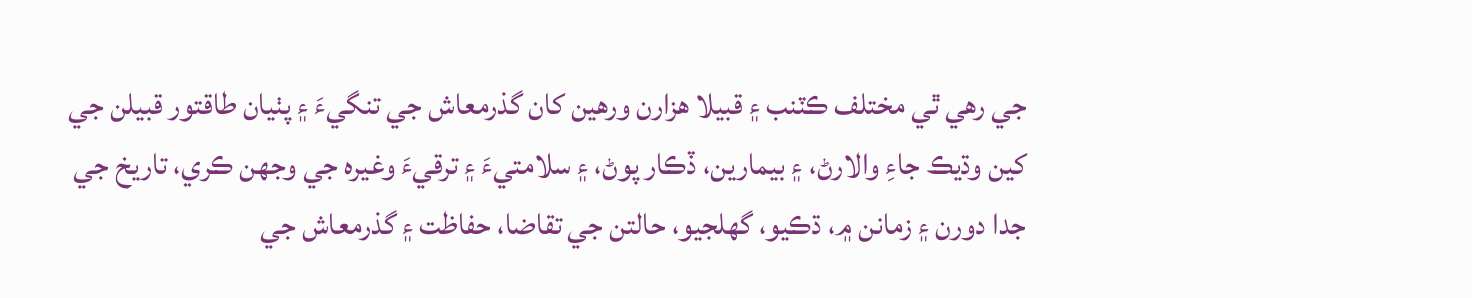جي رهي ٿي مختلف ڪٽنب ۽ قبيلا هزارن ورهين کان گذرمعاش جي تنگيءَ ۽ پٺيان طاقتور قبيلن جي کين وڌيڪ جاءِ والارڻ، ۽ بيمارين، ڏڪار پوڻ، ۽ سلامتيءَ ۽ ترقيءَ وغيره جي وجهن ڪري، تاريخ جي جدا دورن ۽ زمانن ۾، ڌڪيو، گهلجيو، حالتن جي تقاضا، حفاظت ۽ گذرمعاش جي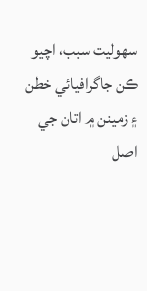سهوليت سبب، اچيو ڪن جاگرافيائي خطن ۽ زمينن ۾ اتان جي اصل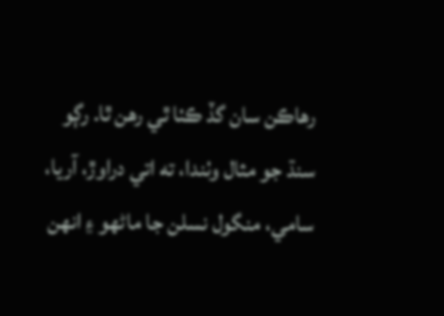رهاڪن سان گڏ ڪٺا ٿي رهن ٿا. رڳو سنڌ جو مثال وٺندا، ته اتي دراوڙ، آريا، سامي، منگول نسلن جا ماڻهو ۽ انهن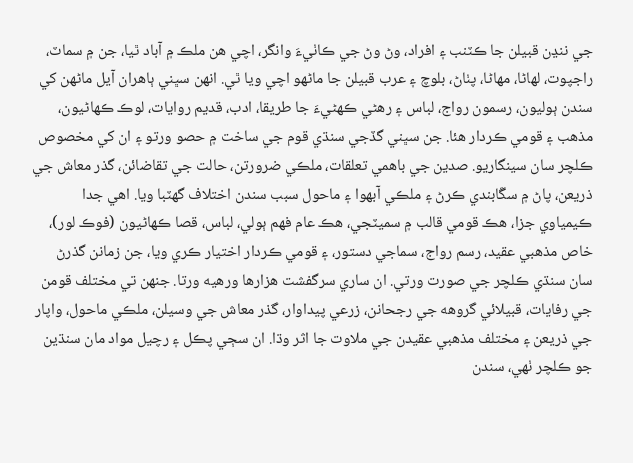جي ننڍن قبيلن جا ڪٽنب ۽ افراد، وڻ وڻ جي ڪاٺيءَ وانگر، اچي هن ملڪ ۾ آباد ٿيا، جن ۾ سماٽ، راجپوت، لهاڻا، مهاڻا، پٺاڻ، بلوچ ۽ عرب قبيلن جا ماڻهو اچي ويا ٿي. انهن سڀني ٻاهران آيل ماڻهن کي سندن ٻوليون، رسمون رواج، لباس ۽ رهڻي ڪهڻيءَ جا طريقا، ادب، قديم روايات، لوڪ ڪهاڻيون، مذهب ۽ قومي ڪردار هئا. جن سڀني گڏجي سنڌي قوم جي ساخت ۾ حصو ورتو ۽ ان کي مخصوص ڪلچر سان سينگاريو. صدين جي باهمي تعلقات، ملڪي ضرورتن، حالت جي تقاضائن، گذر معاش جي ذريعن، پاڻ ۾ سڱابندي ڪرڻ ۽ ملڪي آبهوا ۽ ماحول سبب سندن اختلاف گهٽبا ويا. اهي جدا ڪيمياوي جزا، هڪ قومي قالب ۾ سميٽجي، هڪ عام فهم ٻولي، لباس، قصا ڪهاڻيون (فوڪ لور)، خاص مذهبي عقيد، رسم رواج، سماجي دستور، ۽ قومي ڪردار اختيار ڪري ويا، جن زمانن گذرڻ سان سنڌي ڪلچر جي صورت ورتي. ان ساري سرگفشت هزارها ورهيه ورتا. جنهن تي مختلف قومن جي رفايات، قبيلائي گروهه جي رجحانن، زرعي پيداوار، گذر معاش جي وسيلن، ملڪي ماحول، واپار جي ذريعن ۽ مختلف مذهبي عقيدن جي ملاوت جا اثر وڌا. ان سڄي پڪل ۽ رچيل مواد مان سنڌين جو ڪلچر ٺهي، سندن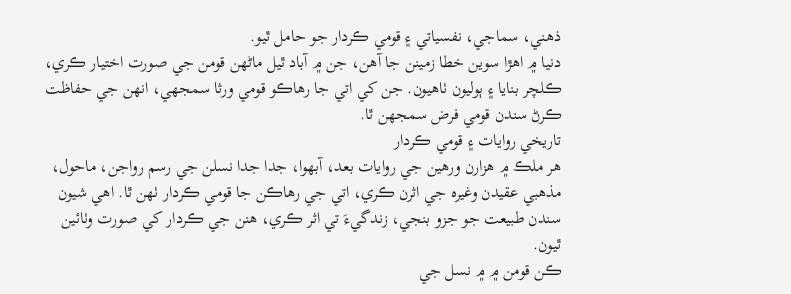ذهني، سماجي، نفسياتي ۽ قومي ڪردار جو حامل ٿيو.
دنيا ۾ اهڙا سوين خطا زمينن جا آهن، جن ۾ آباد ٿيل ماڻهن قومن جي صورت اختيار ڪري، ڪلچر بنايا ۽ ٻوليون ٺاهيون. جن کي اتي جا رهاڪو قومي ورثا سمجهي، انهن جي حفاظت ڪرڻ سندن قومي فرض سمجهن ٿا.
تاريخي روايات ۽ قومي ڪردار
هر ملڪ ۾ هزارن ورهين جي روايات بعد، آبهوا، جدا جدا نسلن جي رسم رواجن، ماحول، مذهبي عقيدن وغيره جي اثرن ڪري، اتي جي رهاڪن جا قومي ڪردار ٺهن ٿا. اهي شيون سندن طبيعت جو جزو بنجي، زندگيءَ تي اثر ڪري، هنن جي ڪردار کي صورت وٺائين ٿيون.
ڪن قومن ۾ ۾ نسل جي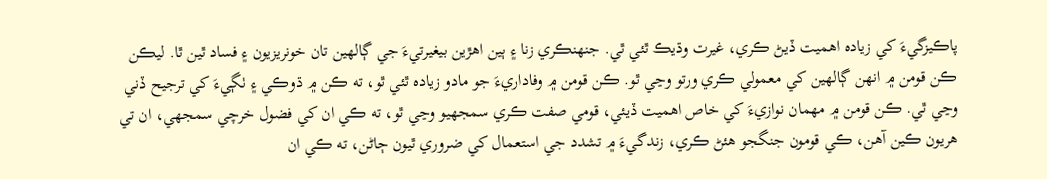پاڪيزگيءَ کي زياده اهميت ڏيڻ ڪري، غيرت وڌيڪ ٿئي ٿي. جنهنڪري زنا ۽ ٻين اهڙين بيغيرتيءَ جي ڳالهين تان خونريزيون ۽ فساد ٿين ٿا. ليڪن ڪن قومن ۾ انهن ڳالهين کي معمولي ڪري ورتو وڃي ٿو. ڪن قومن ۾ وفاداريءَ جو مادو زياده ٿئي ٿو، ته ڪن ۾ ڌوڪي ۽ ٺڳيءَ کي ترجيح ڏني وڃي ٿي. ڪن قومن ۾ مهمان نوازيءَ کي خاص اهميت ڏيئي، قومي صفت ڪري سمجهيو وڃي ٿو، ته ڪي ان کي فضول خرچي سمجهي، ان تي هريون ڪين آهن، ڪي قومون جنگجو هئڻ ڪري، زندگيءَ ۾ تشدد جي استعمال کي ضروري ٿيون ڄاڻن، ته ڪي ان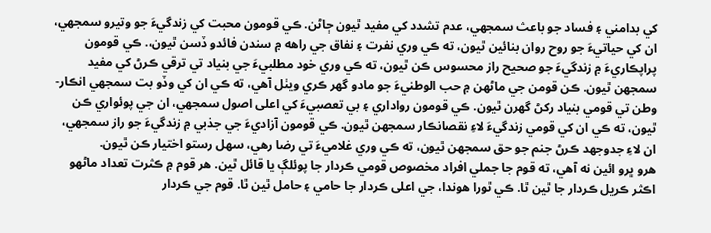کي بدامني ۽ فساد جو باعث سمجهي، عدم تشدد کي مفيد ٿيون ڄاڻن. ڪي قومون محبت کي زندگيءَ جو وتيرو سمجهي، ان کي حياتيءَ جو روح روان بنائين ٿيون، ته ڪي وري نفرت ۽ نفاق جي راهه ۾ سندن فائدو ڏسن ٿيون،. ڪي قومون پراپڪاريءَ ۾ زندگيءَ جو صحيح راز محسوس ڪن ٿيون، ته ڪي وري خود مطلبيءَ جي بنياد تي ترقي ڪرڻ کي مفيد سمجهن ٿيون. ڪن قومن جي ماڻهن ۾ حب الوطنيءَ جو مادو گهر ڪري ويٺل آهي، ته ڪي ان کي وڏو بت سمجهي انڪار- وطن تي قومي بنياد رکڻ گهرن ٿيون. ڪي قومون رواداري ۽ بي تعصبيءَ کي اعلى اصول سمجهي، ان جي پوئواري ڪن ٿيون، ته ڪي ان کي قومي زندگيءَ لاءِ نقصانڪار سمجهن ٿيون. ڪي قومون آزاديءَ جي جذبي ۾ زندگيءَ جو راز سمجهي، ان لاءِ جدوجهد ڪرڻ جنم جو حق سمجهن ٿيون، ته ڪي وري غلاميءَ تي رضا رهي، سهل رستو اختيار ڪن ٿيون.
هرو ڀرو ائين نه آهي، ته قوم جا جملي افراد مخصوص قومي ڪردار جا پوئلڳ يا قائل ٿين. هر قوم ۾ ڪثرت تعداد ماڻهو اڪثر ڪريل ڪردار جا ٿين ٿا. ڪي ٿورا هوندا، جي اعلى ڪردار جا حامي ۽ حامل ٿين ٿا. قوم جي ڪردار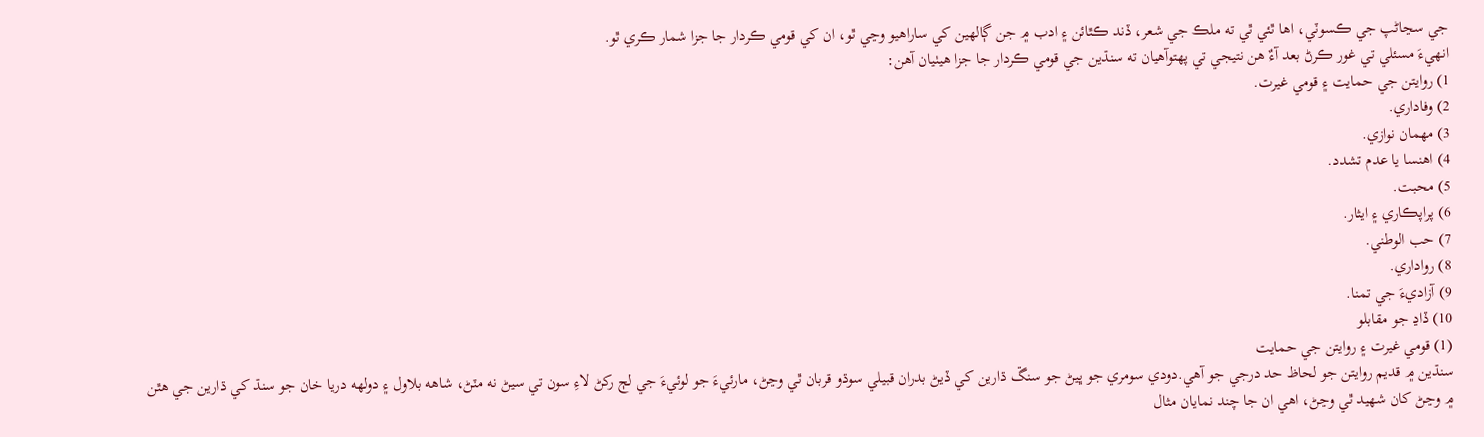جي سڃاڻپ جي ڪسوٽي، اها ٿئي ٿي ته ملڪ جي شعر، ڏند ڪٿائن ۽ ادب ۾ جن ڳالهين کي ساراهيو وڃي ٿو، ان کي قومي ڪردار جا جزا شمار ڪري ٿو.
انهيءَ مسئلي تي غور ڪرڻ بعد آءٌ هن نتيجي تي پهتوآهيان ته سنڌين جي قومي ڪردار جا جزا هيٺيان آهن:
1) روايتن جي حمايت ۽ قومي غيرت.
2) وفاداري.
3) مهمان نوازي.
4) اهنسا يا عدم تشدد.
5) محبت.
6) پراپڪاري ۽ ايثار.
7) حب الوطني.
8) رواداري.
9) آزاديءَ جي تمنا.
10) ڏاڍ جو مقابلو
(1) قومي غيرت ۽ روايتن جي حمايت
سنڌين ۾ قديم روايتن جو لحاظ حد درجي جو آهي.دودي سومري جو ڀيڻ جو سنڱ ڌارين کي ڏيڻ بدران قبيلي سوڌو قربان ٿي وڃڻ، مارئيءَ جو لوئيءَ جي لڄ رکڻ لاءِ سون تي سيڻ نه مٽڻ، شاهه بلاول ۽ دولهه دريا خان جو سنڌ کي ڌارين جي هٿن ۾ وڃڻ کان شهيد ٿي وڃڻ، اهي ان جا چند نمايان مثال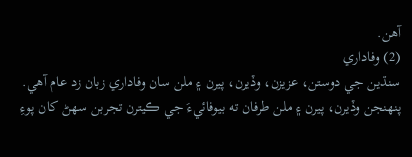آهن.
(2) وفاداري
سنڌين جي دوستن، عزيزن، وڏيرن، پيرن ۽ ملن سان وفاداري زبان زد عام آهي. پنهنجن وڏيرن، پيرن ۽ ملن طرفان ته بيوفائيءَ جي ڪيترن تجربن سهڻ کان پوءِ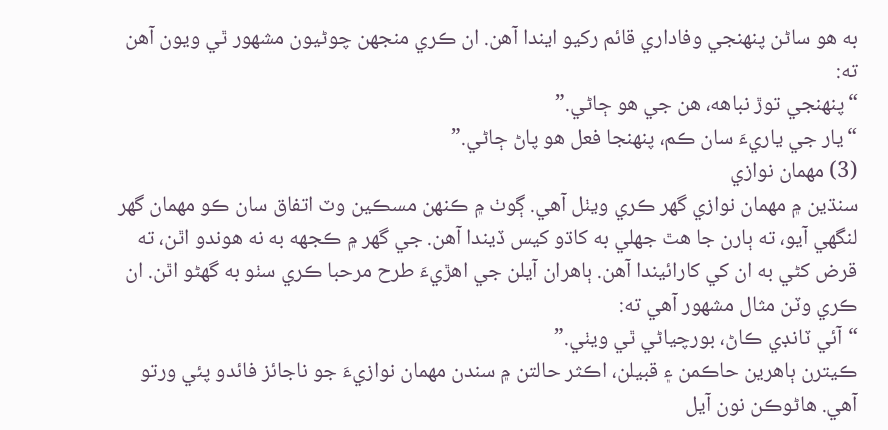به هو ساڻن پنهنجي وفاداري قائم رکيو ايندا آهن. ان ڪري منجهن چوڻيون مشهور ٿي ويون آهن ته:
“پنهنجي توڙ نباهه، هن جي هو ڄاڻي.”
“يار جي ياريءَ سان ڪم، پنهنجا فعل هو پاڻ ڄاڻي.”
(3) مهمان نوازي
سنڌين ۾ مهمان نوازي گهر ڪري ويٺل آهي. ڳوٺ ۾ ڪنهن مسڪين وٽ اتفاق سان ڪو مهمان گهر لنگهي آيو، ته ٻارن جا هٿ جهلي به کاڌو کيس ڏيندا آهن. جي گهر ۾ ڪجهه به نه هوندو اٿن، ته قرض کڻي به ان کي کارائيندا آهن. ٻاهران آيلن جي اهڙيءَ طرح مرحبا ڪري سٺو به گهڻو اٿن. ان ڪري وٽن مثال مشهور آهي ته:
“آئي ٽانڊي ڪاڻ، بورچياڻي ٿي ويٺي.”
ڪيترن ٻاهرين حاڪمن ۽ قبيلن، اڪثر حالتن ۾ سندن مهمان نوازيءَ جو ناجائز فائدو پئي ورتو آهي. هاڻوڪن نون آيل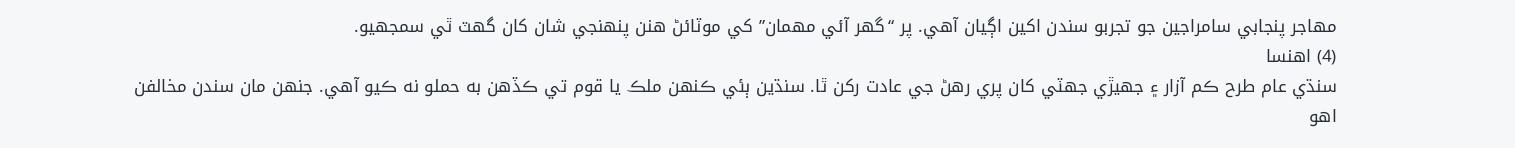مهاجر پنجابي سامراجين جو تجربو سندن اکين اڳيان آهي. پر “گهر آئي مهمان” کي موٽائڻ هنن پنهنجي شان کان گهٽ ٿي سمجهيو.
(4) اهنسا
سنڌي عام طرح ڪم آزار ۽ جهيڙي جهٽي کان پري رهڻ جي عادت رکن ٿا. سنڌين ٻئي ڪنهن ملڪ يا قوم تي ڪڏهن به حملو نه ڪيو آهي. جنهن مان سندن مخالفن اهو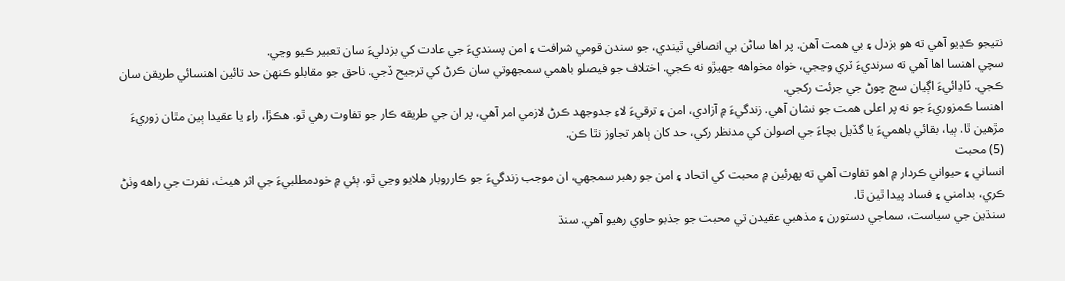نتيجو ڪڍيو آهي ته هو بزدل ۽ بي همت آهن. پر اها ساڻن بي انصافي ٿيندي، جو سندن قومي شرافت ۽ امن پسنديءَ جي عادت کي بزدليءَ سان تعبير ڪيو وڃي.
سچي اهنسا اها آهي ته سرنديءَ ٽري وڃجي، خواه مخواهه جهيڙو نه ڪجي. اختلاف جو فيصلو باهمي سمجهوتي سان ڪرڻ کي ترجيح ڏجي. ناحق جو مقابلو ڪنهن حد تائين اهنسائي طريقن سان ڪجي. ڏاڍائيءَ اڳيان سچ چوڻ جي جرئت رکجي.
اهنسا ڪمزوريءَ جو نه پر اعلى همت جو نشان آهي. زندگيءَ ۾ آزادي، امن ۽ ترقيءَ لاءِ جدوجهد ڪرڻ لازمي امر آهي، پر ان جي طريقه ڪار جو تفاوت رهي ٿو. هڪڙا، راءِ يا عقيدا ٻين مٿان زوريءَ مڙهين ٿا. ٻيا، بقائي باهميءَ يا گڏيل بچاءَ جي اصولن کي مدنظر رکي، حد کان ٻاهر تجاوز نٿا ڪن.
(5) محبت
انساني ۽ حيواني ڪردار ۾ اهو تفاوت آهي ته پهرئين ۾ محبت کي اتحاد ۽ امن جو رهبر سمجهي، ان موجب زندگيءَ جو ڪارروبار هلايو وڃي ٿو. ٻئي ۾ خودمطلبيءَ جي اثر هيٺ، نفرت جي راهه وٺڻ ڪري، بدامني ۽ فساد پيدا ٿين ٿا.
سنڌين جي سياست، سماجي دستورن ۽ مذهبي عقيدن تي محبت جو جذبو حاوي رهيو آهي. سنڌ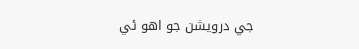جي درويشن جو اهو ئي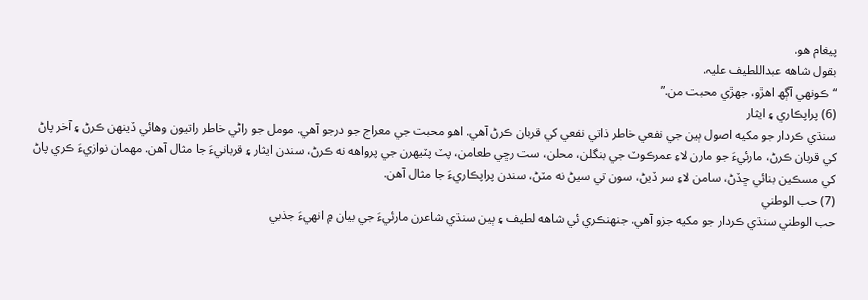پيغام هو.
بقول شاهه عبداللطيف عليہ.
“ڪونهي آڳھ اهڙو، جهڙي محبت من.”
(6) پراپڪاري ۽ ايثار
سنڌي ڪردار جو مکيه اصول ٻين جي نفعي خاطر ذاتي نفعي کي قربان ڪرڻ آهي. اهو محبت جي معراج جو درجو آهي. مومل جو راڻي خاطر راتيون وهائي ڏينهن ڪرڻ ۽ آخر پاڻ کي قربان ڪرڻ، مارئيءَ جو مارن لاءِ عمرڪوٽ جي بنگلن، محلن، ست رڇي طعامن، پٽ پٽيهرن جي پرواهه نه ڪرڻ، سندن ايثار ۽ قربانيءَ جا مثال آهن. مهمان نوازيءَ ڪري پاڻ کي مسڪين بنائي ڇڏڻ، سامن لاءِ سر ڏيڻ، سون تي سيڻ نه مٽڻ، سندن پراپڪاريءَ جا مثال آهن.
(7) حب الوطني
حب الوطني سنڌي ڪردار جو مکيه جزو آهي. جنهنڪري ئي شاهه لطيف ۽ ٻين سنڌي شاعرن مارئيءَ جي بيان ۾ انهيءَ جذبي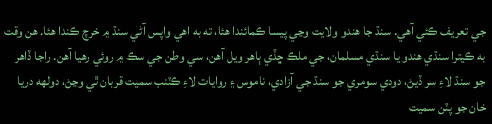جي تعريف ڪئي آهي. سنڌ جا هندو ولايت وڃي پيسا ڪمائندا هئا، ته به اهي واپس آڻي سنڌ ۾ خرچ ڪندا هئا. هن وقت به ڪيترا سنڌي هندو يا سنڌي مسلمان، جي ملڪ ڇڏي ٻاهر ويل آهن، سي وطن جي سڪ ۾ روئي رهيا آهن. راجا ڏاهر جو سنڌ لاءِ سر ڏيڻ، دودي سومري جو سنڌ جي آزادي، ناموس ۽ روايات لاءِ ڪٽنب سميت قربان ٿي وڃڻ، دولهه دريا خان جو پٽن سميت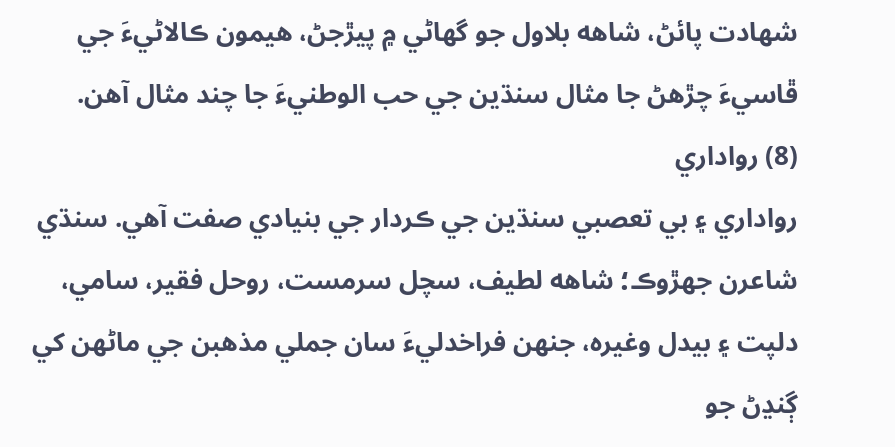شهادت پائڻ، شاهه بلاول جو گهاڻي ۾ پيڙجڻ، هيمون ڪالاڻيءَ جي ڦاسيءَ چڙهڻ جا مثال سنڌين جي حب الوطنيءَ جا چند مثال آهن.
(8) رواداري
رواداري ۽ بي تعصبي سنڌين جي ڪردار جي بنيادي صفت آهي. سنڌي شاعرن جهڙوڪ؛ شاهه لطيف، سچل سرمست، روحل فقير، سامي، دلپت ۽ بيدل وغيره، جنهن فراخدليءَ سان جملي مذهبن جي ماڻهن کي ڳنڍڻ جو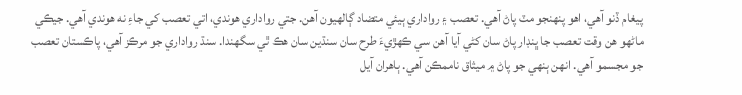پيغام ڏنو آهي، اهو پنهنجو مٽ پاڻ آهي. تعصب ۽ رواداري ٻيئي متضاد ڳالهيون آهن. جتي رواداري هوندي، اتي تعصب کي جاءِ نه هوندي آهي. جيڪي ماڻهو هن وقت تعصب جا ڀنڊار پاڻ سان کڻي آيا آهن سي ڪهڙيءَ طرح سان سنڌين سان هڪ ٿي سگهندا. سنڌ رواداري جو مرڪز آهي، پاڪستان تعصب جو مجسمو آهي. انهن ٻنهي جو پاڻ ۾ ميثاق ناممڪن آهي. ٻاهران آيل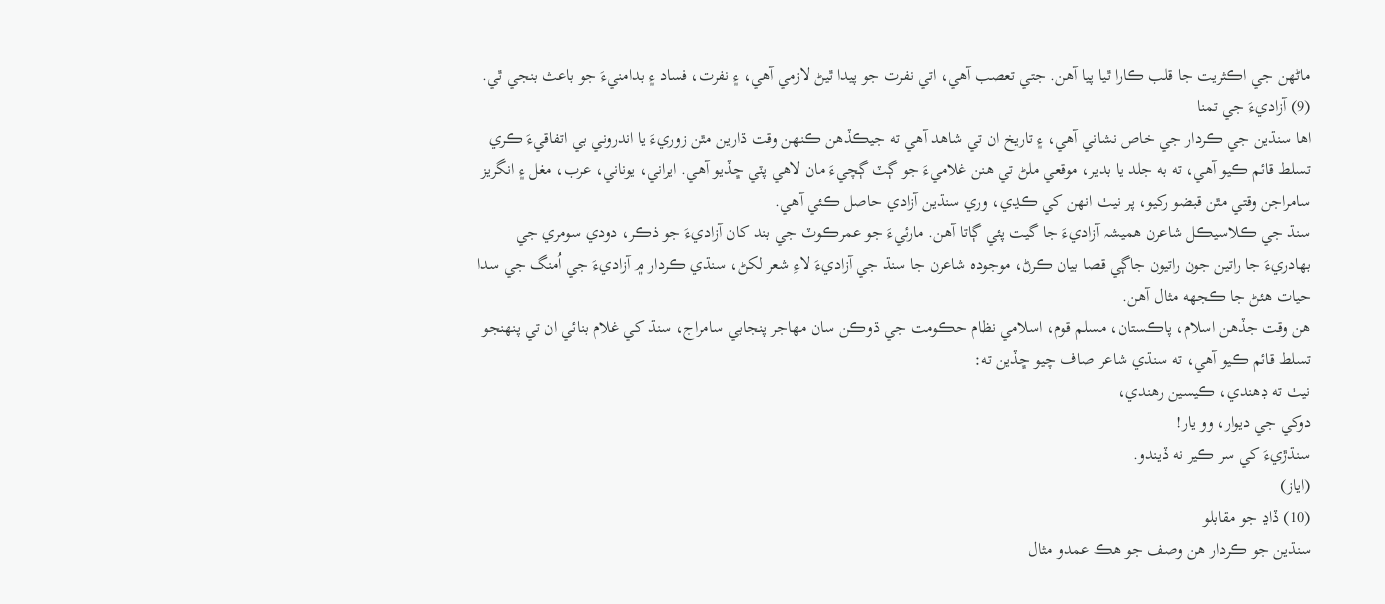ماڻهن جي اڪثريت جا قلب ڪارا ٿيا پيا آهن. جتي تعصب آهي، اتي نفرت جو پيدا ٿيڻ لازمي آهي، ۽ نفرت، فساد ۽ بدامنيءَ جو باعث بنجي ٿي.
(9) آزاديءَ جي تمنا
اها سنڌين جي ڪردار جي خاص نشاني آهي، ۽ تاريخ ان تي شاهد آهي ته جيڪڏهن ڪنهن وقت ڌارين مٿن زوريءَ يا اندروني بي اتفاقيءَ ڪري تسلط قائم ڪيو آهي، ته به جلد يا بدير، موقعي ملڻ تي هنن غلاميءَ جو ڳٽ ڳچيءَ مان لاهي پٽي ڇڏيو آهي. ايراني، يوناني، عرب، مغل ۽ انگريز سامراجن وقتي مٿن قبضو رکيو، پر نيٺ انهن کي ڪڍي، وري سنڌين آزادي حاصل ڪئي آهي.
سنڌ جي ڪلاسيڪل شاعرن هميشہ آزاديءَ جا گيت پئي ڳاتا آهن. مارئيءَ جو عمرڪوٽ جي بند کان آزاديءَ جو ذڪر، دودي سومري جي بهادريءَ جا راتين جون راتيون جاڳي قصا بيان ڪرڻ، موجوده شاعرن جا سنڌ جي آزاديءَ لاءِ شعر لکڻ، سنڌي ڪردار ۾ آزاديءَ جي اُمنگ جي سدا حيات هئڻ جا ڪجهه مثال آهن.
هن وقت جڏهن اسلام، پاڪستان، مسلم قوم، اسلامي نظام حڪومت جي ڌوڪن سان مهاجر پنجابي سامراج، سنڌ کي غلام بنائي ان تي پنهنجو تسلط قائم ڪيو آهي، ته سنڌي شاعر صاف چيو ڇڏين ته:
نيٺ ته ڊهندي، ڪيسين رهندي،
دوکي جي ديوار، وو يار!
سنڌڙيءَ کي سر ڪير نه ڏيندو.
(اياز)
(10) ڏاڍ جو مقابلو
سنڌين جو ڪردار هن وصف جو هڪ عمدو مثال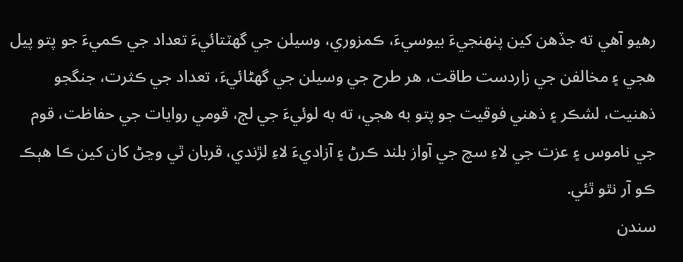رهيو آهي ته جڏهن کين پنهنجيءَ بيوسيءَ، ڪمزوري، وسيلن جي گهٽتائيءَ تعداد جي ڪميءَ جو پتو پيل هجي ۽ مخالفن جي زاردست طاقت، هر طرح جي وسيلن جي گهڻائيءَ، تعداد جي ڪثرت، جنگجو ذهنيت، لشڪر ۽ ذهني فوقيت جو پتو به هجي، ته به لوئيءَ جي لڄ، قومي روايات جي حفاظت، قوم جي ناموس ۽ عزت جي لاءِ سچ جي آواز بلند ڪرڻ ۽ آزاديءَ لاءِ لڙندي، قربان ٿي وڃڻ کان کين ڪا هٻڪ ڪو آر نٿو ٿئي.
سندن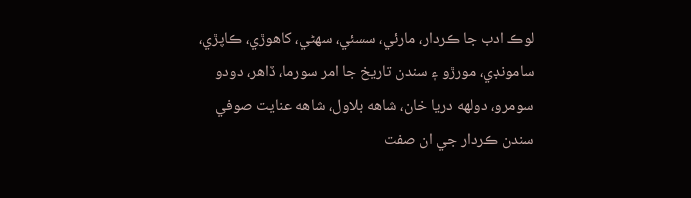لوڪ ادب جا ڪردار، مارئي، سسئي، سهڻي، کاهوڙي، ڪاپڙي، سامونڊي، مورڙو ۽ سندن تاريخ جا امر سورما، ڏاهر، دودو سومرو، دولهه دريا خان، شاهه بلاول، شاهه عنايت صوفي سندن ڪردار جي ان صفت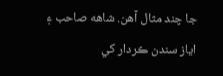جا چند مثال آهن. شاهه صاحب ۽ اياز سندن ڪردار کي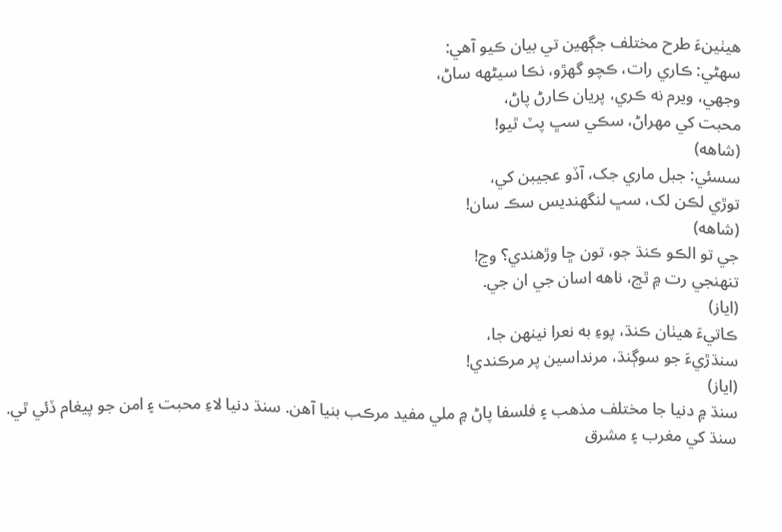هيٺينءَ طرح مختلف جڳهين تي بيان ڪيو آهي:
سهڻي: ڪاري رات، ڪچو گهڙو، نڪا سيڻهه ساڻ،
وجهي، ويرم نه ڪري، پريان ڪارڻ پاڻ،
محبت کي مهراڻ، سڪي سڀ پٽ ٿيو!
(شاهه)
سسئي: جبل ماري جک، آڏو عجيبن کي،
توڙي لڪن لک، سڀ لنگهنديس سڪ سان!
(شاهه)
جي تو الڪو ڪنڌ جو، تون ڇا وڙهندي؟ وڃ!
تنهنجي رت ۾ ٿڃ، ناهه اسان جي ان جي.
(اياز)
ڪاتيءَ هيٺان ڪنڌ، پوءِ به نعرا نينهن جا،
سنڌڙيءَ جو سوڳنڌ، مرنداسين پر مرڪندي!
(اياز)
سنڌ ۾ دنيا جا مختلف مذهب ۽ فلسفا پاڻ ۾ ملي مفيد مرڪب بنيا آهن. سنڌ دنيا لاءِ محبت ۽ امن جو پيغام ڏئي ٿي. سنڌ کي مغرب ۽ مشرق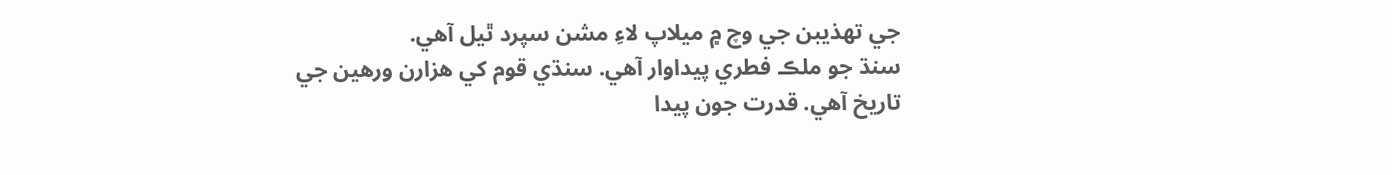جي تهذيبن جي وچ ۾ ميلاپ لاءِ مشن سپرد ٿيل آهي.
سنڌ جو ملڪ فطري پيداوار آهي. سنڌي قوم کي هزارن ورهين جي تاريخ آهي. قدرت جون پيدا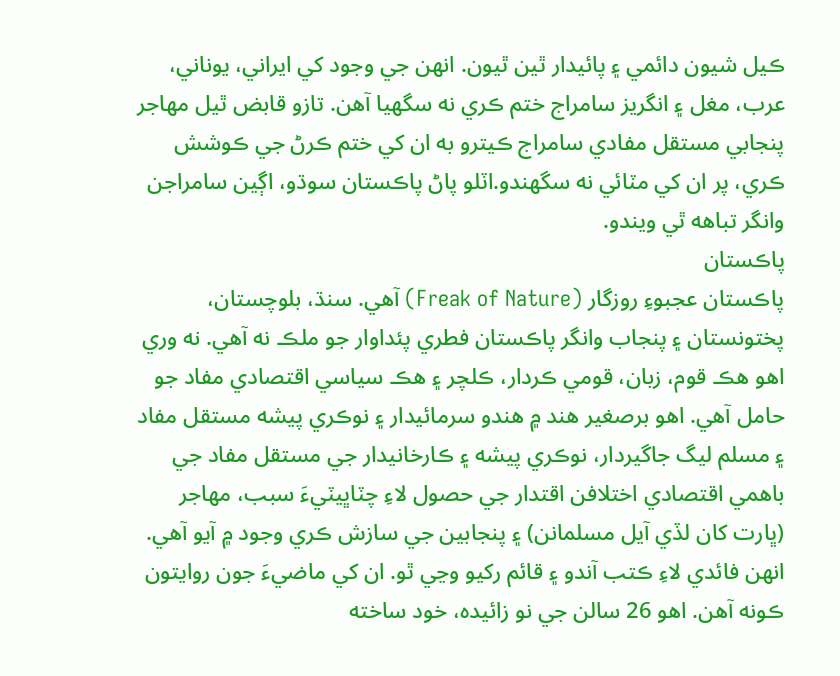ڪيل شيون دائمي ۽ پائيدار ٿين ٿيون. انهن جي وجود کي ايراني، يوناني، عرب، مغل ۽ انگريز سامراج ختم ڪري نه سگهيا آهن. تازو قابض ٿيل مهاجر پنجابي مستقل مفادي سامراج ڪيترو به ان کي ختم ڪرڻ جي ڪوشش ڪري، پر ان کي مٽائي نه سگهندو.اٽلو پاڻ پاڪستان سوڌو، اڳين سامراجن وانگر تباهه ٿي ويندو.
پاڪستان
پاڪستان عجبوءِ روزگار (Freak of Nature) آهي. سنڌ، بلوچستان، پختونستان ۽ پنجاب وانگر پاڪستان فطري پئداوار جو ملڪ نه آهي. نه وري اهو هڪ قوم، زبان، قومي ڪردار، ڪلچر ۽ هڪ سياسي اقتصادي مفاد جو حامل آهي. اهو برصغير هند ۾ هندو سرمائيدار ۽ نوڪري پيشه مستقل مفاد ۽ مسلم ليگ جاگيردار، نوڪري پيشه ۽ ڪارخانيدار جي مستقل مفاد جي باهمي اقتصادي اختلافن اقتدار جي حصول لاءِ چٽاڀيٽيءَ سبب، مهاجر (ڀارت کان لڏي آيل مسلمانن) ۽ پنجابين جي سازش ڪري وجود ۾ آيو آهي. انهن فائدي لاءِ ڪتب آندو ۽ قائم رکيو وڃي ٿو. ان کي ماضيءَ جون روايتون ڪونه آهن. اهو 26 سالن جي نو زائيده، خود ساخته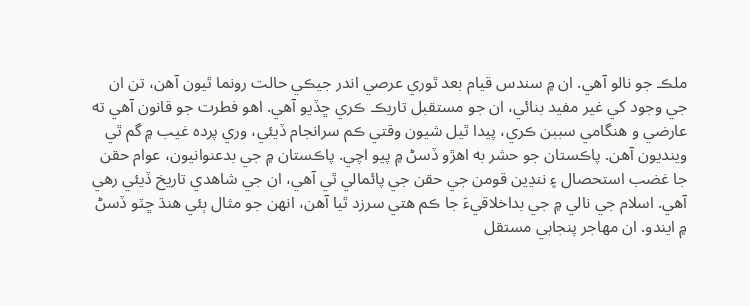ملڪ جو نالو آهي. ان ۾ سندس قيام بعد ٿوري عرصي اندر جيڪي حالت رونما ٿيون آهن، تن ان جي وجود کي غير مفيد بنائي، ان جو مستقبل تاريڪ ڪري ڇڏيو آهي. اهو فطرت جو قانون آهي ته عارضي و هنگامي سببن ڪري، پيدا ٿيل شيون وقتي ڪم سرانجام ڏيئي، وري پرده غيب ۾ گم ٿي وينديون آهن. پاڪستان جو حشر به اهڙو ڏسڻ ۾ پيو اچي. پاڪستان ۾ جي بدعنوانيون، عوام حقن جا غضب استحصال ۽ ننڍين قومن جي حقن جي پائمالي ٿي آهي، ان جي شاهدي تاريخ ڏيئي رهي آهي. اسلام جي نالي ۾ جي بداخلاقيءَ جا ڪم هتي سرزد ٿيا آهن، انهن جو مثال ٻئي هنڌ ڇٽو ڏسڻ ۾ ايندو. ان مهاجر پنجابي مستقل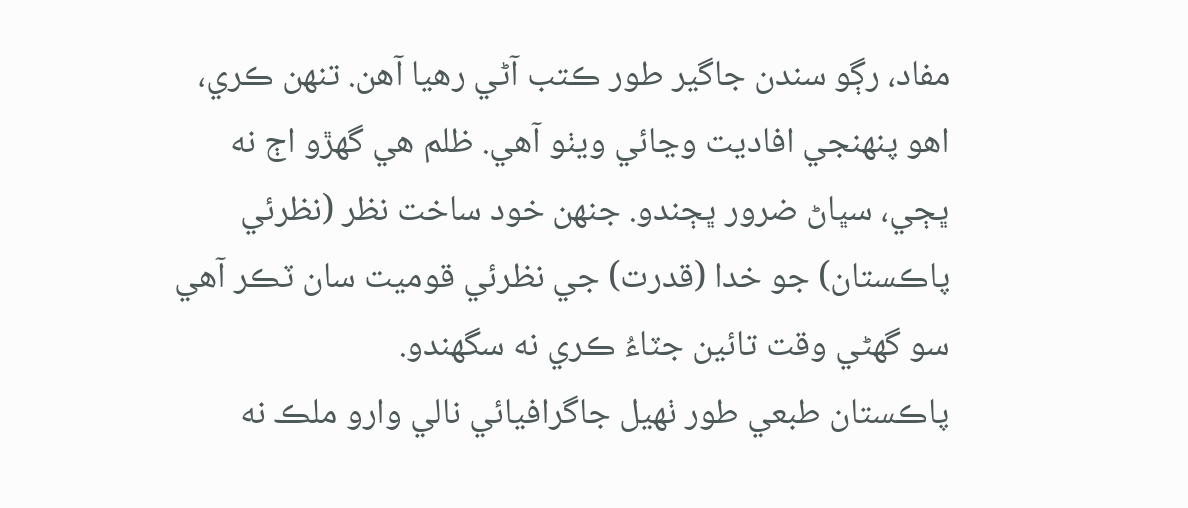مفاد، رڳو سندن جاگير طور ڪتب آڻي رهيا آهن. تنهن ڪري، اهو پنهنجي افاديت وڃائي ويٺو آهي. ظلم هي گهڙو اڄ نه ڀڄي، سڀاڻ ضرور ڀڄندو. جنهن خود ساخت نظر (نظرئي پاڪستان) جو خدا (قدرت) جي نظرئي قوميت سان ٽڪر آهي سو گهڻي وقت تائين جٽاءُ ڪري نه سگهندو.
پاڪستان طبعي طور ٺهيل جاگرافيائي نالي وارو ملڪ نه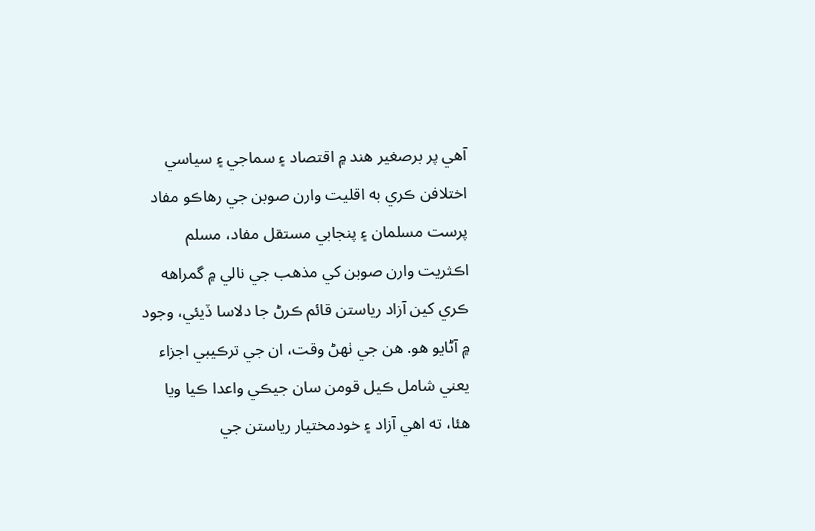آهي پر برصغير هند ۾ اقتصاد ۽ سماجي ۽ سياسي اختلافن ڪري به اقليت وارن صوبن جي رهاڪو مفاد پرست مسلمان ۽ پنجابي مستقل مفاد، مسلم اڪثريت وارن صوبن کي مذهب جي نالي ۾ گمراهه ڪري کين آزاد رياستن قائم ڪرڻ جا دلاسا ڏيئي، وجود ۾ آڻايو هو. هن جي ٺهڻ وقت، ان جي ترڪيبي اجزاء يعني شامل ڪيل قومن سان جيڪي واعدا ڪيا ويا هئا، ته اهي آزاد ۽ خودمختيار رياستن جي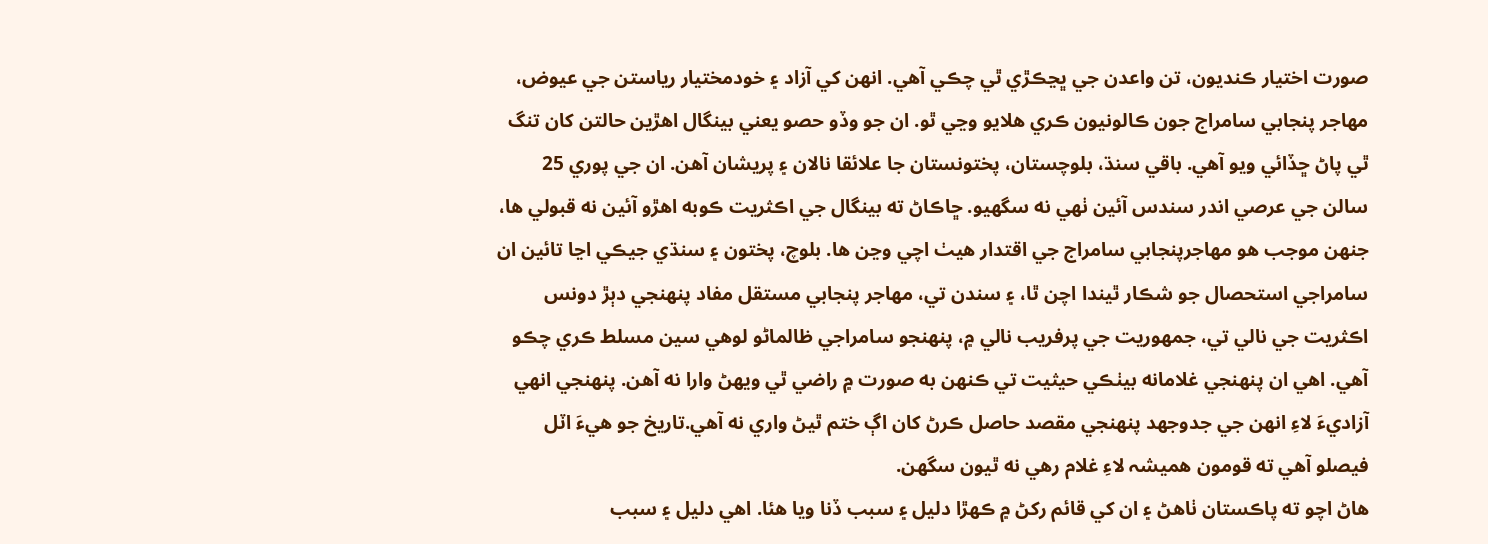صورت اختيار ڪنديون، تن واعدن جي ڀڃڪڙي ٿي چڪي آهي. انهن کي آزاد ۽ خودمختيار رياستن جي عيوض، مهاجر پنجابي سامراج جون ڪالونيون ڪري هلايو وڃي ٿو. ان جو وڏو حصو يعني بينگال اهڙين حالتن کان تنگ ٿي پاڻ ڇڏائي ويو آهي. باقي سنڌ، بلوچستان، پختونستان جا علائقا نالان ۽ پريشان آهن. ان جي پوري 25 سالن جي عرصي اندر سندس آئين ٺهي نه سگهيو. ڇاڪاڻ ته بينگال جي اڪثريت ڪوبه اهڙو آئين نه قبولي ها، جنهن موجب هو مهاجرپنجابي سامراج جي اقتدار هيٺ اچي وڃن ها. بلوچ، پختون ۽ سنڌي جيڪي اڃا تائين ان سامراجي استحصال جو شڪار ٿيندا اچن ٿا، ۽ سندن تي، مهاجر پنجابي مستقل مفاد پنهنجي دٻڙ دونس اڪثريت جي نالي تي، جمهوريت جي پرفريب نالي ۾، پنهنجو سامراجي ظالماڻو لوهي سين مسلط ڪري چڪو آهي. اهي ان پنهنجي غلامانه بيٺڪي حيثيت تي ڪنهن به صورت ۾ راضي ٿي ويهڻ وارا نه آهن. پنهنجي انهي آزاديءَ لاءِ انهن جي جدوجهد پنهنجي مقصد حاصل ڪرڻ کان اڳ ختم ٿيڻ واري نه آهي.تاريخ جو هيءَ اٽل فيصلو آهي ته قومون هميشہ لاءِ غلام رهي نه ٿيون سگهن.
هاڻ اچو ته پاڪستان ٺاهڻ ۽ ان کي قائم رکڻ ۾ ڪهڙا دليل ۽ سبب ڏنا ويا هئا. اهي دليل ۽ سبب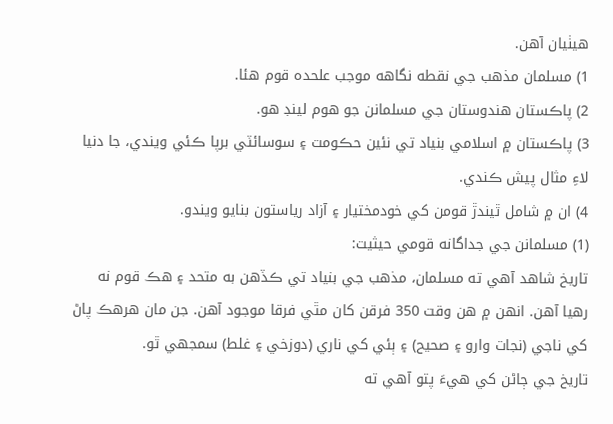هيٺيان آهن.
1) مسلمان مذهب جي نقطه نگاهه موجب علحده قوم هئا.
2) پاڪستان هندوستان جي مسلمانن جو هوم لينڊ هو.
3) پاڪستان ۾ اسلامي بنياد تي نئين حڪومت ۽ سوسائٽي برپا ڪئي ويندي، جا دنيا لاءِ مثال پيش ڪندي.
4) ان ۾ شامل ٿيندڙ قومن کي خودمختيار ۽ آزاد رياستون بنايو ويندو.
(1) مسلمانن جي جداگانه قومي حيثيت:
تاريخ شاهد آهي ته مسلمان، مذهب جي بنياد تي ڪڏهن به متحد ۽ هڪ قوم نه رهيا آهن. انهن ۾ هن وقت 350 فرقن کان مٿي فرقا موجود آهن. جن مان هرهڪ پاڻ کي ناجي (نجات وارو ۽ صحيح) ۽ ٻئي کي ناري (دوزخي ۽ غلط) سمجهي ٿو.
تاريخ جي ڄاڻن کي هيءَ پتو آهي ته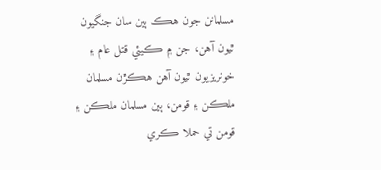مسلمانن جون هڪ ٻين سان جنگيون ٿيون آهن، جن ۾ ڪيئي قتل عام ۽ خونريزيون ٿيون آهن هڪڙن مسلمان ملڪن ۽ قومن، ٻين مسلمان ملڪن ۽ قومن تي حملا ڪري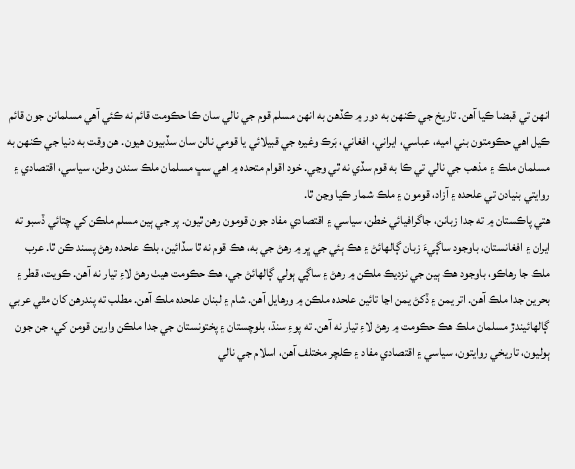انهن تي قبضا ڪيا آهن. تاريخ جي ڪنهن به دور ۾ ڪڏهن به انهن مسلم قوم جي نالي سان ڪا حڪومت قائم نه ڪئي آهي مسلمانن جون قائم ڪيل اهي حڪومتون بني اميه، عباسي، ايراني، افغاني، بَرڪ وغيره جي قبيلائي يا قومي نالن سان سڏبيون هيون. هن وقت به دنيا جي ڪنهن به مسلمان ملڪ ۽ مذهب جي نالي تي ڪا به قوم سڏي نه ٿي وڃي. خود اقوام متحده ۾ اهي سڀ مسلمان ملڪ سندن وطن، سياسي، اقتصادي ۽ روايتي بنيادن تي علحده ۽ آزاد، قومون ۽ ملڪ شمار ڪيا وڃن ٿا.
هتي پاڪستان ۾ ته جدا زبانن، جاگرافيائي خطن، سياسي ۽ اقتصادي مفاد جون قومون رهن ٿيون. پر جي ٻين مسلم ملڪن کي چتائي ڏسبو ته ايران ۽ افغانستان، باوجود ساڳيءَ زبان ڳالهائڻ ۽ هڪ ٻئي جي ڀر ۾ رهڻ جي به، هڪ قوم نه ٿا سڏائين، بلڪ علحده رهڻ پسند ڪن ٿا. عرب ملڪ جا رهاڪو، باوجود هڪ ٻين جي نزديڪ ملڪن ۾ رهڻ ۽ ساڳي ٻولي ڳالهائڻ جي، هڪ حڪومت هيٺ رهڻ لاءِ تيار نه آهن. ڪويت، قطر ۽ بحرين جدا ملڪ آهن. اتر يمن ۽ ڏکڻ يمن اڃا تائين علحده ملڪن ۾ ورهايل آهن. شام ۽ لبنان علحده ملڪ آهن. مطلب ته پندرهن کان مٿي عربي ڳالهائيندڙ مسلمان ملڪ هڪ حڪومت ۾ رهڻ لاءِ تيار نه آهن. ته پوءِ سنڌ، بلوچستان ۽ پختونستان جي جدا ملڪن وارين قومن کي، جن جون ٻوليون، تاريخي روايتون، سياسي ۽ اقتصادي مفاد ۽ ڪلچر مختلف آهن، اسلام جي نالي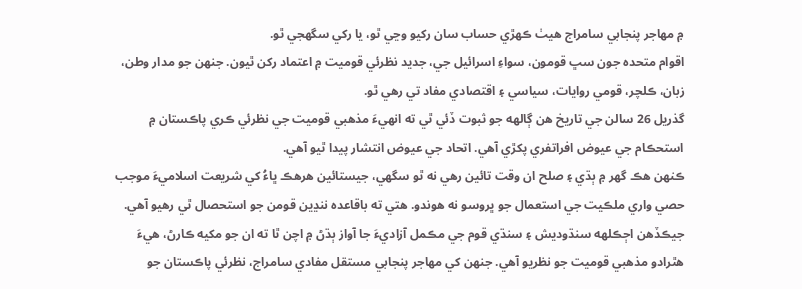۾ مهاجر پنجابي سامراج هيٺ ڪهڙي حساب سان رکيو وڃي ٿو، يا رکي سگهجي ٿو.
اقوام متحده جون سڀ قومون، سواءِ اسرائيل جي، جديد نظرئي قوميت ۾ اعتماد رکن ٿيون. جنهن جو مدار وطن، زبان، ڪلچر، قومي روايات، سياسي ۽ اقتصادي مفاد تي رهي ٿو.
گذريل 26 سالن جي تاريخ هن ڳالهه جو ثبوت ڏئي ٿي ته انهيءَ مذهبي قوميت جي نظرئي ڪري پاڪستان ۾ استحڪام جي عيوض افراتفري پکڙي آهي. اتحاد جي عيوض انتشار پيدا ٿيو آهي.
ڪنهن هڪ گهر ۾ ٻڌي ۽ صلح ان وقت تائين رهي نه ٿو سگهي، جيستائين هرهڪ ڀاءُ کي شريعت اسلاميءَ موجب حصي واري ملڪيت جي استعمال جو ڀروسو نه هوندو. هتي ته باقاعده ننڍين قومن جو استحصال ٿي رهيو آهي. جيڪڏهن اڄڪلهه سنڌوديش ۽ سنڌي قوم جي مڪمل آزاديءَ جا آواز ٻڌڻ ۾ اچن ٿا ته ان جو مکيه ڪارڻ، هيءَ هٿرادو مذهبي قوميت جو نظريو آهي. جنهن کي مهاجر پنجابي مستقل مفادي سامراج، نظرئي پاڪستان جو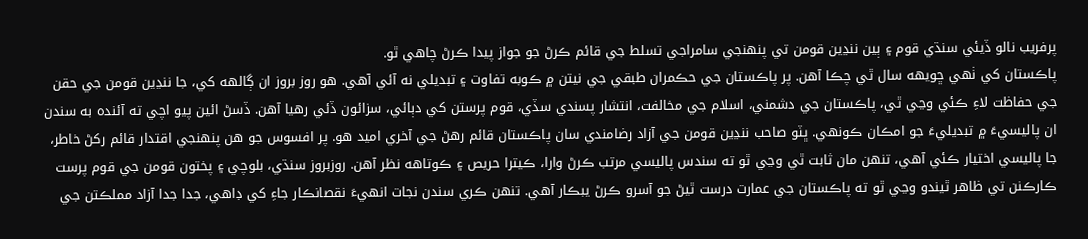پرفريب نالو ڏيئي سنڌي قوم ۽ ٻين ننڍين قومن تي پنهنجي سامراجي تسلط جي قائم ڪرڻ جو جواز پيدا ڪرڻ چاهي ٿو.
پاڪستان کي ٺهي ڇويهه سال ٿي چڪا آهن. پر پاڪستان جي حڪمران طبقي جي نيتن ۾ ڪوبه تفاوت ۽ تبديلي نه آئي آهي. هو روز بروز ان ڳالهه کي، جا ننڍين قومن جي حقن جي حفاظت لاءِ ڪئي وڃي ٿي، پاڪستان جي دشمني، اسلام جي مخالفت، انتشار پسندي سڏي، قوم پرستن کي دٻائي، سزائون ڏئي رهيا آهن. ڏسڻ ائين پيو اچي ته آئنده به سندن ان پاليسيءَ ۾ تبديليءَ جو امڪان ڪونهي. ڀٽو صاحب ننڍين قومن جي آزاد رضامندي سان پاڪستان قائم رهڻ جي آخري اميد هو. پر افسوس جو هن پنهنجي اقتدار قائم رکڻ خاطر، جا پاليسي اختيار ڪئي آهي، تنهن مان ثابت ٿي وڃي ٿو ته سندس پاليسي مرتب ڪرڻ وارا، ڪيترا حريص ۽ ڪوتاهه نظر آهن. روزبروز سنڌي، بلوچي ۽ پختون قومن جي قوم پرست ڪارڪنن تي ظاهر ٿيندو وڃي ٿو ته پاڪستان جي عمارت درست ٿيڻ جو آسرو ڪرڻ يبڪار آهي. تنهن ڪري سندن نجات انهيءَ نقصانڪار جاءِ کي ڊاهي، جدا جدا آزاد مملڪتن جي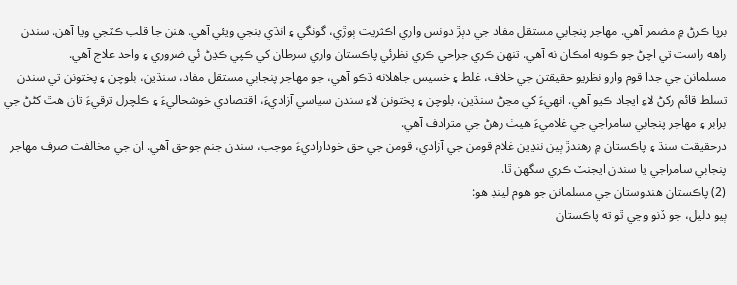برپا ڪرڻ ۾ مضمر آهي. مهاجر پنجابي مستقل مفاد جي دٻڙ دونس واري اڪثريت ٻوڙي، گونگي ۽ انڌي بنجي ويئي آهي. هنن جا قلب ڪٽجي ويا آهن. سندن راهه راست تي اچڻ جو ڪوبه امڪان نه آهي. تنهن ڪري جراحي ڪري نظرئي پاڪستان واري سرطان کي ڪپي ڪڍڻ ئي ضروري ۽ واحد علاج آهي.
مسلمانن جي جدا قوم وارو نظريو حقيقتن جي خلاف، غلط ۽ خسيس جاهلانه ڌڪو آهي، جو مهاجر پنجابي مستقل مفاد، سنڌين، بلوچن ۽ پختونن تي سندن تسلط قائم رکڻ لاءِ ايجاد ڪيو آهي. انهيءَ کي مڃڻ سنڌين، بلوچن ۽ پختونن لاءِ سندن سياسي آزاديءَ، اقتصادي خوشحاليءَ ۽ ڪلچرل ترقيءَ تان هٿ کڻڻ جي برابر ۽ مهاجر پنجابي سامراجي جي غلاميءَ هيٺ رهڻ جي مترادف آهي.
درحقيقت سنڌ ۽ پاڪستان ۾ رهندڙ ٻين ننڍين غلام قومن جي آزادي، قومن جي حق خوداراديءَ موجب، سندن جنم جوحق آهي. ان جي مخالفت صرف مهاجر پنجابي سامراجي يا سندن ايجنٽ ڪري سگهن ٿا.
(2) پاڪستان هندوستان جي مسلمانن جو هوم لينڊ هو:
ٻيو دليل، جو ڏنو وڃي ٿو ته پاڪستان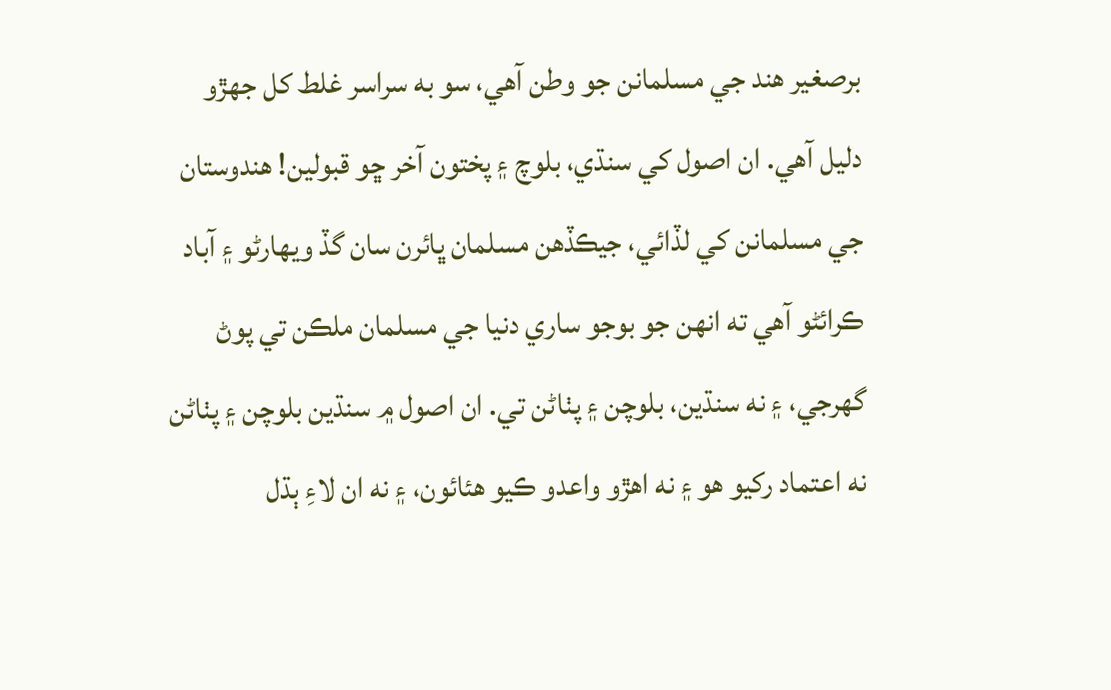برصغير هند جي مسلمانن جو وطن آهي، سو به سراسر غلط کل جهڙو دليل آهي. ان اصول کي سنڌي، بلوچ ۽ پختون آخر ڇو قبولين! هندوستان جي مسلمانن کي لڏائي، جيڪڏهن مسلمان ڀائرن سان گڏ ويهارڻو ۽ آباد ڪرائڻو آهي ته انهن جو بوجو ساري دنيا جي مسلمان ملڪن تي پوڻ گهرجي، ۽ نه سنڌين، بلوچن ۽ پٺاڻن تي. ان اصول ۾ سنڌين بلوچن ۽ پٺاڻن نه اعتماد رکيو هو ۽ نه اهڙو واعدو ڪيو هئائون، ۽ نه ان لاءِ ٻڌل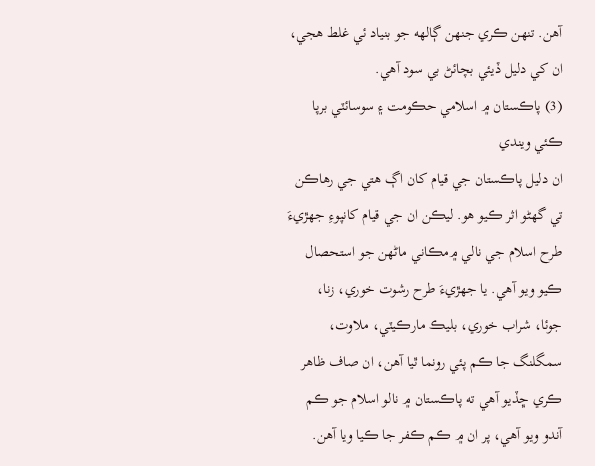آهن. تنهن ڪري جنهن ڳالهه جو بنياد ئي غلط هجي، ان کي دليل ڏيئي بچائڻ بي سود آهي.
(3) پاڪستان ۾ اسلامي حڪومت ۽ سوسائٽي برپا ڪئي ويندي
ان دليل پاڪستان جي قيام کان اڳ هتي جي رهاڪن تي گهڻو اثر ڪيو هو. ليڪن ان جي قيام کانپوءِ جهڙيءَ طرح اسلام جي نالي ۾مڪاني ماڻهن جو استحصال ڪيو ويو آهي. يا جهڙيءَ طرح رشوت خوري، زنا، جوئا، شراب خوري، بليڪ مارڪيٽي، ملاوت، سمگلنگ جا ڪم پئي رونما ٿيا آهن، ان صاف ظاهر ڪري ڇڏيو آهي ته پاڪستان ۾ نالو اسلام جو ڪم آندو ويو آهي، پر ان ۾ ڪم ڪفر جا ڪيا ويا آهن.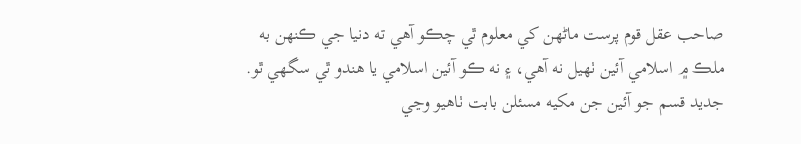صاحب عقل قوم پرست ماڻهن کي معلوم ٿي چڪو آهي ته دنيا جي ڪنهن به ملڪ ۾ اسلامي آئين ٺهيل نه آهي، ۽ نه ڪو آئين اسلامي يا هندو ٿي سگهي ٿو.
جديد قسم جو آئين جن مکيه مسئلن بابت ٺاهيو وڃي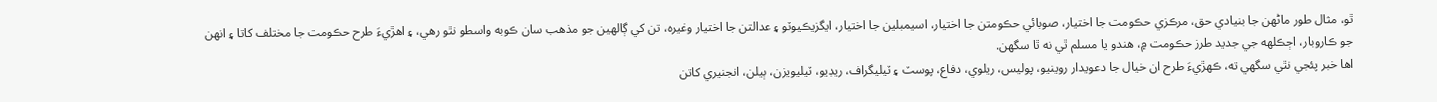ٿو، مثال طور ماڻهن جا بنيادي حق، مرڪزي حڪومت جا اختيار، صوبائي حڪومتن جا اختيار، اسيمبلين جا اختيار، ايگزيڪيوٽو ۽ عدالتن جا اختيار وغيره، تن کي ڳالهين جو مذهب سان ڪوبه واسطو نٿو رهي، ۽ اهڙيءَ طرح حڪومت جا مختلف کاتا ۽ انهن جو ڪاروبار، اڄڪلهه جي جديد طرز حڪومت ۾، هندو يا مسلم ٿي نه ٿا سگهن.
اها خبر پئجي نٿي سگهي ته، ڪهڙيءَ طرح ان خيال جا دعويدار روينيو، پوليس، ريلوي، دفاع، پوسٽ ۽ ٽيليگراف، ريڊيو، ٽيليويزن، ٻيلن، انجنيري کاتن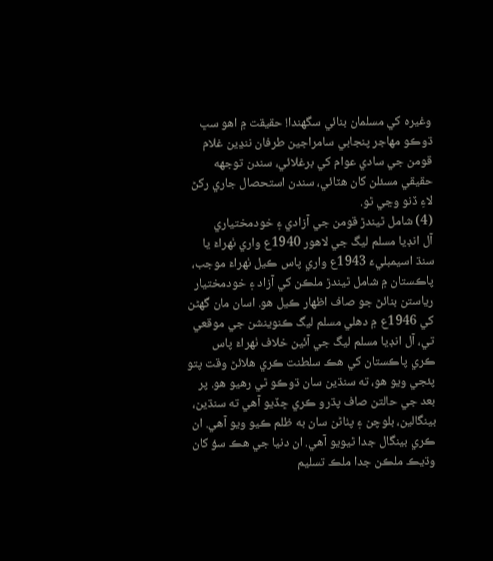وغيره کي مسلمان بنائي سگهندا! حقيقت ۾ اهو سڀ ڌوڪو مهاجر پنجابي سامراجين طرفان ننڍين غلام قومن جي سادي عوام کي برغلائي، سندن توجهه حقيقي مسئلن کان هٽائي، سندن استحصال جاري رکڻ لاءِ ڏنو وڃي ٿو.
(4) شامل ٿيندڙ قومن جي آزادي ۽ خودمختياري
آل انڊيا مسلم ليگ جي لاهور 1940ع واري ٺهراءَ يا سنڌ اسيمبليءَ 1943ع واري پاس ڪيل ٺهراءَ موجب، پاڪستان ۾ شامل ٿيندڙ ملڪن کي آزاد ۽ خودمختيار رياستن بنائڻ جو صاف اظهار ڪيل هو. اسان مان گهڻن کي 1946ع ۾ دهلي مسلم ليگ ڪنوينشن جي موقعي تي، آل انڊيا مسلم ليگ جي آئين خلاف ٺهراءَ پاس ڪري پاڪستان کي هڪ سلطنت ڪري هلائڻ وقت پتو پئجي ويو هو، ته سنڌين سان ڌوڪو ٿي رهيو هو. پر بعد جي حالتن صاف پڌرو ڪري ڇڏيو آهي ته سنڌين، بينگالين، بلوچن ۽ پٺاڻن سان به ظلم ڪيو ويو آهي. ان ڪري بينگال جدا ٿيويو آهي. ان دنيا جي هڪ سؤ کان وڌيڪ ملڪن جدا ملڪ تسليم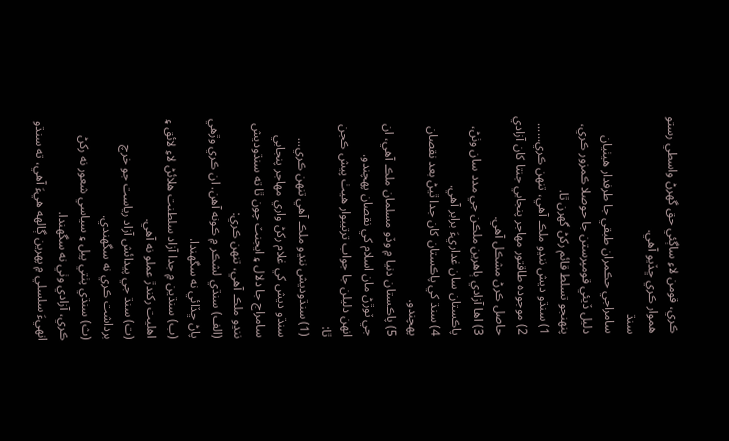ڪري، قومن لاءِ ساڳئي حق گهرڻ واسطي رستو هموار ڪري ڇڏيو آهي.
سنڌ
سامراجي حڪمران طبقي جا طرفدار هيٺيان دليل ڏيئي قومپرستن جا حوصلا ڪمزور ڪري، پنهنجو تسلط قائم رکڻ گهرن ٿا.
1) سنڌو ديش ننڍو ملڪ آهي، تنهن ڪري......
2) موجوده طاقتور مهاجر پنجابي جنتا کان آزادي حاصل ڪرڻ مشڪل آهي.
3) اها آزادي ٻاهرين ملڪن جي مدد سان وٺڻ، پاڪستان سان غداريءَ برابر آهي.
4) سنڌ کي پاڪستان کان جدا ٿيڻ بعد نقصان پهچندو.
5) پاڪستان دنيا ۾ وڏو مسلمان ملڪ آهي، ان جي ٽوڙڻ مان اسلام کي نقصان پهچندو.
انهن دليلن جا جواب ترتيبوار هيٺ پيش ڪجن ٿا:
(1) سنڌوديش ننڍو ملڪ آهي تنهن ڪري...
سنڌو ديش کي غلام رکڻ واري مهاجر پنجابي سامراج جا دلال ۽ ايجنٽ چون ٿا ته سنڌوديش ننڍو ملڪ آهي، تنهن ڪري:
(الف) سنڌي لشڪر ۾ ڪونه آهن. ان ڪري وڙهي پاڻ ڇڏائي نه سگهندا.
(ب) سنڌين ۾ جدا آزاد سلطنت هلائڻ لاءِ لائق ۽ اهليت رکندڙ عملو نه آهي.
(ت) سنڌ جي پيدائش آزاد رياست جو خرچ برداشت ڪري نه سگهندي.
(ث) سنڌي پٺتي پيل ۽ سياسي شعور نه رکڻ ڪري، آزادي وٺي نه سگهندا.
انهيءَ سلسلي ۾ پهرين ڳالهه هيءَ آهي، ته سنڌو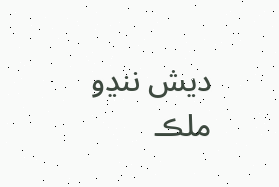ديش ننڍو ملڪ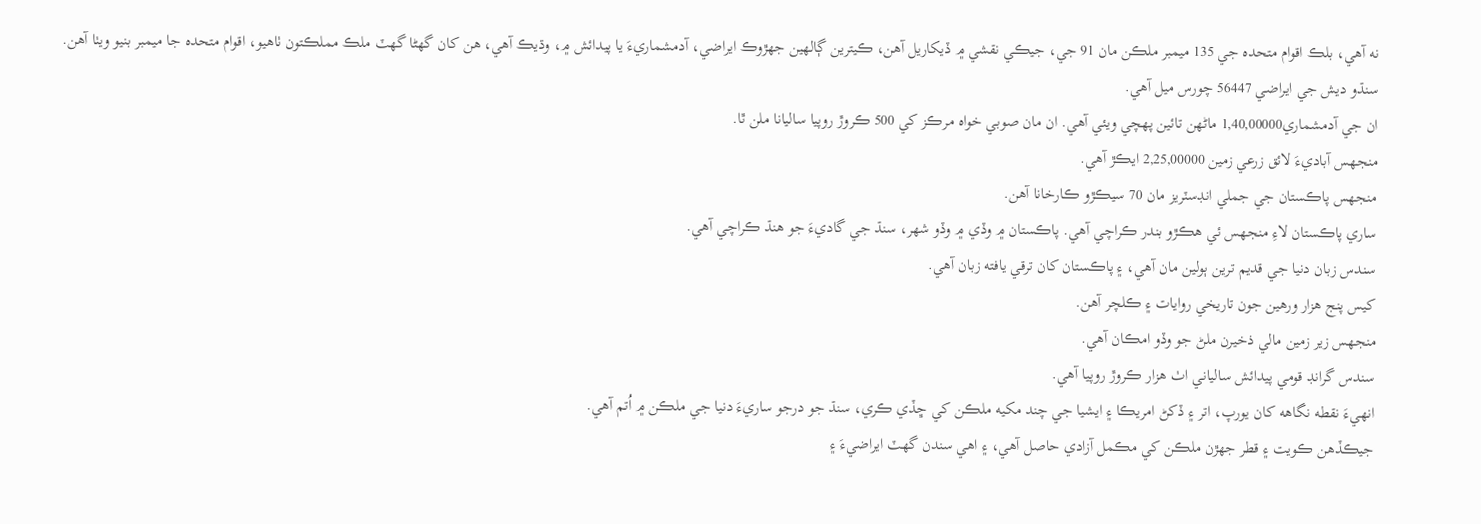نه آهي، بلڪ اقوام متحده جي 135 ميمبر ملڪن مان 91 جي، جيڪي نقشي ۾ ڏيکاريل آهن، ڪيترين ڳالهين جهڙوڪ ايراضي، آدمشماريءَ يا پيدائش ۾، وڌيڪ آهي، هن کان گهڻا گهٽ ملڪ مملڪتون ٺاهيو، اقوام متحده جا ميمبر بنيو ويٺا آهن.
سنڌو ديش جي ايراضي 56447 چورس ميل آهي.
ان جي آدمشماري1,40,00000 ماڻهن تائين پهچي ويئي آهي. ان مان صوبي خواه مرڪز کي 500 ڪروڙ روپيا ساليانا ملن ٿا.
منجهس آباديءَ لائق زرعي زمين 2,25,00000 ايڪڙ آهي.
منجهس پاڪستان جي جملي انڊسٽريز مان 70 سيڪڙو ڪارخانا آهن.
ساري پاڪستان لاءِ منجهس ئي هڪڙو بندر ڪراچي آهي. پاڪستان ۾ وڏي ۾ وڏو شهر، سنڌ جي گاديءَ جو هنڌ ڪراچي آهي.
سندس زبان دنيا جي قديم ترين ٻولين مان آهي، ۽ پاڪستان کان ترقي يافته زبان آهي.
کيس پنج هزار ورهين جون تاريخي روايات ۽ ڪلچر آهن.
منجهس زير زمين مالي ذخيرن ملڻ جو وڏو امڪان آهي.
سندس گرانڊ قومي پيدائش سالياني اٺ هزار ڪروڙ روپيا آهي.
انهيءَ نقطه نگاهه کان يورپ، اتر ۽ ڏکڻ امريڪا ۽ ايشيا جي چند مکيه ملڪن کي ڇڏي ڪري، سنڌ جو درجو ساريءَ دنيا جي ملڪن ۾ اُتم آهي.
جيڪڏهن ڪويت ۽ قطر جهڙن ملڪن کي مڪمل آزادي حاصل آهي، ۽ اهي سندن گهٽ ايراضيءَ ۽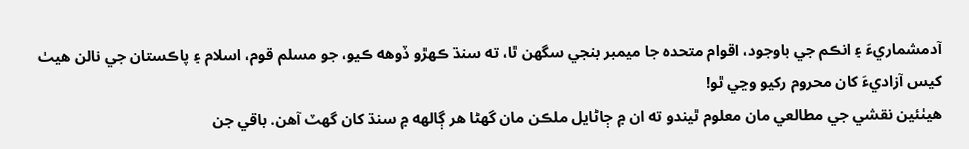آدمشماريءَ ۽ انڪم جي باوجود، اقوام متحده جا ميمبر بنجي سگهن ٿا، ته سنڌ ڪهڙو ڏوهه ڪيو، جو مسلم قوم، اسلام ۽ پاڪستان جي نالن هيٺ کيس آزاديءَ کان محروم رکيو وڃي ٿو!
هيٺئين نقشي جي مطالعي مان معلوم ٿيندو ته ان ۾ ڄاڻايل ملڪن مان گهڻا هر ڳالهه ۾ سنڌ کان گهٽ آهن. باقي جن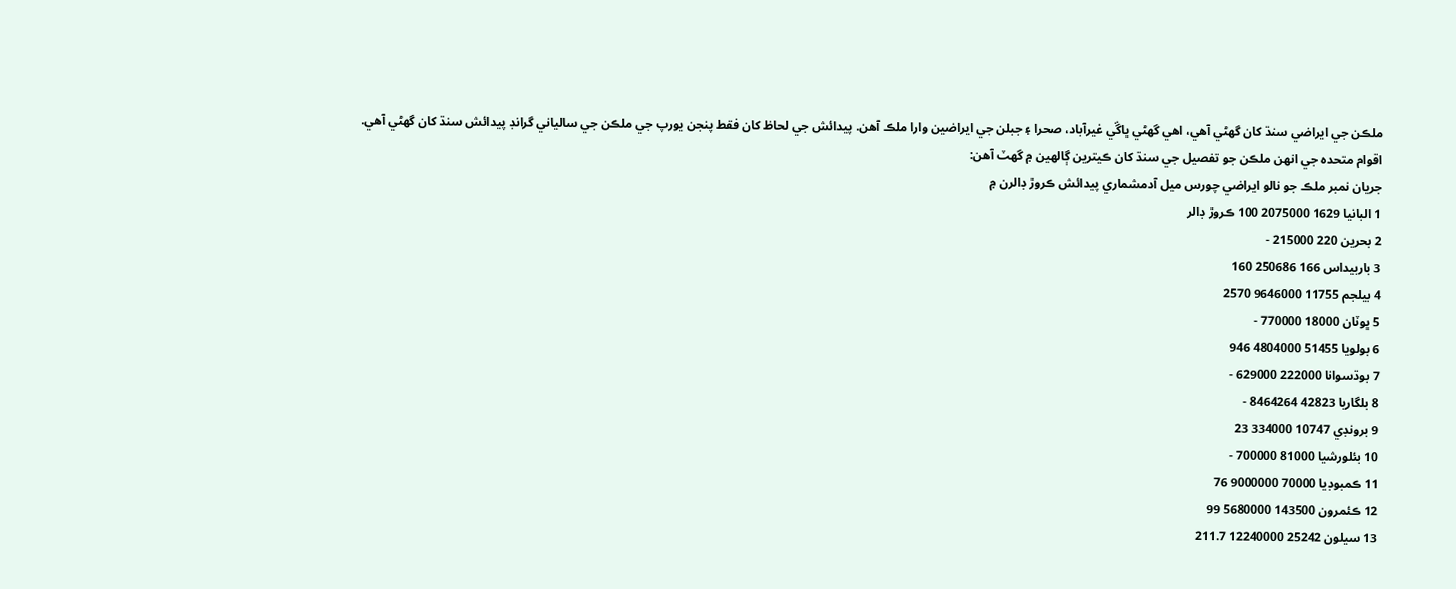ملڪن جي ايراضي سنڌ کان گهڻي آهي، اهي گهڻي ڀاڱي غيرآباد، صحرا ۽ جبلن جي ايراضين وارا ملڪ آهن. پيدائش جي لحاظ کان فقط پنجن يورپ جي ملڪن جي سالياني گرانڊ پيدائش سنڌ کان گهڻي آهي.
اقوام متحده جي انهن ملڪن جو تفصيل جي سنڌ کان ڪيترين ڳالهين ۾ گهٽ آهن:
جريان نمبر ملڪ جو نالو ايراضي چورس ميل آدمشماري پيدائش ڪروڙ ڊالرن ۾
1 البانيا 1629 2075000 100 ڪروڙ ڊالر
2 بحرين 220 215000 -
3 باربيداس 166 250686 160
4 بيلجم 11755 9646000 2570
5 ڀوٽان 18000 770000 -
6 بولويا 51455 4804000 946
7 بوڌسوانا 222000 629000 -
8 بلگاريا 42823 8464264 -
9 برونڊي 10747 334000 23
10 بئلورشيا 81000 700000 -
11 ڪمبوڊيا 70000 9000000 76
12 ڪئمرون 143500 5680000 99
13 سيلون 25242 12240000 211.7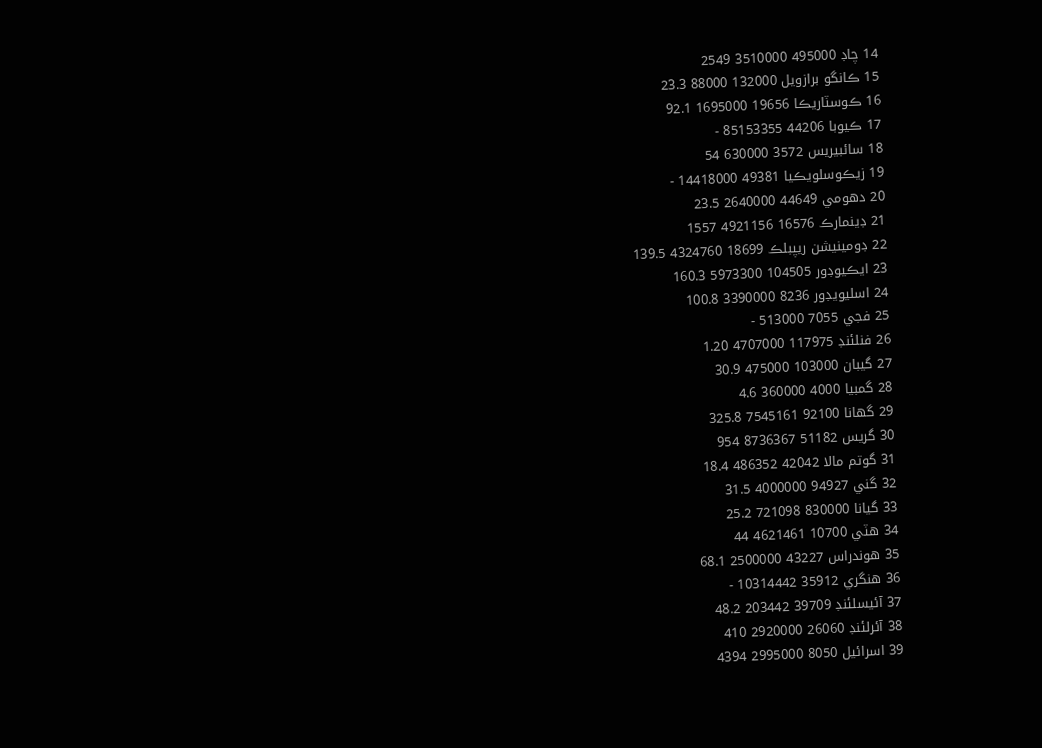14 چاڊ 495000 3510000 2549
15 ڪانگو برازويل 132000 88000 23.3
16 ڪوسٽاريڪا 19656 1695000 92.1
17 ڪيوبا 44206 85153355 -
18 سائبيريس 3572 630000 54
19 زيڪوسلويڪيا 49381 14418000 -
20 دهومي 44649 2640000 23.5
21 ڊينمارڪ 16576 4921156 1557
22 ڊومينيشن ريپبلڪ 18699 4324760 139.5
23 ايڪيوڊور 104505 5973300 160.3
24 اسليويڊور 8236 3390000 100.8
25 فجي 7055 513000 -
26 فنلئنڊ 117975 4707000 1.20
27 گيبان 103000 475000 30.9
28 گمبيا 4000 360000 4.6
29 گهانا 92100 7545161 325.8
30 گريس 51182 8736367 954
31 گوتم مالا 42042 486352 18.4
32 گني 94927 4000000 31.5
33 گيانا 830000 721098 25.2
34 هٽي 10700 4621461 44
35 هوندراس 43227 2500000 68.1
36 هنگري 35912 10314442 -
37 آئيسلئنڊ 39709 203442 48.2
38 آئرلئنڊ 26060 2920000 410
39 اسرائيل 8050 2995000 4394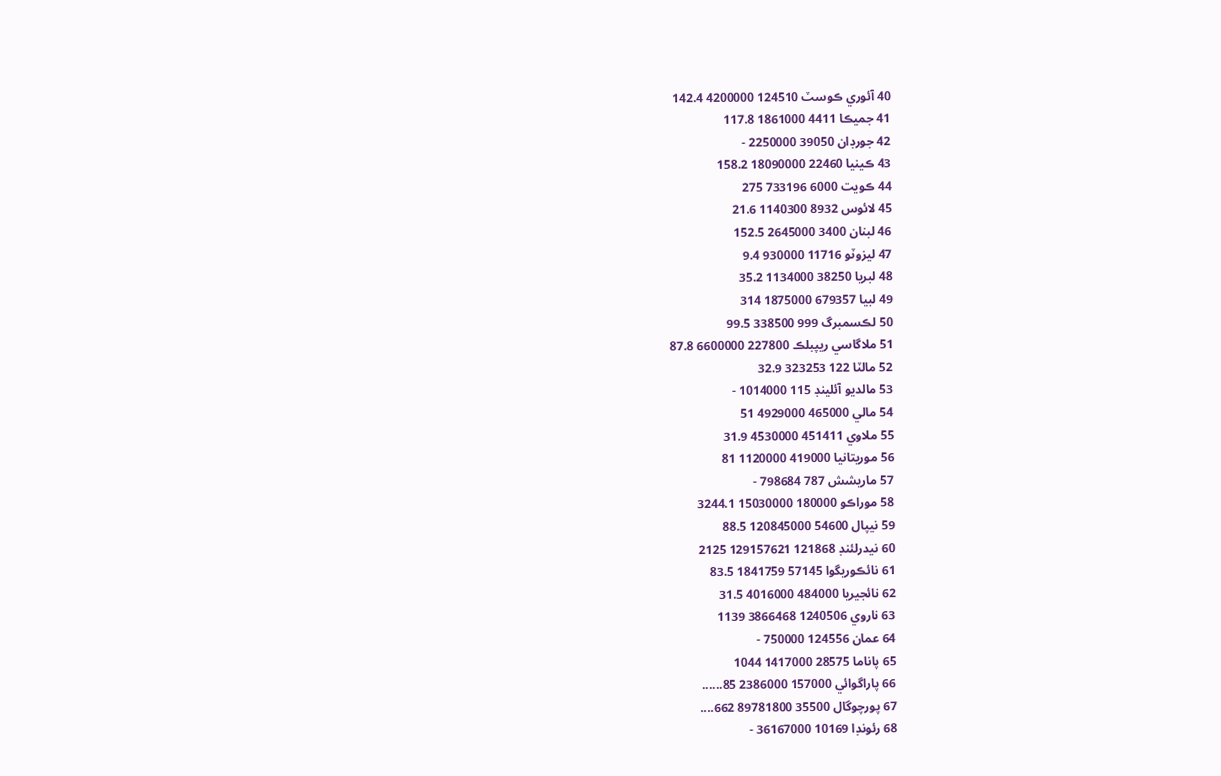40 آئوري ڪوسٽ 124510 4200000 142.4
41 جميڪا 4411 1861000 117.8
42 جورڊان 39050 2250000 -
43 ڪينيا 22460 18090000 158.2
44 ڪويت 6000 733196 275
45 لائوس 8932 1140300 21.6
46 لبنان 3400 2645000 152.5
47 ليزوٽو 11716 930000 9.4
48 لبريا 38250 1134000 35.2
49 لبيا 679357 1875000 314
50 لڪسمبرگ 999 338500 99.5
51 ملاگاسي ريپبلڪ 227800 6600000 87.8
52 مالٽا 122 323253 32.9
53 مالديو آئلينڊ 115 1014000 -
54 مالي 465000 4929000 51
55 ملاوي 451411 4530000 31.9
56 موريتانيا 419000 1120000 81
57 ماريشش 787 798684 -
58 موراڪو 180000 15030000 3244.1
59 نيپال 54600 120845000 88.5
60 نيدرلئنڊ 121868 129157621 2125
61 نائڪوريگوا 57145 1841759 83.5
62 نائجيريا 484000 4016000 31.5
63 ناروي 1240506 3866468 1139
64 عمان 124556 750000 -
65 پاناما 28575 1417000 1044
66 پاراگوائي 157000 2386000 85......
67 پورچوگال 35500 89781800 662....
68 رئونڊا 10169 36167000 -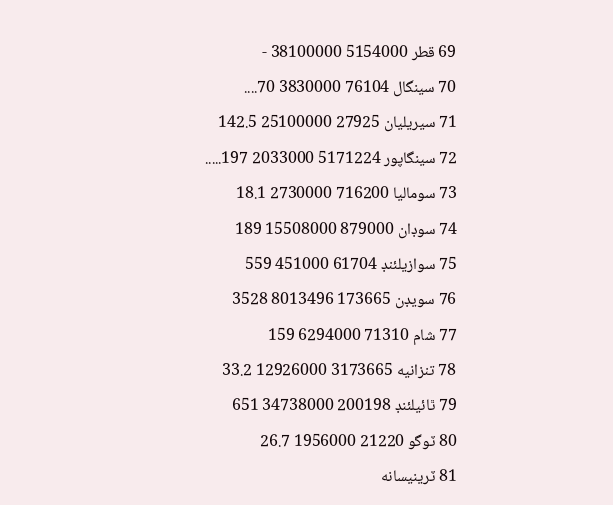69 قطر 5154000 38100000 -
70 سينگال 76104 3830000 70....
71 سيريليان 27925 25100000 142.5
72 سينگاپور 5171224 2033000 197.....
73 سوماليا 716200 2730000 18.1
74 سوڊان 879000 15508000 189
75 سوازيلئنڊ 61704 451000 559
76 سويڊن 173665 8013496 3528
77 شام 71310 6294000 159
78 تنزانيه 3173665 12926000 33.2
79 ٿائيلئنڊ 200198 34738000 651
80 ٽوگو 21220 1956000 26.7
81 ٽرينيسانه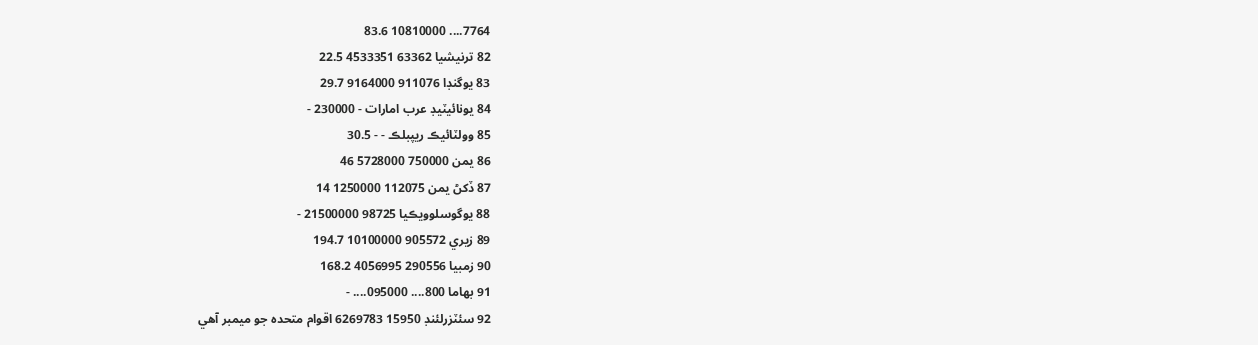7764.... 10810000 83.6
82 ترنيشيا 63362 4533351 22.5
83 يوگنڊا 911076 9164000 29.7
84 يونائيٽيڊ عرب امارات - 230000 -
85 وولٽائيڪ ريپبلڪ - - 30.5
86 يمن 750000 5728000 46
87 ڏکڻ يمن 112075 1250000 14
88 يوگوسلوويڪيا 98725 21500000 -
89 زيري 905572 10100000 194.7
90 زمبيا 290556 4056995 168.2
91 بهاما 800.... 095000.... -
92 سئٽزرلئنڊ 15950 6269783 اقوام متحده جو ميمبر آهي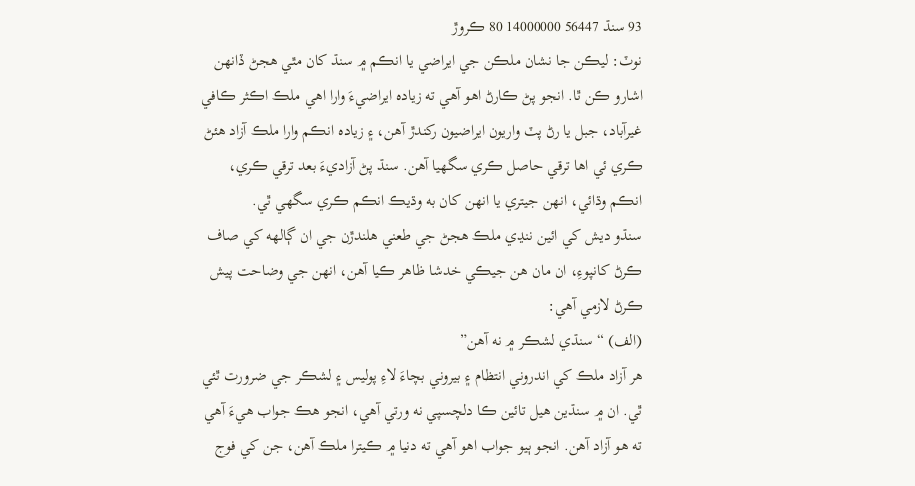93 سنڌ 56447 14000000 80 ڪروڙ
نوٽ: ليڪن جا نشان ملڪن جي ايراضي يا انڪم ۾ سنڌ کان مٿي هجڻ ڏانهن اشارو ڪن ٿا. انجو پڻ ڪارڻ اهو آهي ته زياده ايراضيءَ وارا اهي ملڪ اڪثر ڪافي غيرآباد، جبل يا رڻ پٽ واريون ايراضيون رکندڙ آهن، ۽ زياده انڪم وارا ملڪ آزاد هئڻ ڪري ئي اها ترقي حاصل ڪري سگهيا آهن. سنڌ پڻ آزاديءَ بعد ترقي ڪري، انڪم وڌائي، انهن جيتري يا انهن کان به وڌيڪ انڪم ڪري سگهي ٿي.
سنڌو ديش کي ائين ننڍي ملڪ هجڻ جي طعني هلندڙن جي ان ڳالهه کي صاف ڪرڻ کانپوءِ، ان مان هن جيڪي خدشا ظاهر ڪيا آهن، انهن جي وضاحت پيش ڪرڻ لازمي آهي:
(الف) “سنڌي لشڪر ۾ نه آهن”
هر آزاد ملڪ کي اندروني انتظام ۽ بيروني بچاءَ لاءِ پوليس ۽ لشڪر جي ضرورت ٿئي ٿي. ان ۾ سنڌين هيل تائين ڪا دلچسپي نه ورتي آهي، انجو هڪ جواب هيءَ آهي ته هو آزاد آهن. انجو ٻيو جواب اهو آهي ته دنيا ۾ ڪيترا ملڪ آهن، جن کي فوج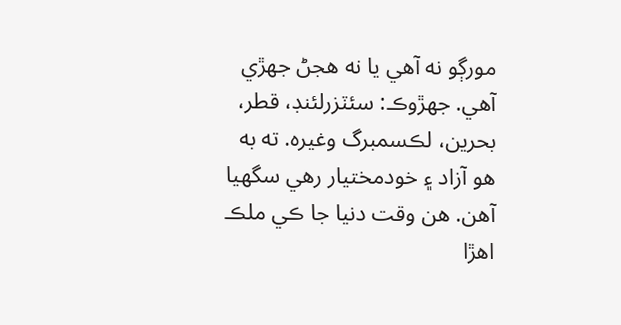مورڳو نه آهي يا نه هجڻ جهڙي آهي. جهڙوڪ: سئٽزرلئنڊ، قطر، بحرين، لڪسمبرگ وغيره. ته به هو آزاد ۽ خودمختيار رهي سگهيا آهن. هن وقت دنيا جا ڪي ملڪ اهڙا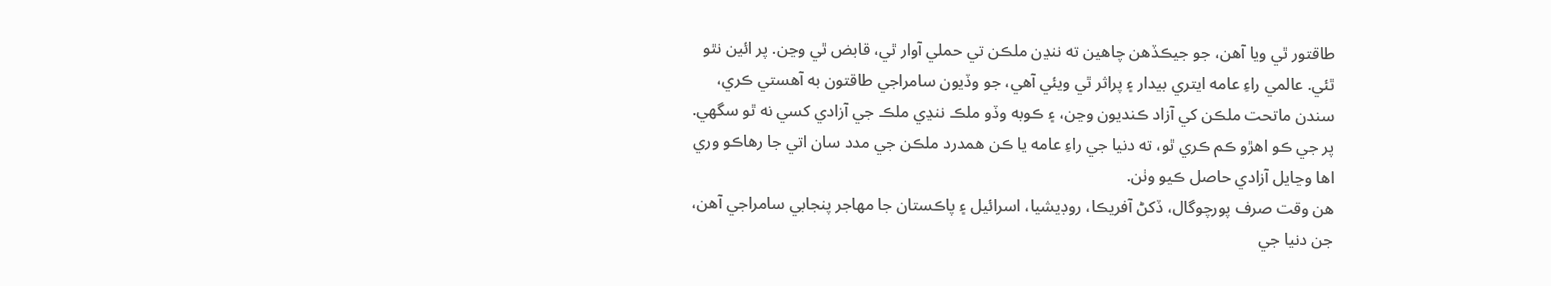طاقتور ٿي ويا آهن، جو جيڪڏهن چاهين ته ننڍن ملڪن تي حملي آوار ٿي، قابض ٿي وڃن. پر ائين نٿو ٿئي. عالمي راءِ عامه ايتري بيدار ۽ پراثر ٿي ويئي آهي، جو وڏيون سامراجي طاقتون به آهستي ڪري، سندن ماتحت ملڪن کي آزاد ڪنديون وڃن، ۽ ڪوبه وڏو ملڪ ننڍي ملڪ جي آزادي کسي نه ٿو سگهي. پر جي ڪو اهڙو ڪم ڪري ٿو، ته دنيا جي راءِ عامه يا ڪن همدرد ملڪن جي مدد سان اتي جا رهاڪو وري اها وڃايل آزادي حاصل ڪيو وٺن.
هن وقت صرف پورچوگال، ڏکڻ آفريڪا، روڊيشيا، اسرائيل ۽ پاڪستان جا مهاجر پنجابي سامراجي آهن، جن دنيا جي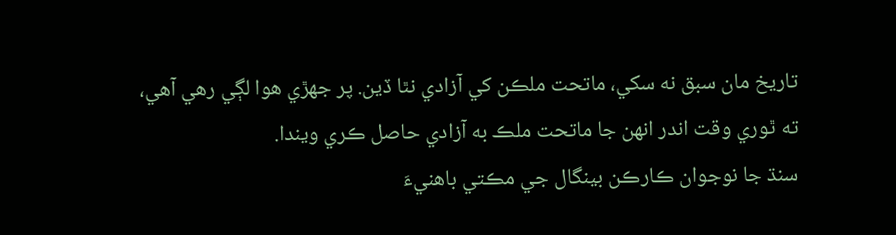تاريخ مان سبق نه سکي، ماتحت ملڪن کي آزادي نٿا ڏين. پر جهڙي هوا لڳي رهي آهي، ته ٿوري وقت اندر انهن جا ماتحت ملڪ به آزادي حاصل ڪري ويندا.
سنڌ جا نوجوان ڪارڪن بينگال جي مڪتي باهنيءَ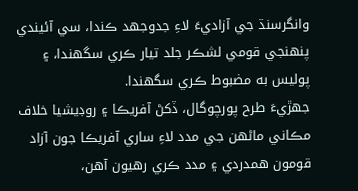وانگرسنڌ جي آزاديءَ لاءِ جدوجهد ڪندا، سي آئيندي پنهنجي قومي لشڪر جلد تيار ڪري سگهندا، ۽ پوليس به مضبوط ڪري سگهندا.
جهڙيءَ طرح پورچوگال، ڏکڻ آفريڪا ۽ روڊيشيا خلاف مڪاني ماڻهن جي مدد لاءِ ساري آفريڪا جون آزاد قومون همدردي ۽ مدد ڪري رهيون آهن،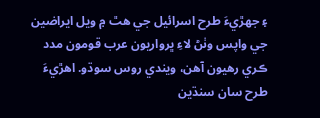۽ جهڙيءَ طرح اسرائيل جي هٿ ۾ ويل ايراضين جي واپس وٺڻ لاءِ ڀرواريون عرب قومون مدد ڪري رهيون آهن، ويندي روس سوڌو. اهڙيءَ طرح سان سنڌين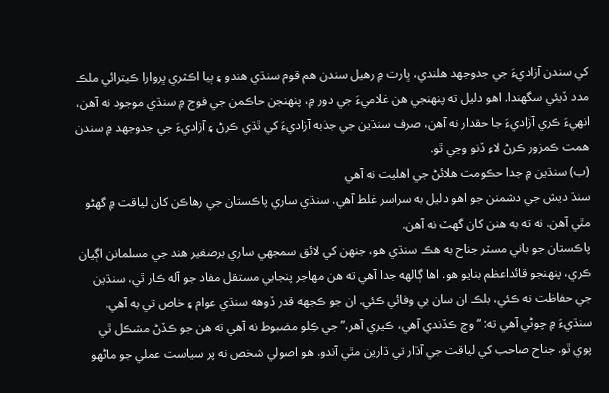کي سندن آزاديءَ جي جدوجهد هلندي، ڀارت ۾ رهيل سندن هم قوم سنڌي هندو ۽ ٻيا اڪثري ڀروارا ڪيترائي ملڪ مدد ڏيئي سگهندا. اهو دليل ته پنهنجي هن غلاميءَ جي دور ۾، پنهنجن حاڪمن جي فوج ۾ سنڌي موجود نه آهن، انهيءَ ڪري آزاديءَ جا حقدار نه آهن، صرف سنڌين جي جذبه آزاديءَ کي ٿڌي ڪرڻ ۽ آزاديءَ جي جدوجهد ۾ سندن همت ڪمزور ڪرڻ لاءِ ڏنو وڃي ٿو.
(ب) سنڌين ۾ جدا حڪومت هلائڻ جي اهليت نه آهي
سنڌ ديش جي دشمنن جو اهو دليل به سراسر غلط آهي. سنڌي ساري پاڪستان جي رهاڪن کان لياقت ۾ گهڻو مٿي آهن. نه ته به هنن کان گهٽ نه آهن.
پاڪستان جو باني مسٽر جناح به هڪ سنڌي هو، جنهن کي لائق سمجهي ساري برصغير هند جي مسلمانن اڳيان ڪري، پنهنجو قائداعظم بنايو هو. اها ڳالهه جدا آهي ته هن مهاجر پنجابي مستقل مفاد جو آله ڪار ٿي، سنڌين جي حفاظت نه ڪئي، بلڪ ان سان بي وفائي ڪئي. ان جو ڪجهه قدر ڏوهه سنڌي عوام ۽ خاص تي به آهي. سنڌيءَ ۾ چوڻي آهي ته: “وڇ ڪڏندي آهي، ڪيري آهر،” جي ڪِلو مضبوط نه آهي ته هن جو ڪڏڻ مشڪل ٿي پوي ٿو. جناح صاحب کي لياقت جي آڌار تي ڌارين مٿي آندو. هو اصولي شخص نه پر سياست عملي جو ماڻهو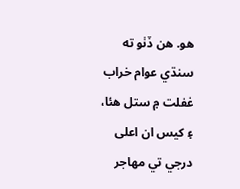هو. هن ڏٺو ته سنڌي عوام خراب غفلت ۾ ستل هئا، ۽ کيس ان اعلى درجي تي مهاجر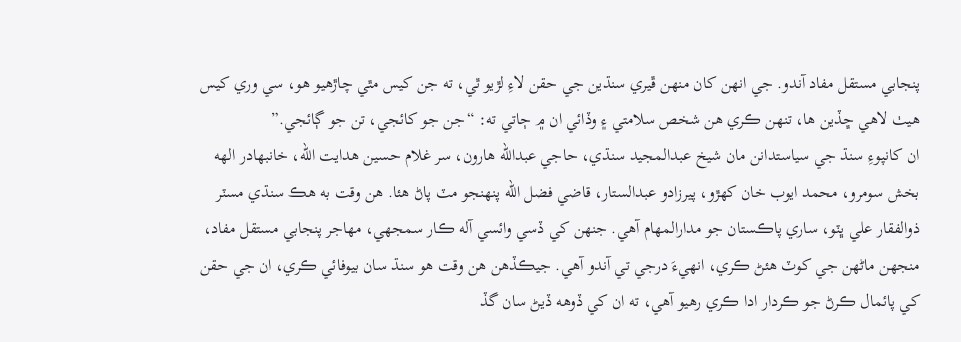پنجابي مستقل مفاد آندو. جي انهن کان منهن ڦيري سنڌين جي حقن لاءِ لڙيو ٿي، ته جن کيس مٿي چاڙهيو هو، سي وري کيس هيٺ لاهي ڇڏين ها، تنهن ڪري هن شخص سلامتي ۽ وڏائي ان ۾ ڄاتي ته: “جن جو کائجي، تن جو ڳائجي.”
ان کانپوءِ سنڌ جي سياستدانن مان شيخ عبدالمجيد سنڌي، حاجي عبدالله هارون، سر غلام حسين هدايت الله، خانبهادر الهه بخش سومرو، محمد ايوب خان کهڙو، پيرزادو عبدالستار، قاضي فضل الله پنهنجو مٽ پاڻ هئا. هن وقت به هڪ سنڌي مسٽر ذوالفقار علي ڀٽو، ساري پاڪستان جو مدارالمهام آهي. جنهن کي ڏسي وائسي آله ڪار سمجهي، مهاجر پنجابي مستقل مفاد، منجهن ماڻهن جي کوٽ هئڻ ڪري، انهيءَ درجي تي آندو آهي. جيڪڏهن هن وقت هو سنڌ سان بيوفائي ڪري، ان جي حقن کي پائمال ڪرڻ جو ڪردار ادا ڪري رهيو آهي، ته ان کي ڏوهه ڏيڻ سان گڏ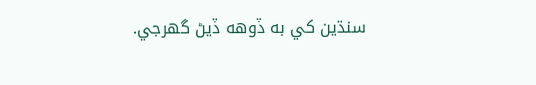سنڌين کي به ڏوهه ڏيڻ گهرجي.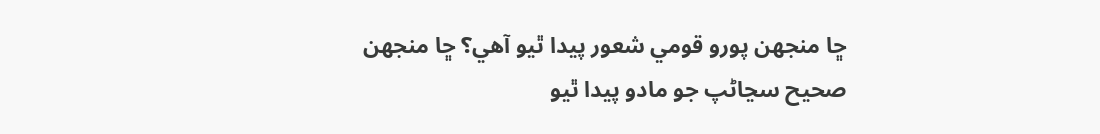ڇا منجهن پورو قومي شعور پيدا ٿيو آهي؟ ڇا منجهن صحيح سڃاڻپ جو مادو پيدا ٿيو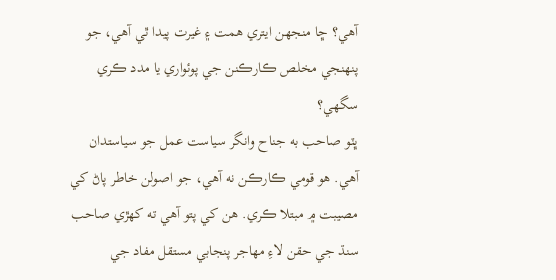آهي؟ ڇا منجهن ايتري همت ۽ غيرت پيدا ٿي آهي، جو پنهنجي مخلص ڪارڪنن جي پوئواري يا مدد ڪري سگهي؟
ڀٽو صاحب به جناح وانگر سياست عمل جو سياستدان آهي. هو قومي ڪارڪن نه آهي، جو اصولن خاطر پاڻ کي مصيبت ۾ مبتلا ڪري. هن کي پتو آهي ته کهڙي صاحب سنڌ جي حقن لاءِ مهاجر پنجابي مستقل مفاد جي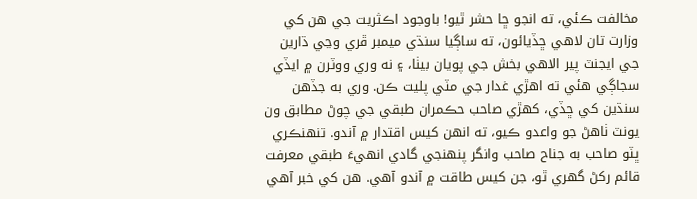مخالفت ڪئي، ته انجو ڇا حشر ٿيو! باوجود اڪثريت جي هن کي وزارت تان لاهي ڇڏيائون، ته ساڳيا سنڌي ميمبر ڦري وڃي ڌارين جي ايجنٽ پير الاهي بخش جي پويان بيٺا، ۽ نه وري ووٽرن ۾ ايڏي سجاڳي هئي ته اهڙي غدار جي مٽي پليت ڪن. وري به جڏهن سنڌين کي ڇڏي، کهڙي صاحب حڪمران طبقي جي چوڻ مطابق ون يونٽ ٺاهڻ جو واعدو ڪيو، ته انهن کيس اقتدار ۾ آندو. تنهنڪري ڀٽو صاحب به جناح صاحب وانگر پنهنجي گادي انهيءَ طبقي معرفت قائم رکڻ گهري ٿو، جن کيس طاقت ۾ آندو آهي. هن کي خبر آهي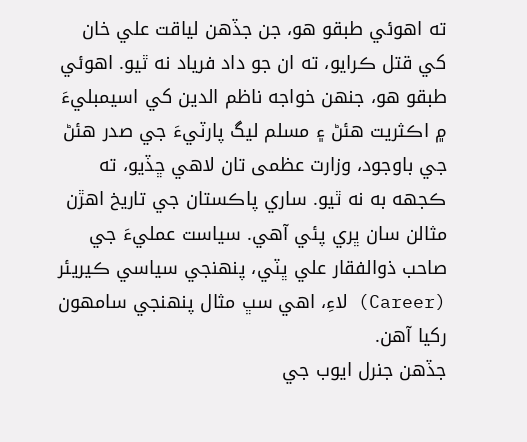ته اهوئي طبقو هو، جن جڏهن لياقت علي خان کي قتل ڪرايو، ته ان جو داد فرياد نه ٿيو. اهوئي طبقو هو، جنهن خواجه ناظم الدين کي اسيمبليءَ ۾ اڪثريت هئڻ ۽ مسلم ليگ پارٽيءَ جي صدر هئڻ جي باوجود، وزارت عظمى تان لاهي ڇڏيو، ته ڪجهه به نه ٿيو. ساري پاڪستان جي تاريخ اهڙن مثالن سان ڀري پئي آهي. سياست عمليءَ جي صاحب ذوالفقار علي ڀٽي، پنهنجي سياسي ڪيريئر (Career) لاءِ، اهي سڀ مثال پنهنجي سامهون رکيا آهن.
جڏهن جنرل ايوب جي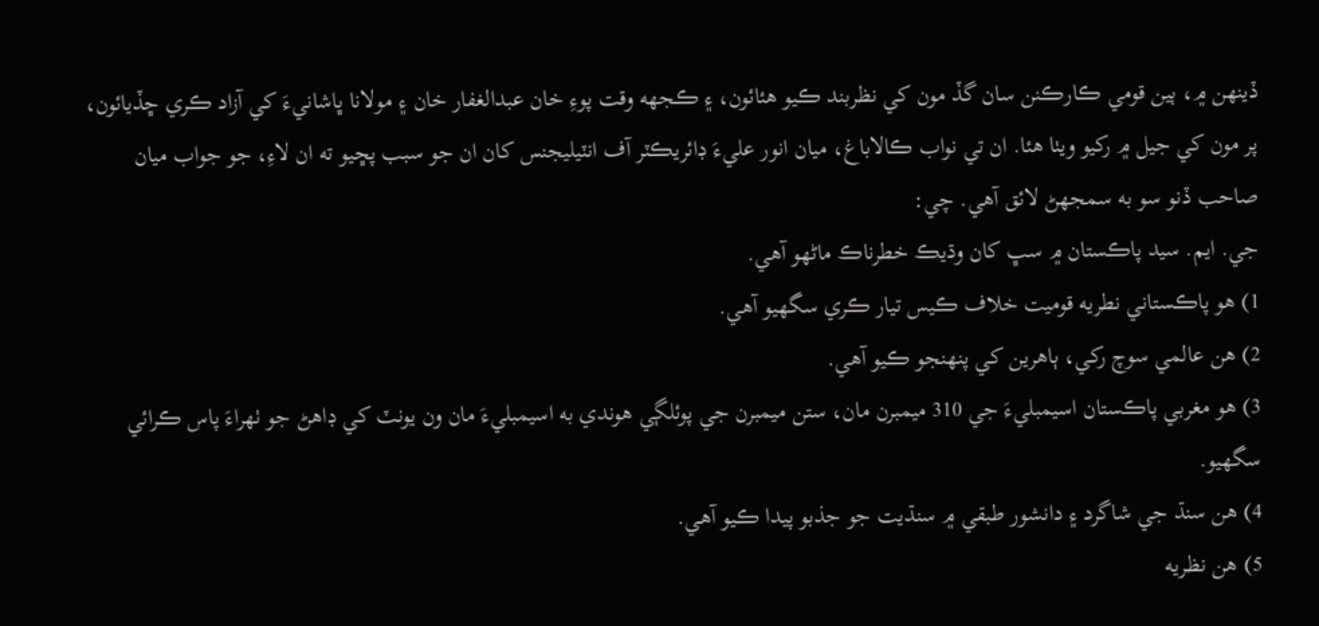ڏينهن ۾، ٻين قومي ڪارڪنن سان گڏ مون کي نظربند ڪيو هئائون، ۽ ڪجهه وقت پوءِ خان عبدالغفار خان ۽ مولانا ڀاشانيءَ کي آزاد ڪري ڇڏيائون، پر مون کي جيل ۾ رکيو ويٺا هئا. ان تي نواب ڪالاباغ، ميان انور عليءَ ڊائريڪٽر آف انٽيليجنس کان ان جو سبب پڇيو ته ان لاءِ، جو جواب ميان صاحب ڏنو سو به سمجهڻ لائق آهي. چي:
جي. ايم. سيد پاڪستان ۾ سڀ کان وڌيڪ خطرناڪ ماڻهو آهي.
1) هو پاڪستاني نطريه قوميت خلاف ڪيس تيار ڪري سگهيو آهي.
2) هن عالمي سوچ رکي، ٻاهرين کي پنهنجو ڪيو آهي.
3) هو مغربي پاڪستان اسيمبليءَ جي 310 ميمبرن مان، ستن ميمبرن جي پوئلڳي هوندي به اسيمبليءَ مان ون يونٽ کي ڊاهڻ جو ٺهراءَ پاس ڪرائي سگهيو.
4) هن سنڌ جي شاگرد ۽ دانشور طبقي ۾ سنڌيت جو جذبو پيدا ڪيو آهي.
5) هن نظريه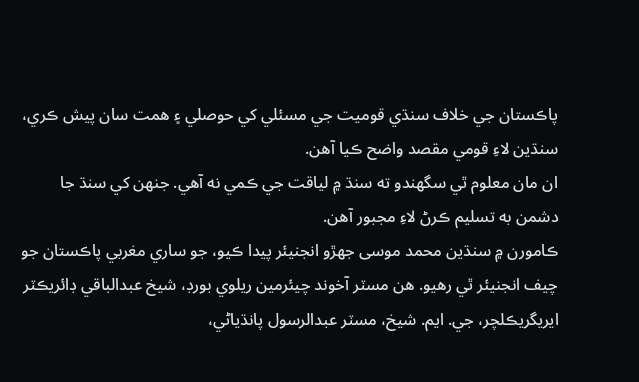پاڪستان جي خلاف سنڌي قوميت جي مسئلي کي حوصلي ۽ همت سان پيش ڪري، سنڌين لاءِ قومي مقصد واضح ڪيا آهن.
ان مان معلوم ٿي سگهندو ته سنڌ ۾ لياقت جي ڪمي نه آهي. جنهن کي سنڌ جا دشمن به تسليم ڪرڻ لاءِ مجبور آهن.
ڪامورن ۾ سنڌين محمد موسى جهڙو انجنيئر پيدا ڪيو، جو ساري مغربي پاڪستان جو چيف انجنيئر ٿي رهيو. هن مسٽر آخوند چيئرمين ريلوي بورڊ، شيخ عبدالباقي ڊائريڪٽر ايريگريڪلچر، جي. ايم. شيخ، مسٽر عبدالرسول پانڌياڻي،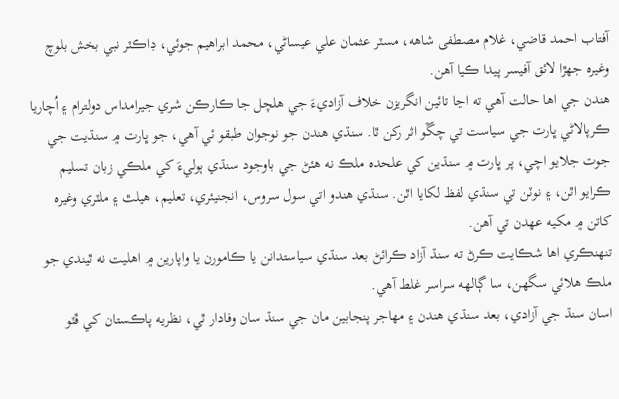آفتاب احمد قاضي، غلام مصطفى شاهه، مسٽر عثمان علي عيساڻي، محمد ابراهيم جوئي، ڊاڪٽر نبي بخش بلوچ وغيره جهڙا لائق آفيسر پيدا ڪيا آهن.
هندن جي اها حالت آهي ته اڃا تائين انگريزن خلاف آزاديءَ جي هلچل جا ڪارڪن شري جيرامداس دولترام ۽ اُچاريا ڪرپالاڻي ڀارت جي سياست تي چڱو اثر رکن ٿا. سنڌي هندن جو نوجوان طبقو ئي آهي، جو ڀارت ۾ سنڌيت جي جوت جلايو اچي، پر ڀارت ۾ سنڌين کي علحده ملڪ نه هئڻ جي باوجود سنڌي ٻوليءَ کي ملڪي زبان تسليم ڪرايو اٿن، ۽ نوٽن تي سنڌي لفظ لکايا اٿن. سنڌي هندو اتي سول سروس، انجنيئري، تعليم، هيلٿ ۽ ملٽري وغيره کاتن ۾ مکيه عهدن تي آهن.
تنهنڪري اها شڪايت ڪرڻ ته سنڌ آزاد ڪرائڻ بعد سنڌي سياستدانن يا ڪامورن يا واپارين ۾ اهليت نه ٿيندي جو ملڪ هلائي سگهن، سا ڳالهه سراسر غلط آهي.
اسان سنڌ جي آزادي، بعد سنڌي هندن ۽ مهاجر پنجابين مان جي سنڌ سان وفادار ٿي، نظريه پاڪستان کي ڦٽو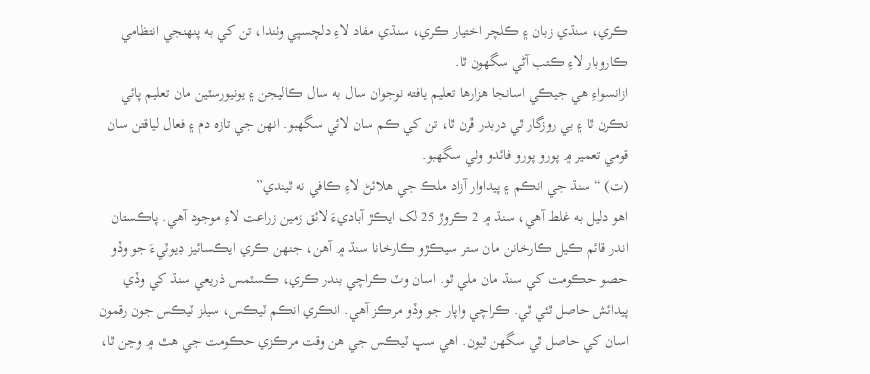ڪري، سنڌي زبان ۽ ڪلچر اختيار ڪري، سنڌي مفاد لاءِ دلچسپي وٺندا، تن کي به پنهنجي انتظامي ڪاروبار لاءِ ڪتب آڻي سگهون ٿا.
ازانسواءِ هي جيڪي اسانجا هزارها تعليم يافته نوجوان سال به سال ڪاليجن ۽ يونيورسٽين مان تعليم پائي نڪرن ٿا ۽ بي روزگار ٿي دربدر ڦرن ٿا، تن کي ڪم سان لائي سگهبو. انهن جي تازه دم ۽ فعال لياقتن سان قومي تعمير ۾ پورو پورو فائدو وٺي سگهبو.
(ت) “سنڌ جي انڪم ۽ پيداوار آزاد ملڪ جي هلائڻ لاءِ ڪافي نه ٿيندي”
اهو دليل به غلط آهي، سنڌ ۾ 2 ڪروڙ 25 لک ايڪڙ آباديءَ لائق زمين زراعت لاءِ موجود آهي. پاڪستان اندر قائم ڪيل ڪارخانن مان ستر سيڪڙو ڪارخانا سنڌ ۾ آهن، جنهن ڪري ايڪسائيز ڊيوٽيءَ جو وڏو حصو حڪومت کي سنڌ مان ملي ٿو. اسان وٽ ڪراچي بندر ڪري، ڪسٽمس ذريعي سنڌ کي وڏي پيدائش حاصل ٿئي ٿي. ڪراچي واپار جو وڏو مرڪز آهي. انڪري انڪم ٽيڪس، سيلز ٽيڪس جون رقمون اسان کي حاصل ٿي سگهن ٿيون. اهي سڀ ٽيڪس جي هن وقت مرڪزي حڪومت جي هٿ ۾ وڃن ٿا،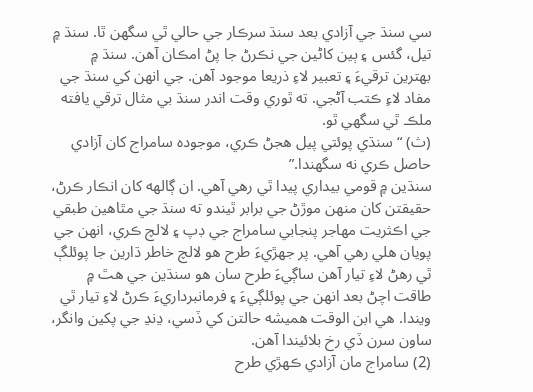سي سنڌ جي آزادي بعد سنڌ سرڪار جي حالي ٿي سگهن ٿا. سنڌ ۾ تيل، گئس ۽ ٻين کاڻين جي نڪرڻ جا پڻ امڪان آهن. سنڌ ۾ بهترين ترقيءَ ۽ تعبير لاءِ ذريعا موجود آهن. جي انهن کي سنڌ جي مفاد لاءِ ڪتب آڻجي. ته ٿوري وقت اندر سنڌ بي مثال ترقي يافته ملڪ ٿي سگهي ٿو.
(ث) “سنڌي پوئتي پيل هجڻ ڪري، موجوده سامراج کان آزادي حاصل ڪري نه سگهندا.”
سنڌين ۾ قومي بيداري پيدا ٿي رهي آهي. ان ڳالهه کان انڪار ڪرڻ، حقيقتن کان منهن موڙڻ جي برابر ٿيندو ته سنڌ جي مٿاهين طبقي جي اڪثريت مهاجر پنجابي سامراج جي ڊپ ۽ لالچ ڪري، انهن جي پويان هلي رهي آهي. پر جهڙيءَ طرح هو لالچ خاطر ڌارين جا پوئلڳ ٿي رهڻ لاءِ تيار آهن ساڳيءَ طرح سان هو سنڌين جي هٿ ۾ طاقت اچڻ بعد انهن جي پوئلڳيءَ ۽ فرمانبرداريءَ ڪرڻ لاءِ تيار ٿي ويندا. هي ابن الوقت هميشه حالتن کي ڏسي، ڍنڍ جي پکين وانگر، ساون سرن ڏي رخ بلائيندا آهن.
(2) سامراج مان آزادي ڪهڙي طرح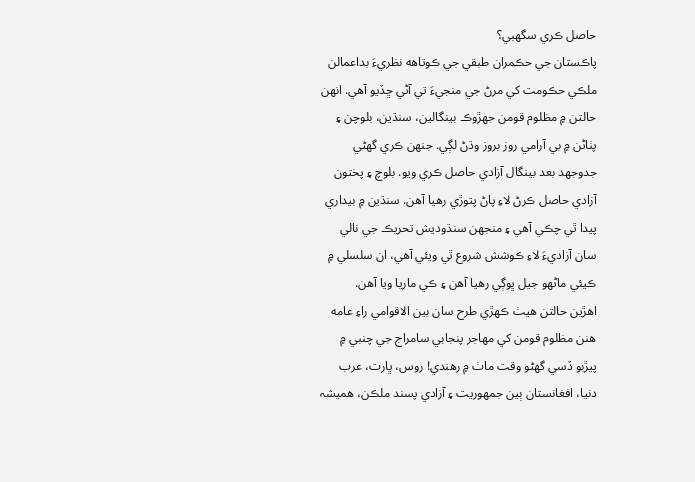حاصل ڪري سگهبي؟
پاڪستان جي حڪمران طبقي جي ڪوتاهه نظريءَ بداعمالن ملڪي حڪومت کي مرڻ جي منجيءَ تي آڻي ڇڏيو آهي. انهن حالتن ۾ مظلوم قومن جهڙوڪ بينگالين، سنڌين، بلوچن ۽ پٺاڻن ۾ بي آرامي روز بروز وڌڻ لڳي. جنهن ڪري گهڻي جدوجهد بعد بينگال آزادي حاصل ڪري ويو. بلوچ ۽ پختون آزادي حاصل ڪرڻ لاءِ پاڻ پتوڙي رهيا آهن. سنڌين ۾ بيداري پيدا ٿي چڪي آهي ۽ منجهن سنڌوديش تحريڪ جي نالي سان آزاديءَ لاءِ ڪوشش شروع ٿي ويئي آهي، ان سلسلي ۾ ڪيئي ماڻهو جيل ڀوڳي رهيا آهن ۽ ڪي ماريا ويا آهن.
اهڙين حالتن هيٺ ڪهڙي طرح سان بين الاقوامي راءِ عامه هنن مظلوم قومن کي مهاجر پنجابي سامراج جي چنبي ۾ پيڙبو ڏسي گهڻو وقت ماٺ ۾ رهندي! روس، ڀارت، عرب دنيا، افغانستان ٻين جمهوريت ۽ آزادي پسند ملڪن، هميشہ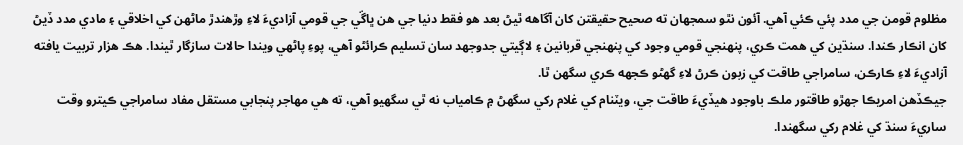مظلوم قومن جي مدد پئي ڪئي آهي. آئون نٿو سمجهان ته صحيح حقيقتن کان آگاهه ٿيڻ بعد هو فقط دنيا جي هن ڀاڱي جي قومي آزاديءَ لاءِ وڙهندڙ ماڻهن کي اخلاقي ۽ مادي مدد ڏيڻ کان انڪار ڪندا. سنڌين کي همت ڪري، پنهنجي قومي وجود کي پنهنجي قربانين ۽ لاڳيتي جدوجهد سان تسليم ڪرائڻو آهي، پوءِ پاڻهي ويندا حالات سازگار ٿيندا. هڪ هزار تربيت يافته آزاديءَ لاءِ ڪارڪن، سامراجي طاقت کي زبون ڪرڻ لاءِ گهڻو ڪجهه ڪري سگهن ٿا.
جيڪڏهن امريڪا جهڙو طاقتور ملڪ باوجود هيڏيءَ طاقت جي، ويٽنام کي غلام رکي سگهڻ ۾ ڪامياب نه ٿي سگهيو آهي، ته هي مهاجر پنجابي مستقل مفاد سامراجي ڪيترو وقت ساريءَ سنڌ کي غلام رکي سگهندا.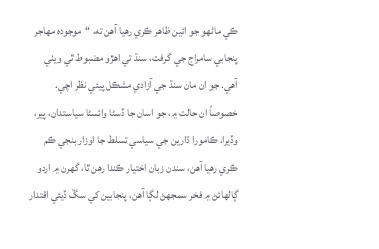ڪي ماڻهو جو ائين ظاهر ڪري رهيا آهن ته، “موجوده مهاجر پنجابي سامراج جي گرفت، سنڌ تي اهڙو مضبوط ٿي ويٺي آهي. جو ان مان سنڌ جي آزادي مشڪل پيئي نظر اچي. خصوصاً ان حالت ۾، جو اسان جا ڏسڻا وائسڻا سياستدان، پير، وڏيرا، ڪامورا ڌارين جي سياسي تسلط جا اوزار بنجي ڪم ڪري رهيا آهن، سندن زبان اختيار ڪندا رهن ٿا، گهرن ۾ اردو ڳالهائڻ ۾ فخر سمجهڻ لڳا آهن، پنجابين کي سڱ ڏيئي اقتدار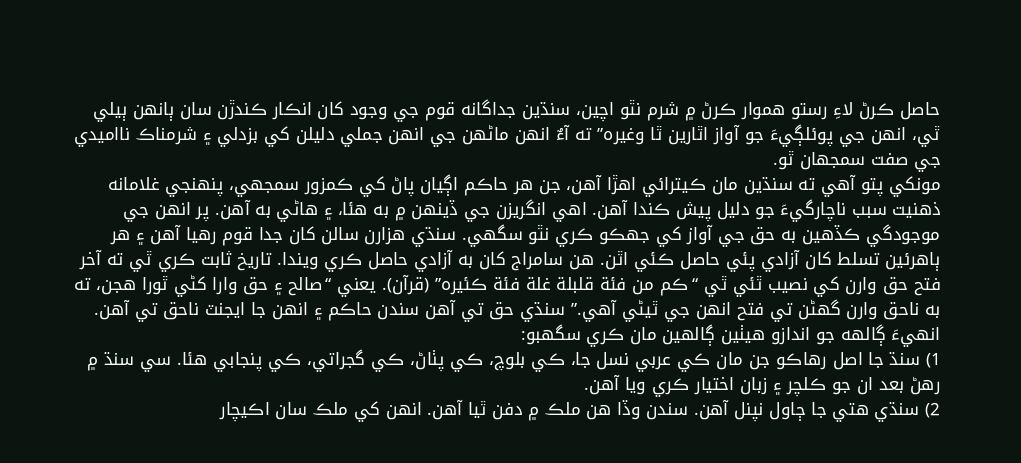حاصل ڪرڻ لاءِ رستو هموار ڪرڻ ۾ شرم نٿو اچين، سنڌين جداگانه قوم جي وجود کان انڪار ڪندڙن سان ٻانهن ٻيلي ٿي، انهن جي پوئلڳيءَ جو آواز اٿارين ٿا وغيره” ته آءٌ انهن ماڻهن جي انهن جملي دليلن کي بزدلي ۽ شرمناڪ نااميدي جي صفت سمجهان ٿو.
مونکي پتو آهي ته سنڌين مان ڪيترائي اهڙا آهن، جن هر حاڪم اڳيان پاڻ کي ڪمزور سمجهي، پنهنجي غلامانه ذهنيت سبب ناچارگيءَ جو دليل پيش ڪندا آهن. اهي انگريزن جي ڏينهن ۾ به هئا، ۽ هاڻي به آهن. پر انهن جي موجودگي ڪڏهين به حق جي آواز کي جهڪو ڪري نٿو سگهي. سنڌي هزارن سالن کان جدا قوم رهيا آهن ۽ هر ٻاهرئين تسلط کان آزادي پئي حاصل ڪئي اٿن. هن سامراج کان به آزادي حاصل ڪري ويندا. تاريخ ثابت ڪري ٿي ته آخر فتح حق وارن کي نصيب ٿئي ٿي “ڪم من فئة قلبلة غلة فئة ڪئيره” (قرآن). يعني “صالح ۽ حق وارا کڻي ٿورا هجن، ته به ناحق وارن گهڻن تي فتح انهن جي ٿيڻي آهي.” سنڌي حق تي آهن سندن حاڪم ۽ انهن جا ايجنٽ ناحق تي آهن. انهيءَ ڳالهه جو اندازو هيٺين ڳالهين مان ڪري سگهبو:
1) سنڌ جا اصل رهاڪو جن مان ڪي عربي نسل جا، ڪي بلوچ، ڪي پٺاڻ، ڪي گجراتي، ڪي پنجابي هئا. سي سنڌ ۾ رهڻ بعد ان جو ڪلچر ۽ زبان اختيار ڪري ويا آهن.
2) سنڌي هتي جا ڄاول نپنل آهن. سندن وڏا هن ملڪ ۾ دفن ٿيا آهن. انهن کي ملڪ سان اڪيچار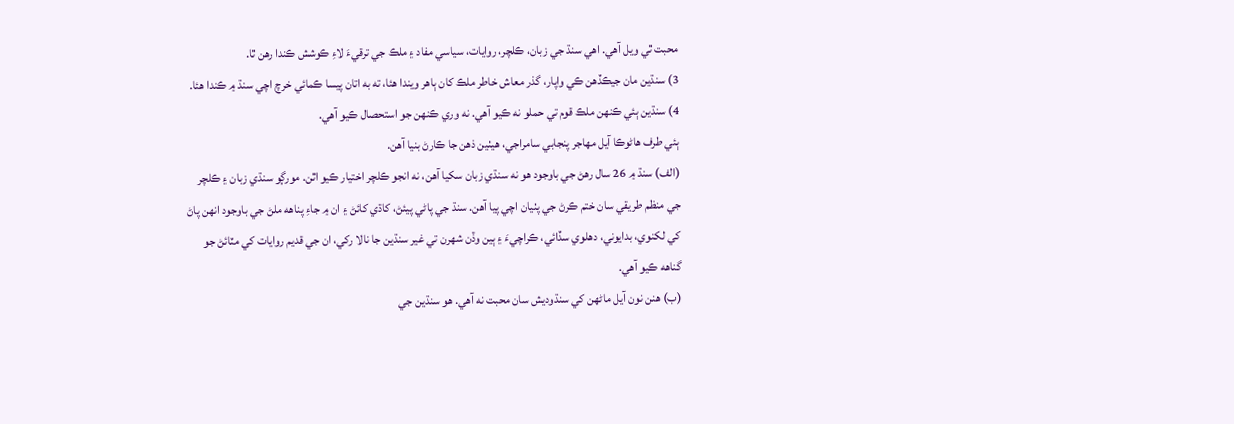محبت ٿي ويل آهي. اهي سنڌ جي زبان، ڪلچر، روايات، سياسي مفاد ۽ ملڪ جي ترقيءَ لاءِ ڪوشش ڪندا رهن ٿا.
3) سنڌين مان جيڪڏهن ڪي واپار، گذر معاش خاطر ملڪ کان ٻاهر ويندا هئا، ته به اتان پيسا ڪمائي خرچ اچي سنڌ ۾ ڪندا هئا.
4) سنڌين ٻئي ڪنهن ملڪ قوم تي حملو نه ڪيو آهي. نه وري ڪنهن جو استحصال ڪيو آهي.
ٻئي طرف هاڻوڪا آيل مهاجر پنجابي سامراجي، هيٺين ذهن جا ڪارڻ بنيا آهن.
(الف) سنڌ ۾ 26 سال رهڻ جي باوجود هو نه سنڌي زبان سکيا آهن، نه انجو ڪلچر اختيار ڪيو اٿن. مورڳو سنڌي زبان ۽ ڪلچر جي منظم طريقي سان ختم ڪرڻ جي پٺيان اچي پيا آهن. سنڌ جي پاڻي پيئڻ، کاڌي کائڻ ۽ ان ۾ جاءِ پناهه ملڻ جي باوجود انهن پاڻ کي لکنوي، بدايوني، دهلوي سڏائي، ڪراچيءَ ۽ ٻين وڏن شهرن تي غير سنڌين جا نالا رکي، ان جي قديم روايات کي مٽائڻ جو گناهه ڪيو آهي.
(ب) هنن نون آيل ماڻهن کي سنڌوديش سان محبت نه آهي. هو سنڌين جي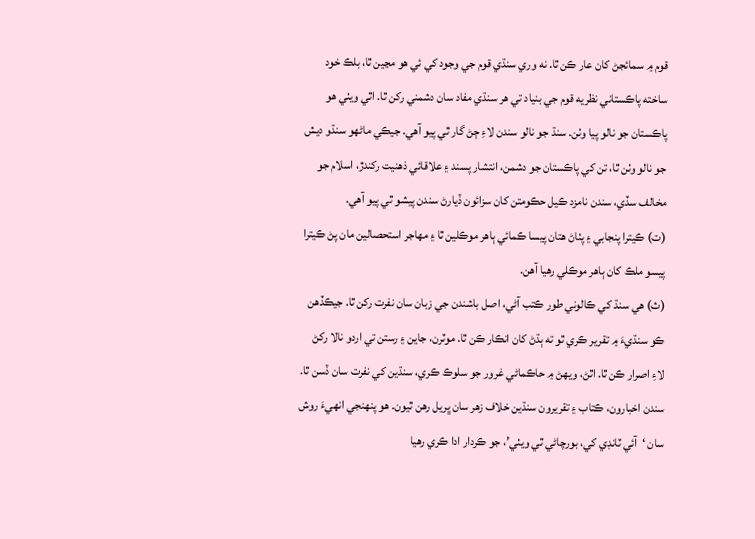قوم ۾ سمائجڻ کان عار ڪن ٿا. نه وري سنڌي قوم جي وجود کي ئي هو مڃين ٿا، بلڪ خود ساخته پاڪستاني نظريه قوم جي بنياد تي هر سنڌي مفاد سان دشمني رکن ٿا. اٿي ويٺي هو پاڪستان جو نالو پيا وٺن. سنڌ جو نالو سندن لاءِ ڄڻ گار ٿي پيو آهي. جيڪي ماڻهو سنڌو ديش جو نالو وٺن ٿا، تن کي پاڪستان جو دشمن، انتشار پسند ۽ علاقائي ذهنيت رکندڙ، اسلام جو مخالف سڏي، سندن نامزد ڪيل حڪومتن کان سزائون ڏيارڻ سندن پيشو ٿي پيو آهي.
(ت) ڪيترا پنجابي ۽ پٺاڻ هتان پيسا ڪمائي ٻاهر موڪلين ٿا ۽ مهاجر استحصالين مان پڻ ڪيترا پيسو ملڪ کان ٻاهر موڪلي رهيا آهن.
(ث) هي سنڌ کي ڪالوني طور ڪتب آڻي، اصل باشندن جي زبان سان نفرت رکن ٿا. جيڪڏهن ڪو سنڌيءَ ۾ تقرير ڪري ٿو ته ٻڌڻ کان انڪار ڪن ٿا. موٽرن، جاين ۽ رستن تي اردو نالا رکڻ لاءِ اصرار ڪن ٿا. اٿڻ، ويهڻ ۾ حاڪماڻي غرور جو سلوڪ ڪري، سنڌين کي نفرت سان ڏسن ٿا. سندن اخبارون، ڪتاب ۽ تقريرون سنڌين خلاف زهر سان ڀريل رهن ٿيون. هو پنهنجي انهيءَ روش سان ‘آئي ٽانڊي کي، بورچاڻي ٿي ويٺي’، جو ڪردار ادا ڪري رهيا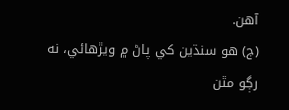آهن.
(ج) هو سنڌين کي پاڻ ۾ ويڙهائي، نه رڳو مٿن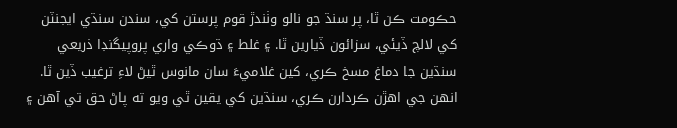حڪومت ڪن ٿا، پر سنڌ جو نالو وٺندڙ قوم پرستن کي، سندن سنڌي ايجنٽن کي لالچ ڏيئي، سزائون ڏيارين ٿا. ۽ غلط ۽ ڌوڪي واري پروپيگنڊا ذريعي سنڌين جا دماغ مسخ ڪري، کين غلاميءَ سان مانوس ٿيڻ لاءِ ترغيب ڏين ٿا.
انهن جي اهڙن ڪردارن ڪري، سنڌين کي يقين ٿي ويو ته پاڻ حق تي آهن ۽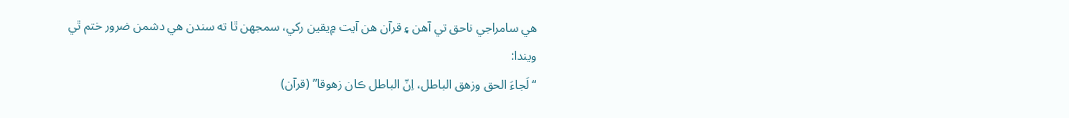هي سامراجي ناحق تي آهن ۽ قرآن هن آيت ۾يقين رکي، سمجهن ٿا ته سندن هي دشمن ضرور ختم ٿي ويندا:
“لَجاءَ الحق وزهق الباطل، اِنّ الباطل ڪان زهوقا” (قرآن)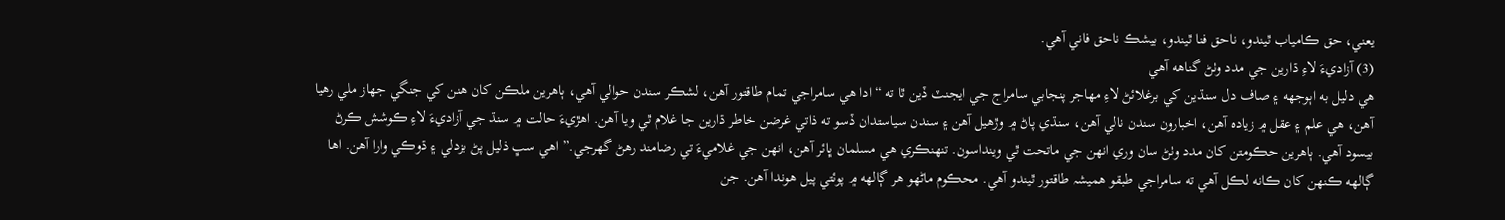يعني، حق ڪامياب ٿيندو، ناحق فنا ٿيندو، بيشڪ ناحق فاني آهي.
(3) آزاديءَ لاءِ ڌارين جي مدد وٺڻ گناهه آهي
هي دليل به اٻوجهه ۽ صاف دل سنڌين کي برغلائڻ لاءِ مهاجر پنجابي سامراج جي ايجنٽ ڏين ٿا ته “ادا هي سامراجي تمام طاقتور آهن، لشڪر سندن حوالي آهي، ٻاهرين ملڪن کان هنن کي جنگي جهاز ملي رهيا آهن، هي علم ۽ عقل ۾ زياده آهن، اخبارون سندن نالي آهن، سنڌي پاڻ ۾ وڙهيل آهن ۽ سندن سياستدان ڏسو ته ذاتي غرضن خاطر ڌارين جا غلام ٿي ويا آهن. اهڙيءَ حالت ۾ سنڌ جي آزاديءَ لاءِ ڪوشش ڪرڻ بيسود آهي. ٻاهرين حڪومتن کان مدد وٺڻ سان وري انهن جي ماتحت ٿي وينداسون. تنهنڪري هي مسلمان ڀائر آهن، انهن جي غلاميءَ تي رضامند رهڻ گهرجي.” اهي سڀ ذليل پڻ بزدلي ۽ ڌوڪي وارا آهن. اها ڳالهه ڪنهن کان ڪانه لڪل آهي ته سامراجي طبقو هميشہ طاقتور ٿيندو آهي. محڪوم ماڻهو هر ڳالهه ۾ پوئتي پيل هوندا آهن. جن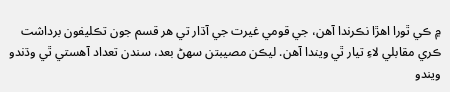۾ ڪي ٿورا اهڙا نڪرندا آهن، جي قومي غيرت جي آڌار تي هر قسم جون تڪليفون برداشت ڪري مقابلي لاءِ تيار ٿي ويندا آهن. ليڪن مصيبتن سهڻ بعد، سندن تعداد آهستي ٿي وڌندو ويندو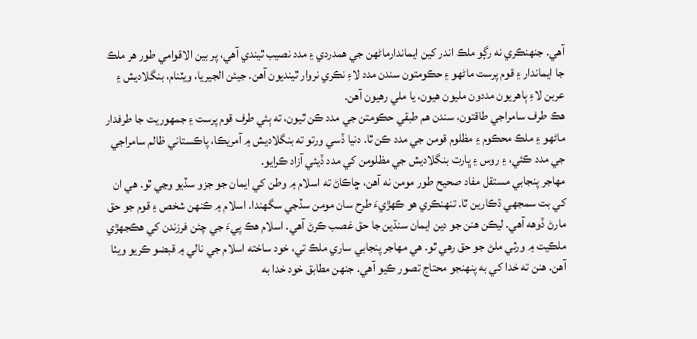آهي. جنهنڪري نه رڳو ملڪ اندر کين ايماندارماڻهن جي همدردي ۽ مدد نصيب ٿيندي آهي، پر بين الاقوامي طور هر ملڪ جا ايماندار ۽ قوم پرست ماڻهو ۽ حڪومتون سندن مدد لاءِ نڪري نروار ٿينديون آهن. جيئن الجيريا، ويٽنام، بنگلاديش ۽ عربن لاءِ ٻاهريون مددون مليون هيون، يا ملي رهيون آهن.
هڪ طرف سامراجي طاقتون، سندن هم طبقي حڪومتن جي مدد ڪن ٿيون، ته ٻئي طرف قوم پرست ۽ جمهوريت جا طرفدار ماڻهو ۽ ملڪ محڪوم ۽ مظلوم قومن جي مدد ڪن ٿا. دنيا ڏسي ورتو ته بنگلاديش ۾ آمريڪا، پاڪستاني ظالم سامراجي جي مدد ڪئي، ۽ روس ۽ ڀارت بنگلاديش جي مظلومن کي مدد ڏيئي آزاد ڪرايو.
مهاجر پنجابي مستقل مفاد صحيح طور مومن نه آهن، ڇاڪاڻ ته اسلام ۾ وطن کي ايمان جو جزو سڏيو وڃي ٿو. هي ان کي بت سمجهي ڌڪارين ٿا. تنهنڪري هو ڪهڙيءَ طرح سان مومن سڏجي سگهندا. اسلام ۾ ڪنهن شخص ۽ قوم جو حق مارڻ ڏوهه آهي. ليڪن هنن جو دين ايمان سنڌين جا حق غصب ڪرڻ آهي. اسلام هڪ پيءَ جي چئن فرزندن کي هڪجهڙي ملڪيت ۾ ورثي ملڻ جو حق رهي ٿو. هي مهاجر پنجابي ساري ملڪ تي، خود ساخته اسلام جي نالي ۾ قبضو ڪريو ويٺا آهن. هنن ته خدا کي به پنهنجو محتاج تصور ڪيو آهي. جنهن مطابق خود خدا به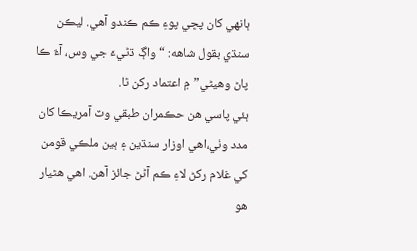ٻانهي کان پڇي پوءِ ڪم ڪندو آهي. ليڪن سنڌي بقول شاهه: “واڳ ڌڻيءَ جي وس، آءٌ ڪا پاڻ وهيڻي” ۾ اعتماد رکن ٿا.
ٻئي پاسي هن حڪمران طبقي وٽ آمريڪا کان مدد وٺي،اهي اوزار سنڌين ۽ ٻين ملڪي قومن کي غلام رکڻ لاءِ ڪم آڻڻ جائز آهن. اهي هٿيار هو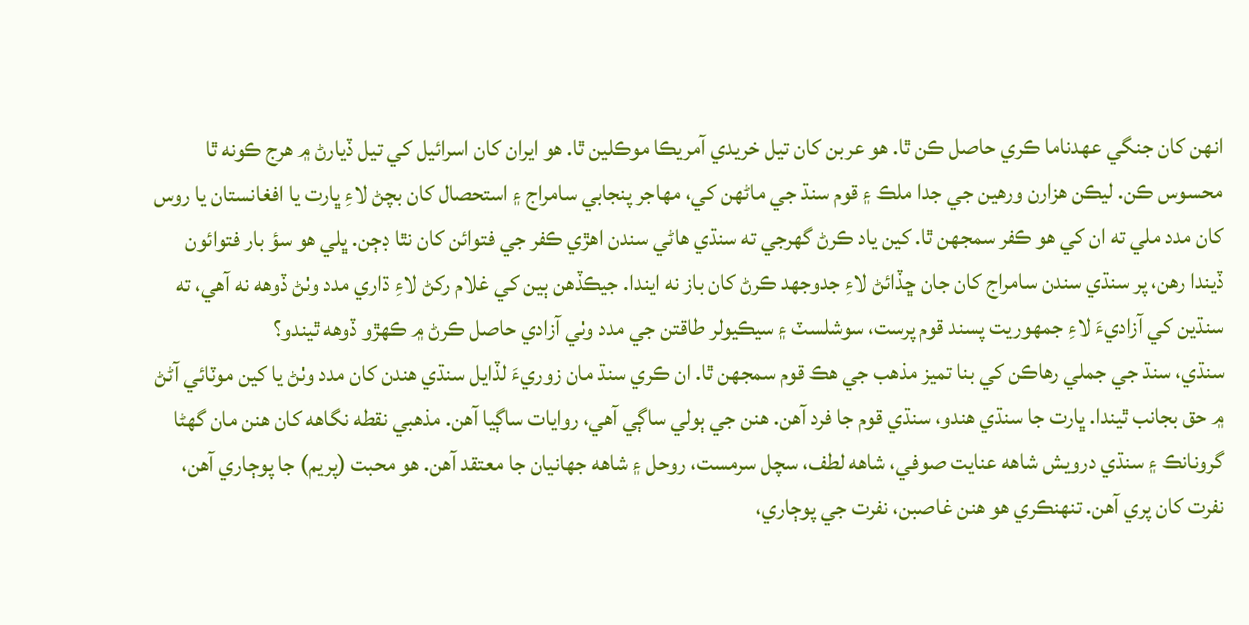انهن کان جنگي عهدناما ڪري حاصل ڪن ٿا. هو عربن کان تيل خريدي آمريڪا موڪلين ٿا. هو ايران کان اسرائيل کي تيل ڏيارڻ ۾ هرج ڪونه ٿا محسوس ڪن. ليڪن هزارن ورهين جي جدا ملڪ ۽ قوم سنڌ جي ماڻهن کي، مهاجر پنجابي سامراج ۽ استحصال کان بچڻ لاءِ ڀارت يا افغانستان يا روس کان مدد ملي ته ان کي هو ڪفر سمجهن ٿا. کين ياد ڪرڻ گهرجي ته سنڌي هاڻي سندن اهڙي ڪفر جي فتوائن کان نٿا ڊڄن. ڀلي هو سؤ بار فتوائون ڏيندا رهن، پر سنڌي سندن سامراج کان جان ڇڏائڻ لاءِ جدوجهد ڪرڻ کان باز نه ايندا. جيڪڏهن ٻين کي غلام رکڻ لاءِ ڌاري مدد وٺڻ ڏوهه نه آهي، ته سنڌين کي آزاديءَ لاءِ جمهوريت پسند قوم پرست، سوشلسٽ ۽ سيڪيولر طاقتن جي مدد وٺي آزادي حاصل ڪرڻ ۾ ڪهڙو ڏوهه ٿيندو؟
سنڌي، سنڌ جي جملي رهاڪن کي بنا تميز مذهب جي هڪ قوم سمجهن ٿا. ان ڪري سنڌ مان زوريءَ لڏايل سنڌي هندن کان مدد وٺڻ يا کين موٽائي آڻڻ ۾ حق بجانب ٿيندا. ڀارت جا سنڌي هندو، سنڌي قوم جا فرد آهن. هنن جي ٻولي ساڳي آهي، روايات ساڳيا آهن. مذهبي نقطه نگاهه کان هنن مان گهڻا گرونانڪ ۽ سنڌي درويش شاهه عنايت صوفي، شاهه لطف، سچل سرمست، روحل ۽ شاهه جهانيان جا معتقد آهن. هو محبت (پريم) جا پوڄاري آهن، نفرت کان پري آهن. تنهنڪري هو هنن غاصبن، نفرت جي پوڄاري،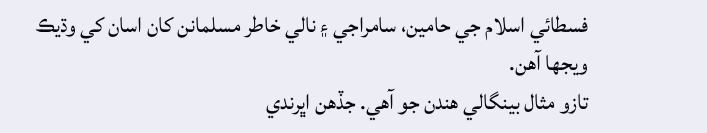فسطائي اسلام جي حامين، سامراجي ۽ نالي خاطر مسلمانن کان اسان کي وڌيڪ ويجها آهن.
تازو مثال بينگالي هندن جو آهي. جڏهن اڀرندي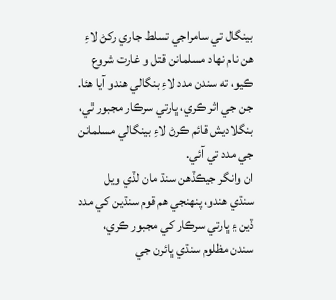بينگال تي سامراجي تسلط جاري رکڻ لاءِ هن نام نهاد مسلمانن قتل و غارت شروع ڪيو، ته سندن مدد لاءِ بنگالي هندو آيا هئا. جن جي اثر ڪري، ڀارتي سرڪار مجبور ٿي، بنگلاديش قائم ڪرڻ لاءِ بينگالي مسلمانن جي مدد تي آئي.
ان وانگر جيڪڏهن سنڌ مان لڏي ويل سنڌي هندو، پنهنجي هم قوم سنڌين کي مدد ڏين ۽ ڀارتي سرڪار کي مجبور ڪري، سندن مظلوم سنڌي ڀائرن جي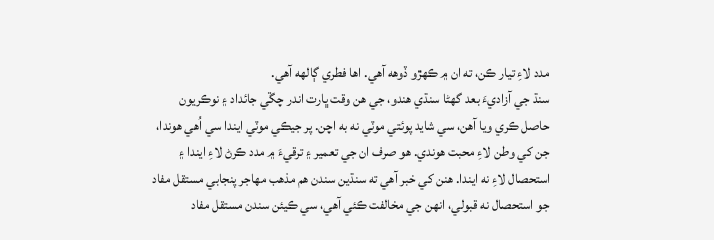مدد لاءِ تيار ڪن، ته ان ۾ ڪهڙو ڏوهه آهي. اها فطري ڳالهه آهي.
سنڌ جي آزاديءَ بعد گهڻا سنڌي هندو، جي هن وقت ڀارت اندر چڱي جائداد ۽ نوڪريون حاصل ڪري ويا آهن، سي شايد پوئتي موٽي نه به اچن. پر جيڪي موٽي ايندا سي اُهي هوندا، جن کي وطن لاءِ محبت هوندي. هو صرف ان جي تعمير ۽ ترقيءَ ۾ مدد ڪرڻ لاءِ ايندا ۽ استحصال لاءِ نه ايندا. هنن کي خبر آهي ته سنڌين سندن هم مذهب مهاجر پنجابي مستقل مفاد جو استحصال نه قبولي، انهن جي مخالفت ڪئي آهي، سي ڪيئن سندن مستقل مفاد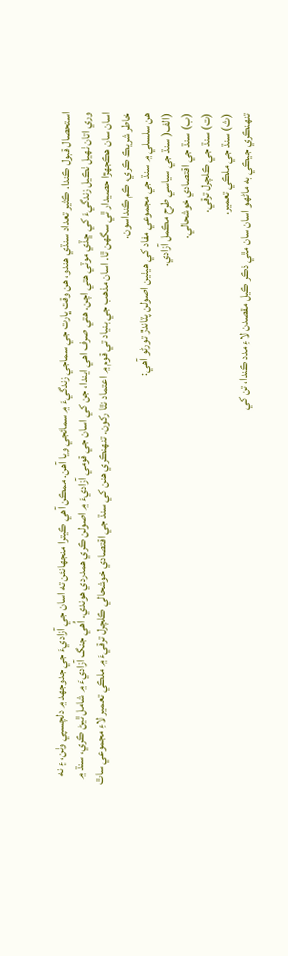استحصال قبول ڪندا. ڪثير تعداد سنڌي هندو، هن وقت ڀارت جي سماجي زندگيءَ ۾ سمائجي ويا آهن. ممڪن آهي ڪيترا منجهانئن ته اسان جي آزاديءَ جي جدوجهد ۾ دلچسپي وٺن، ۽ نه وري اتان ٺهيل ٺڪيل زندگيءَ کي ڇڏي موٽي هتي اچن. هتي صرف اهي ايندا، جن کي اسان جي قومي آزاديءَ ۾ اصولن ڪري همدردي هوندي. اُهي جنگ آزاديءَ ۾ شامل ٿيڻ ڪري، سنڌ ۾ اسان سان هڪجهڙا حصيدار ٿي سگهن ٿا. اسان مذهب جي بنياد تي قوم ۾ اعتماد نٿا رکون. تنهنڪري هنن کي سنڌ جي اقتصادي خوشحالي ڪلچرل ترقيءَ ۾ ملڪي تعمير لاءِ مجموعي ساٿ خاطر شريڪ ڪري، ڪم ڪنداسون.
هن سلسلي ۾ سنڌ جي مجموعي مفاد کي هيٺين اصولن پٽاندڙ تورڻو آهي:
(الف( سنڌ جي سياسي طرح مڪمل آزادي.
(ب) سنڌ جي اقتصادي خوشحالي.
(ت) سنڌ جي ڪلچرل ترقي.
(ث) سنڌ جي ملڪي تعمير.
تنهنڪري جيڪي به ماڻهو اسان سان مٿي ذڪر ڪيل مقصدن لاءِ مدد ڪندا، تن کي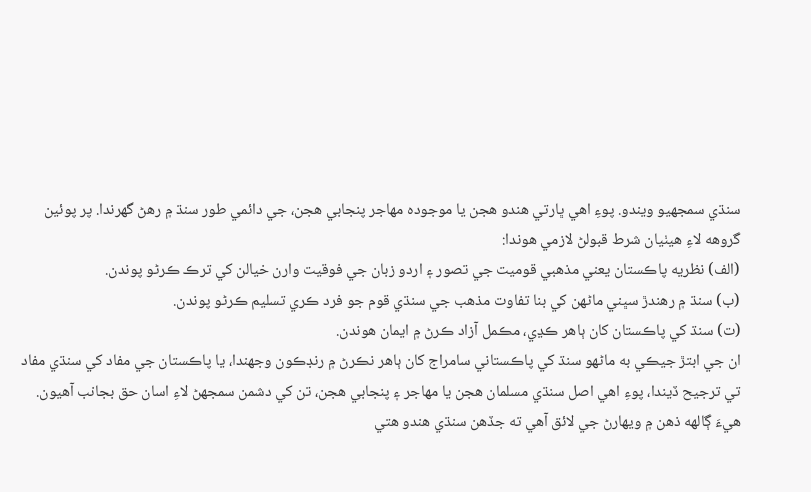سنڌي سمجهيو ويندو. پوءِ اهي ڀارتي هندو هجن يا موجوده مهاجر پنجابي هجن، جي دائمي طور سنڌ ۾ رهڻ گهرندا. پر پوئين گروهه لاءِ هيٺيان شرط قبولڻ لازمي هوندا:
(الف) نظريه پاڪستان يعني مذهبي قوميت جي تصور ۽ اردو زبان جي فوقيت وارن خيالن کي ترڪ ڪرڻو پوندن.
(ب) سنڌ ۾ رهندڙ سڀني ماڻهن کي بنا تفاوت مذهب جي سنڌي قوم جو فرد ڪري تسليم ڪرڻو پوندن.
(ت) سنڌ کي پاڪستان کان ٻاهر ڪڍي، مڪمل آزاد ڪرڻ ۾ ايمان هوندن.
ان جي ابتڙ جيڪي به ماڻهو سنڌ کي پاڪستاني سامراج کان ٻاهر نڪرڻ ۾ رنڊڪون وجهندا، يا پاڪستان جي مفاد کي سنڌي مفاد تي ترجيح ڏيندا، پوءِ اهي اصل سنڌي مسلمان هجن يا مهاجر ۽ پنجابي هجن، تن کي دشمن سمجهڻ لاءِ اسان حق بجانب آهيون.
هيءَ ڳالهه ذهن ۾ ويهارڻ جي لائق آهي ته جڏهن سنڌي هندو هتي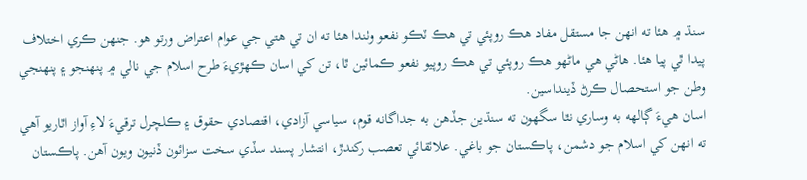سنڌ ۾ هئا ته انهن جا مستقل مفاد هڪ روپئي تي هڪ ٽڪو نفعو وٺندا هئا ته ان تي هتي جي عوام اعتراض ورتو هو. جنهن ڪري اختلاف پيدا ٿي پيا هئا. هاڻي هي ماڻهو هڪ روپئي تي هڪ روپيو نفعو ڪمائين ٿا، تن کي اسان ڪهڙيءَ طرح اسلام جي نالي ۾ پنهنجو ۽ پنهنجي وطن جو استحصال ڪرڻ ڏينداسين.
اسان هيءَ ڳالهه به وساري نٿا سگهون ته سنڌين جڏهن به جداگانه قوم، سياسي آزادي، اقتصادي حقوق ۽ ڪلچرل ترقيءَ لاءِ آواز اٿاريو آهي ته انهن کي اسلام جو دشمن، پاڪستان جو باغي. علائقائي تعصب رکندڙ، انتشار پسند سڏي سخت سزائون ڏنيون ويون آهن. پاڪستان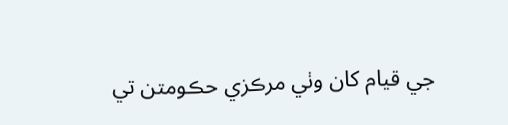جي قيام کان وٺي مرڪزي حڪومتن تي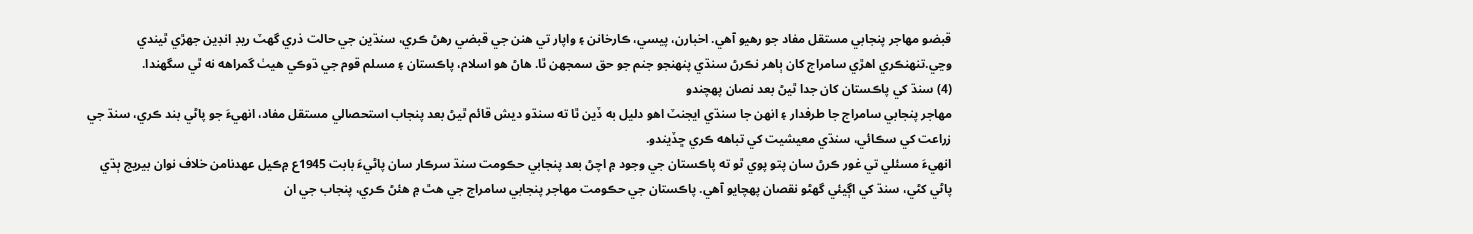قبضو مهاجر پنجابي مستقل مفاد جو رهيو آهي. اخبارن، پيسي، ڪارخانن ۽ واپار تي هنن جي قبضي رهڻ ڪري، سنڌين جي حالت ذري گهٽ ريڊ انڊين جهڙي ٿيندي وڃي.تنهنڪري اهڙي سامراج کان ٻاهر نڪرڻ سنڌي پنهنجو جنم جو حق سمجهن ٿا. هاڻ هو اسلام، پاڪستان ۽ مسلم قوم جي ڌوڪي هيٺ گمراهه نه ٿي سگهندا.
(4) سنڌ کي پاڪستان کان جدا ٿيڻ بعد نصان پهچندو
مهاجر پنجابي سامراج جا طرفدار ۽ انهن جا سنڌي ايجنٽ اهو دليل به ڏين ٿا ته سنڌو ديش قائم ٿيڻ بعد پنجاب استحصالي مستقل مفاد، انهيءَ جو پاڻي بند ڪري، سنڌ جي زراعت کي سڪائي، سنڌي معيشيت کي تباهه ڪري ڇڏيندو.
انهيءَ مسئلي تي غور ڪرڻ سان پتو پوي ٿو ته پاڪستان جي وجود ۾ اچڻ بعد پنجابي حڪومت سنڌ سرڪار سان پاڻيءَ بابت 1945ع ۾ڪيل عهدنامن خلاف نوان بيريج ٻڌي پاڻي کڻي، سنڌ کي اڳيئي گهڻو نقصان پهچايو آهي. پاڪستان جي حڪومت مهاجر پنجابي سامراج جي هٿ ۾ هئڻ ڪري، پنجاب جي ان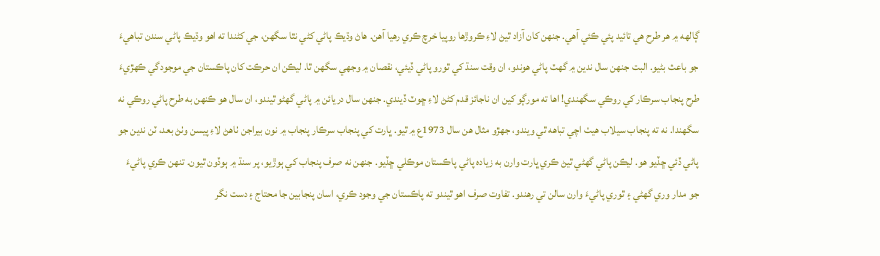ڳالهه ۾ هر طرح هي تائيد پئي ڪئي آهي. جنهن کان آزاد ٿيڻ لاءِ ڪروڙها روپيا خرچ ڪري رهيا آهن. هاڻ وڌيڪ پاڻي کڻي نٿا سگهن، جي کڻندا ته اهو وڌيڪ پاڻي سندن تباهيءَ جو باعث بڻيو. البت جنهن سال ندين ۾ گهٽ پاڻي هوندو، ان وقت سنڌ کي ٿورو پاڻي ڏيئي، نقصان ۾ وجهي سگهن ٿا. ليڪن ان حرڪت کان پاڪستان جي موجودگي ڪهڙيءَ طرح پنجاب سرڪار کي روڪي سگهندي! اها ته مورڳو کين ان ناجائز قدم کڻڻ لاءِ ڇوٽ ڏيندي. جنهن سال دريائن ۾ پاڻي گهڻو ٿيندو، ان سال هو ڪنهن به طرح پاڻي روڪي نه سگهندا. نه ته پنجاب سيلاب هيٺ اچي تباهه ٿي ويندو، جهڙو مثال هن سال 1973ع ۾ ٿيو. ڀارت کي پنجاب سرڪار پنجاب ۾ نون بيراجن ٺاهڻ لاءِ پيسن وٺڻ بعد، ٽن ندين جو پاڻي ڏئي ڇڏيو هو. ليڪن پاڻي گهڻي ٿيڻ ڪري ڀارت وارن به زياده پاڻي پاڪستان موڪلي ڇڏيو. جنهن نه صرف پنجاب کي ٻوڙيو، پر سنڌ ۾ ٻوڏون ٿيون. تنهن ڪري پاڻيءَ جو مدار وري گهڻي ۽ ٿوري پاڻيءَ وارن سالن تي رهندو. تفاوت صرف اهو ٿيندو ته پاڪستان جي وجود ڪري، اسان پنجابين جا محتاج ۽ دست نگر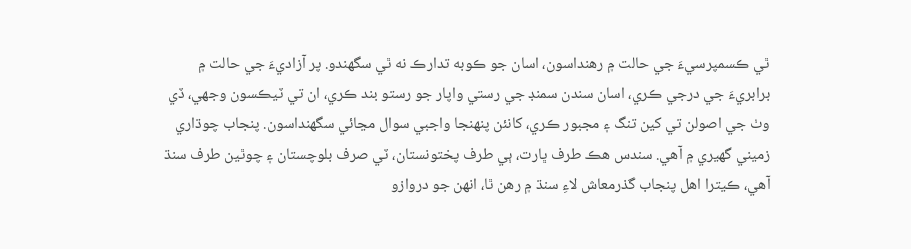ٿي ڪسمپرسيءَ جي حالت ۾ رهنداسون، اسان جو ڪوبه تدارڪ نه ٿي سگهندو. پر آزاديءَ جي حالت ۾ برابريءَ جي درجي ڪري، اسان سندن سمنڊ جي رستي واپار جو رستو بند ڪري، ان تي ٽيڪسون وجهي، ڏي وٺ جي اصولن تي کين تنگ ۽ مجبور ڪري، کانئن پنهنجا واجبي سوال مڃائي سگهنداسون. پنجاب چوڌاري زميني گهيري ۾ آهي. سندس هڪ طرف ڀارت، ٻي طرف پختونستان، ٽي صرف بلوچستان ۽ چوٿين طرف سنڌ آهي، ڪيترا اهل پنجاب گذرمعاش لاءِ سنڌ ۾ رهن ٿا، انهن جو دروازو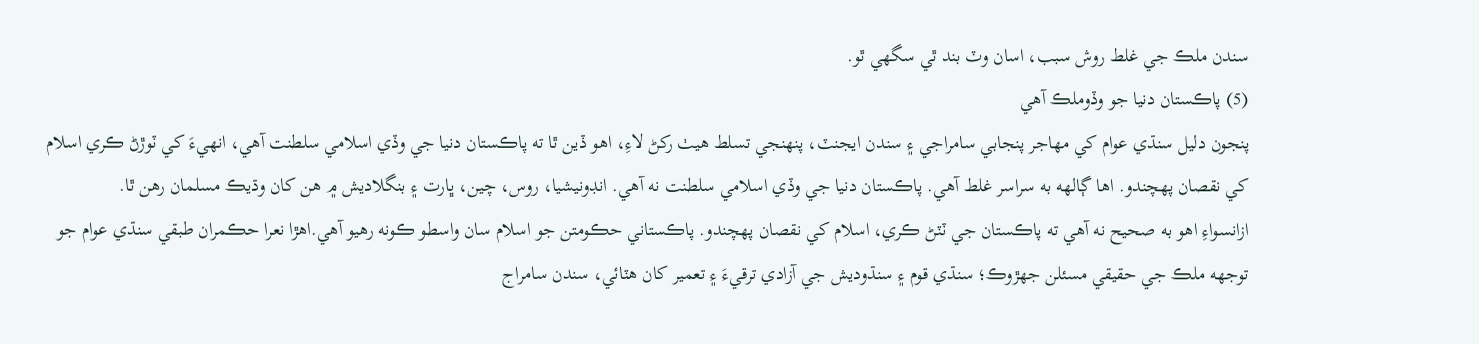سندن ملڪ جي غلط روش سبب، اسان وٽ بند ٿي سگهي ٿو.
(5) پاڪستان دنيا جو وڏوملڪ آهي
پنجون دليل سنڌي عوام کي مهاجر پنجابي سامراجي ۽ سندن ايجنٽ، پنهنجي تسلط هيٺ رکڻ لاءِ، اهو ڏين ٿا ته پاڪستان دنيا جي وڏي اسلامي سلطنت آهي، انهيءَ کي ٽوڙڻ ڪري اسلام کي نقصان پهچندو. اها ڳالهه به سراسر غلط آهي. پاڪستان دنيا جي وڏي اسلامي سلطنت نه آهي. انڊونيشيا، روس، چين، ڀارت ۽ بنگلاديش ۾ هن کان وڌيڪ مسلمان رهن ٿا.
ازانسواءِ اهو به صحيح نه آهي ته پاڪستان جي ٽٽڻ ڪري، اسلام کي نقصان پهچندو. پاڪستاني حڪومتن جو اسلام سان واسطو ڪونه رهيو آهي.اهڙا نعرا حڪمران طبقي سنڌي عوام جو توجهه ملڪ جي حقيقي مسئلن جهڙوڪ؛ سنڌي قوم ۽ سنڌوديش جي آزادي ترقيءَ ۽ تعمير کان هٽائي، سندن سامراج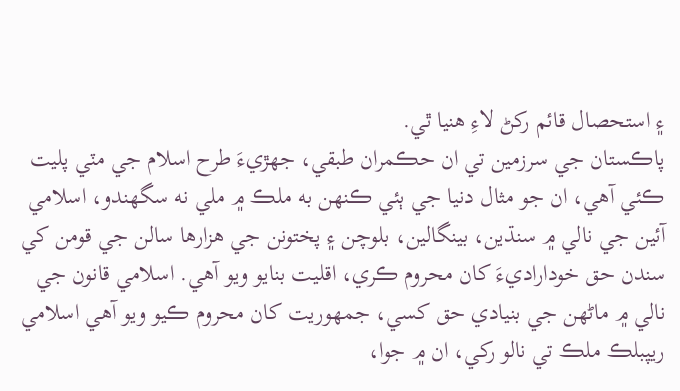۽ استحصال قائم رکڻ لاءِ هنيا ٿي.
پاڪستان جي سرزمين تي ان حڪمران طبقي، جهڙيءَ طرح اسلام جي مٽي پليت ڪئي آهي، ان جو مثال دنيا جي ٻئي ڪنهن به ملڪ ۾ ملي نه سگهندو، اسلامي آئين جي نالي ۾ سنڌين، بينگالين، بلوچن ۽ پختونن جي هزارها سالن جي قومن کي سندن حق خوداراديءَ کان محروم ڪري، اقليت بنايو ويو آهي. اسلامي قانون جي نالي ۾ ماڻهن جي بنيادي حق کسي، جمهوريت کان محروم ڪيو ويو آهي اسلامي ريپبلڪ ملڪ تي نالو رکي، ان ۾ جوا،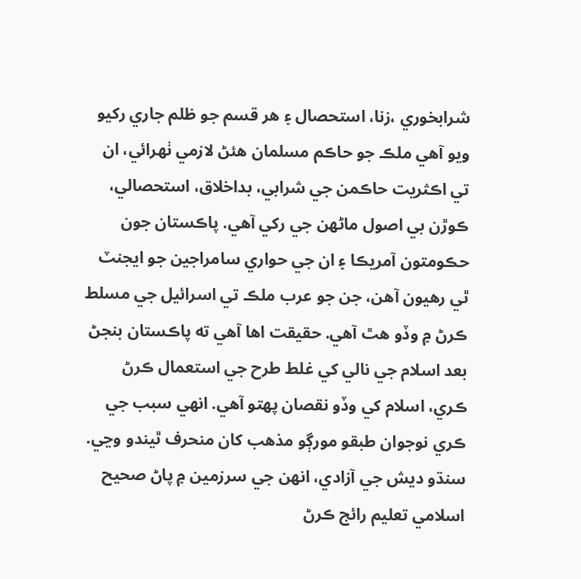شرابخوري ،زنا، استحصال ۽ هر قسم جو ظلم جاري رکيو ويو آهي ملڪ جو حاڪم مسلمان هئڻ لازمي ٺهرائي، ان تي اڪثريت حاڪمن جي شرابي، بداخلاق، استحصالي، ڪوڙن بي اصول ماڻهن جي رکي آهي. پاڪستان جون حڪومتون آمريڪا ۽ ان جي حواري سامراجين جو ايجنٽ ٿي رهيون آهن، جن جو عرب ملڪ تي اسرائيل جي مسلط ڪرڻ ۾ وڏو هٿ آهي. حقيقت اها آهي ته پاڪستان بنجڻ بعد اسلام جي نالي کي غلط طرح جي استعمال ڪرڻ ڪري، اسلام کي وڏو نقصان پهتو آهي. انهي سبب جي ڪري نوجوان طبقو مورڳو مذهب کان منحرف ٿيندو وڃي.
سنڌو ديش جي آزادي، انهن جي سرزمين ۾ پاڻ صحيح اسلامي تعليم رائج ڪرڻ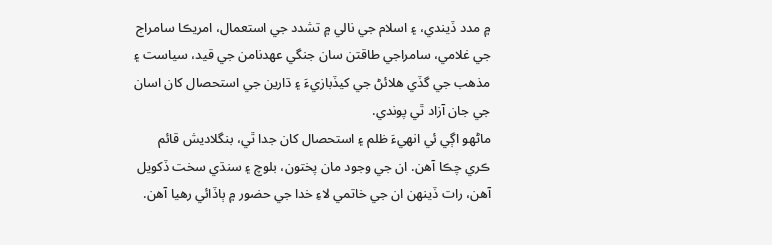۾ مدد ڏيندي، ۽ اسلام جي نالي ۾ تشدد جي استعمال، امريڪا سامراج جي غلامي، سامراجي طاقتن سان جنگي عهدنامن جي قيد، سياست ۽ مذهب جي گڏي هلائڻ جي کيڏبازيءَ ۽ ڌارين جي استحصال کان اسان جي جان آزاد ٿي پوندي.
ماڻهو اڳي ئي انهيءَ ظلم ۽ استحصال کان جدا ٿي، بنگلاديش قائم ڪري چڪا آهن. ان جي وجود مان پختون، بلوچ ۽ سنڌي سخت ڏکويل آهن، رات ڏينهن ان جي خاتمي لاءِ خدا جي حضور ۾ ٻاڏائي رهيا آهن.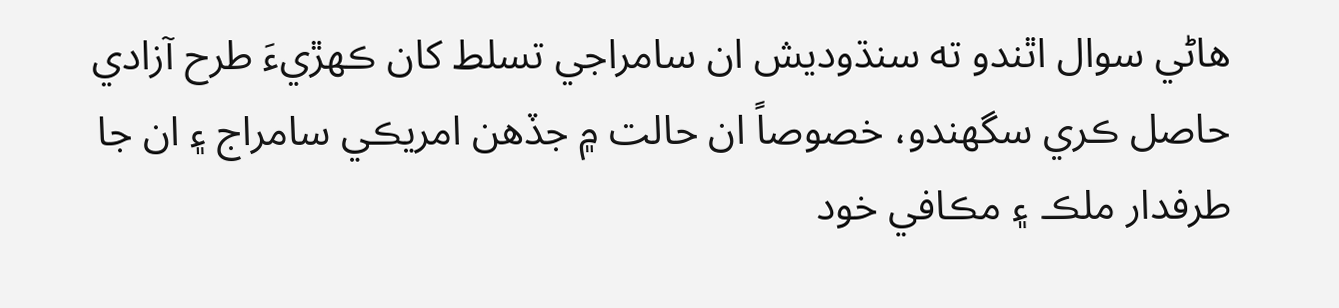هاڻي سوال اٿندو ته سنڌوديش ان سامراجي تسلط کان ڪهڙيءَ طرح آزادي حاصل ڪري سگهندو، خصوصاً ان حالت ۾ جڏهن امريڪي سامراج ۽ ان جا طرفدار ملڪ ۽ مڪافي خود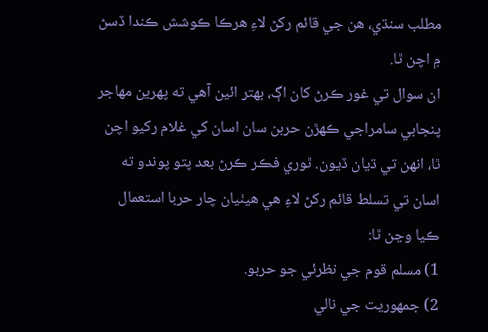مطلب سنڌي، هن جي قائم رکڻ لاءِ هرڪا ڪوشش ڪندا ڏسڻ ۾ اچن ٿا.
ان سوال تي غور ڪرڻ کان اڳ، بهتر ائين آهي ته پهرين مهاجر پنجابي سامراجي ڪهڙن حربن سان اسان کي غلام رکيو اچن ٿا، انهن تي ڌيان ڏيون. ٿوري فڪر ڪرڻ بعد پتو پوندو ته اسان تي تسلط قائم رکڻ لاءِ هي هيٺيان چار حربا استعمال ڪيا وڃن ٿا:
1) مسلم قوم جي نظرئي جو حربو.
2) جمهوريت جي نالي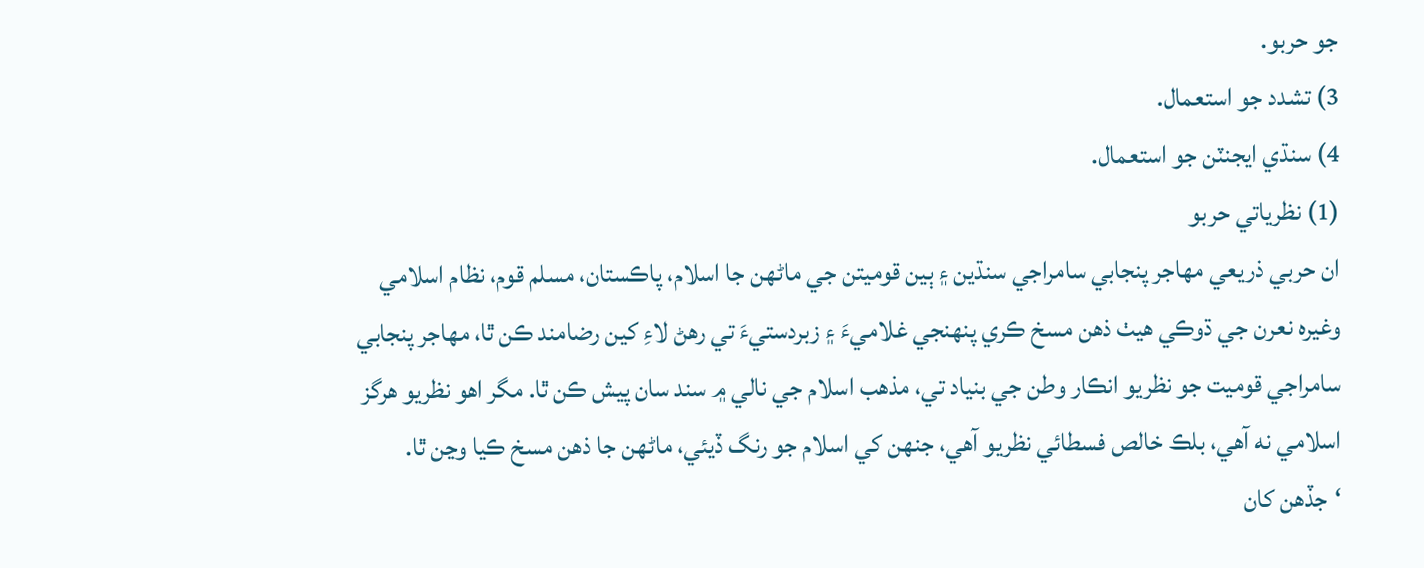جو حربو.
3) تشدد جو استعمال.
4) سنڌي ايجنٽن جو استعمال.
(1) نظرياتي حربو
ان حربي ذريعي مهاجر پنجابي سامراجي سنڌين ۽ ٻين قوميتن جي ماڻهن جا اسلام، پاڪستان، مسلم قوم، نظام اسلامي وغيره نعرن جي ڌوڪي هيٺ ذهن مسخ ڪري پنهنجي غلاميءَ ۽ زبردستيءَ تي رهڻ لاءِ کين رضامند ڪن ٿا، مهاجر پنجابي سامراجي قوميت جو نظريو انڪار وطن جي بنياد تي، مذهب اسلام جي نالي ۾ سند سان پيش ڪن ٿا. مگر اهو نظريو هرگز اسلامي نه آهي، بلڪ خالص فسطائي نظريو آهي، جنهن کي اسلام جو رنگ ڏيئي، ماڻهن جا ذهن مسخ ڪيا وڃن ٿا.
‘جڏهن کان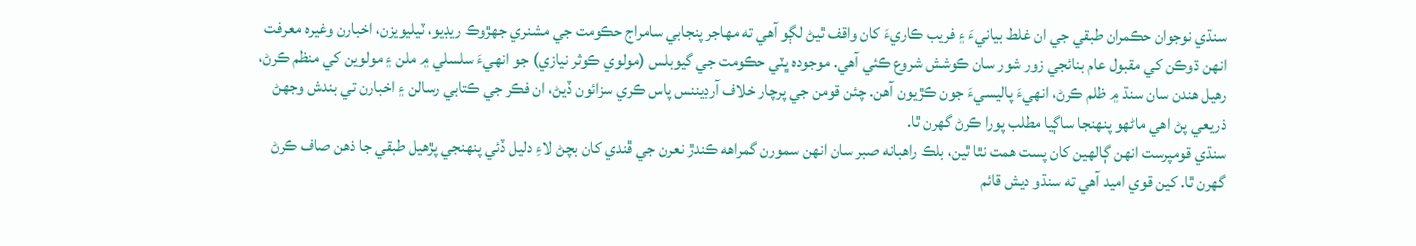سنڌي نوجوان حڪمران طبقي جي ان غلط بيانيءَ ۽ فريب ڪاريءَ کان واقف ٿيڻ لڳو آهي ته مهاجر پنجابي سامراج حڪومت جي مشنري جهڙوڪ ريڊيو، ٽيليويزن، اخبارن وغيره معرفت انهن ڌوڪن کي مقبول عام بنائجي زور شور سان ڪوشش شروع ڪئي آهي. موجوده ڀٽي حڪومت جي گيوبلس (مولوي ڪوثر نيازي) جو انهيءَ سلسلي ۾ ملن ۽ مولوين کي منظم ڪرڻ، رهيل هندن سان سنڌ ۾ ظلم ڪرڻ، انهيءَ پاليسيءَ جون ڪڙيون آهن. چئن قومن جي پرچار خلاف آرڊيننس پاس ڪري سزائون ڏيڻ، ان فڪر جي ڪتابي رسالن ۽ اخبارن تي بندش وجهڻ ذريعي پڻ اهي ماڻهو پنهنجا ساڳيا مطلب پورا ڪرڻ گهرن ٿا.
سنڌي قومپرست انهن ڳالهين کان پست همت نٿا ٿين، بلڪ راهبانه صبر سان انهن سمورن گمراهه ڪندڙ نعرن جي ڦندي کان بچڻ لاءِ دليل ڏئي پنهنجي پڙهيل طبقي جا ذهن صاف ڪرڻ گهرن ٿا. کين قوي اميد آهي ته سنڌو ديش قائم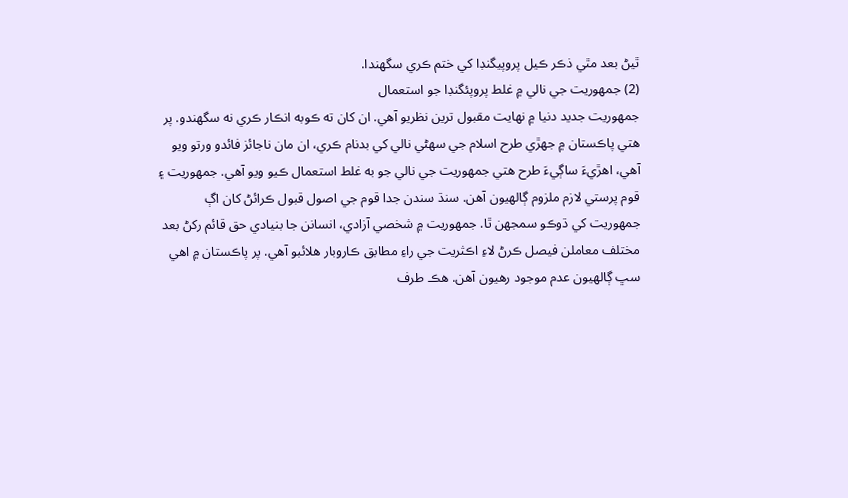ٿيڻ بعد مٿي ذڪر ڪيل پروپيگنڊا کي ختم ڪري سگهندا.
(2) جمهوريت جي نالي ۾ غلط پروپئگنڊا جو استعمال
جمهوريت جديد دنيا ۾ نهايت مقبول ترين نظريو آهي. ان کان ته ڪوبه انڪار ڪري نه سگهندو. پر هتي پاڪستان ۾ جهڙي طرح اسلام جي سهڻي نالي کي بدنام ڪري، ان مان ناجائز فائدو ورتو ويو آهي، اهڙيءَ ساڳيءَ طرح هتي جمهوريت جي نالي جو به غلط استعمال ڪيو ويو آهي. جمهوريت ۽ قوم پرستي لازم ملزوم ڳالهيون آهن. سنڌ سندن جدا قوم جي اصول قبول ڪرائڻ کان اڳ جمهوريت کي ڌوڪو سمجهن ٿا. جمهوريت ۾ شخصي آزادي، انسانن جا بنيادي حق قائم رکڻ بعد مختلف معاملن فيصل ڪرڻ لاءِ اڪثريت جي راءِ مطابق ڪاروبار هلائبو آهي. پر پاڪستان ۾ اهي سڀ ڳالهيون عدم موجود رهيون آهن. هڪ طرف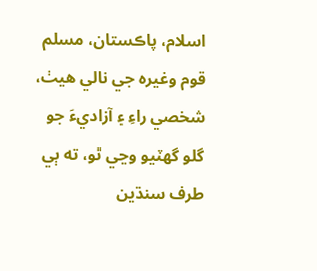اسلام، پاڪستان، مسلم قوم وغيره جي نالي هيٺ، شخصي راءِ ۽ آزاديءَ جو گلو گهٽيو وڃي ٿو، ته ٻي طرف سنڌين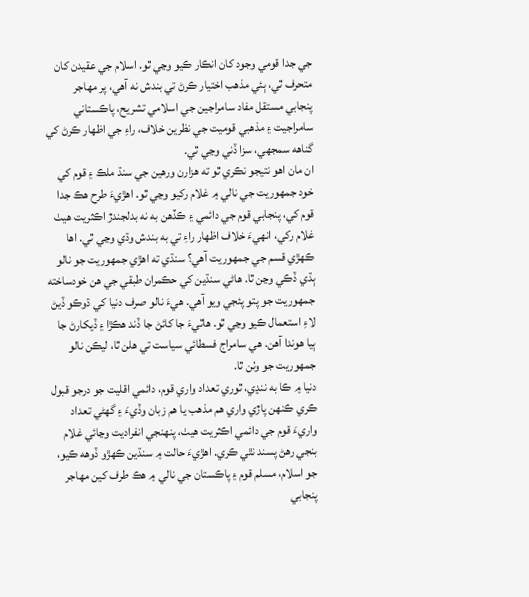جي جدا قومي وجود کان انڪار ڪيو وڃي ٿو. اسلام جي عقيدن کان متحرف ٿي، ٻئي مذهب اختيار ڪرڻ تي بندش نه آهي، پر مهاجر پنجابي مستقل مفاد سامراجين جي اسلامي تشريح، پاڪستاني سامراجيت ۽ مذهبي قوميت جي نظرين خلاف، راءِ جي اظهار ڪرڻ کي گناهه سمجهي، سزا ڏني وڃي ٿي.
ان مان اهو نتيجو نڪري ٿو ته هزارن ورهين جي سنڌ ملڪ ۽ قوم کي خود جمهوريت جي نالي ۾ غلام رکيو وڃي ٿو. اهڙيءَ طرح هڪ جدا قوم کي، پنجابي قوم جي دائمي ۽ ڪڏهن به نه بدلجندڙ اڪثريت هيٺ غلام رکي، انهيءَ خلاف اظهار راءِ تي به بندش وڌي وڃي ٿي. اها ڪهڙي قسم جي جمهوريت آهي؟ سنڌي ته اهڙي جمهوريت جو نالو ٻڌي ڏڪي وڃن ٿا. هاڻي سنڌين کي حڪمران طبقي جي هن خودساخته جمهوريت جو پتو پئجي ويو آهي. هيءَ نالو صرف دنيا کي ڌوڪو ڏيڻ لاءِ استعمال ڪيو وڃي ٿو. هاٿيءَ جا کائڻ جا ڏند هڪڙا ۽ ڏيکارڻ جا ٻيا هوندا آهن. هي سامراج فسطائي سياست تي هلن ٿا، ليڪن نالو جمهوريت جو وٺن ٿا.
دنيا ۾ ڪا به ننڍي، ٿوري تعداد واري قوم، دائمي اقليت جو درجو قبول ڪري ڪنهن پاڙي واري هم مذهب يا هم زبان وڏيءَ ۽ گهڻي تعداد واريءَ قوم جي دائمي اڪثريت هيٺ، پنهنجي انفراديت وڃائي غلام بنجي رهڻ پسند نٿي ڪري. اهڙيءَ حالت ۾ سنڌين ڪهڙو ڏوهه ڪيو، جو اسلام، مسلم قوم ۽ پاڪستان جي نالي ۾ هڪ طرف کين مهاجر پنجابي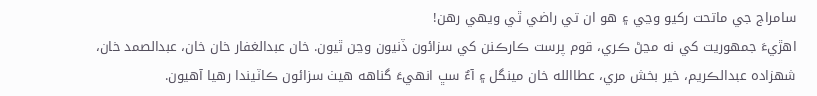سامراج جي ماتحت رکيو وڃي ۽ هو ان تي راضي ٿي ويهي رهن!
اهڙيءَ جمهوريت کي نه مڃڻ ڪري، قوم پرست ڪارڪنن کي سزائون ڏنيون وڃن ٿيون. خان عبدالغفار خان خان، عبدالصمد خان، شهزاده عبدالڪريم، خير بخش مري، عطاالله خان مينگل ۽ آءٌ سڀ انهيءَ گناهه هيٺ سزائون ڪاٽيندا رهيا آهيون.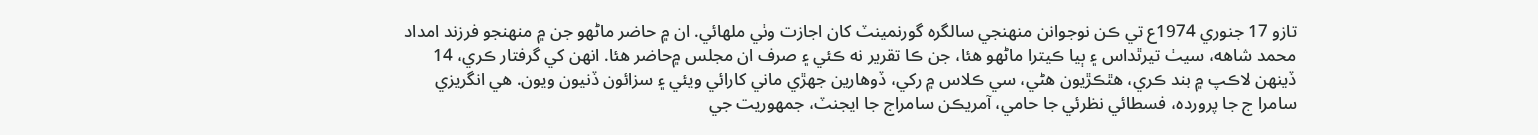تازو 17 جنوري 1974ع تي ڪن نوجوانن منهنجي سالگره گورنمينٽ کان اجازت وٺي ملهائي. ان ۾ حاضر ماڻهو جن ۾ منهنجو فرزند امداد محمد شاهه، سيٺ تيرٿداس ۽ ٻيا ڪيترا ماڻهو هئا، جن ڪا تقرير نه ڪئي ۽ صرف ان مجلس ۾حاضر هئا. انهن کي گرفتار ڪري، 14 ڏينهن لاڪپ ۾ بند ڪري، هٿڪڙيون هڻي، سي ڪلاس ۾ رکي، ڏوهارين جهڙي ماني کارائي ويئي ۽ سزائون ڏنيون ويون. هي انگريزي سامرا ج جا پرورده، فسطائي نظرئي جا حامي، آمريڪن سامراج جا ايجنٽ، جمهوريت جي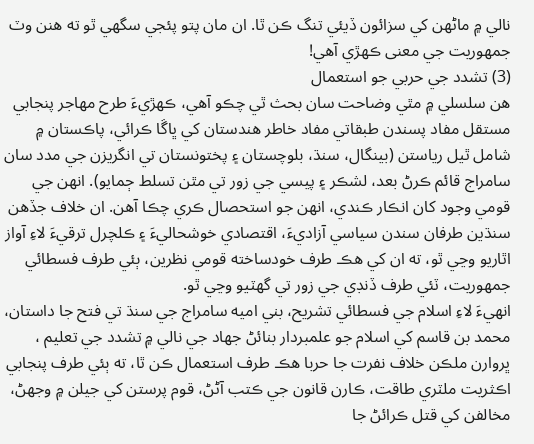نالي ۾ ماڻهن کي سزائون ڏيئي تنگ ڪن ٿا. ان مان پتو پئجي سگهي ٿو ته هنن وٽ جمهوريت جي معنى ڪهڙي آهي!
(3) تشدد جي حربي جو استعمال
هن سلسلي ۾ مٿي وضاحت سان بحث ٿي چڪو آهي، ڪهڙيءَ طرح مهاجر پنجابي مستقل مفاد پسندن طبقاتي مفاد خاطر هندستان کي ڀاڱا ڪرائي، پاڪستان ۾ شامل ٿيل رياستن (بينگال، سنڌ، بلوچستان ۽ پختونستان تي انگريزن جي مدد سان سامراج قائم ڪرڻ بعد، لشڪر ۽ پيسي جي زور تي مٿن تسلط ڄمايو). انهن جي قومي وجود کان انڪار ڪندي، انهن جو استحصال ڪري چڪا آهن. ان خلاف جڏهن سنڌين طرفان سندن سياسي آزاديءَ، اقتصادي خوشحاليءَ ۽ ڪلچرل ترقيءَ لاءِ آواز اٿاريو وڃي ٿو، ته ان کي هڪ طرف خودساخته قومي نظرين، ٻئي طرف فسطائي جمهوريت، ٽئي طرف ڏنڊي جي زور تي گهٽيو وڃي ٿو.
انهيءَ لاءِ اسلام جي فسطائي تشريح، بني اميه سامراج جي سنڌ تي فتح جا داستان، محمد بن قاسم کي اسلام جو علمبردار بنائڻ جهاد جي نالي ۾ تشدد جي تعليم ، ڀروارن ملڪن خلاف نفرت جا حربا هڪ طرف استعمال ڪن ٿا، ته ٻئي طرف پنجابي اڪثريت ملٽري طاقت، ڪارن قانون جي ڪتب آڻڻ، قوم پرستن کي جيلن ۾ وجهڻ، مخالفن کي قتل ڪرائڻ جا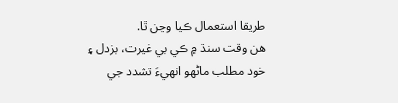طريقا استعمال ڪيا وڃن ٿا.
هن وقت سنڌ ۾ ڪي بي غيرت، بزدل ۽ خود مطلب ماڻهو انهيءَ تشدد جي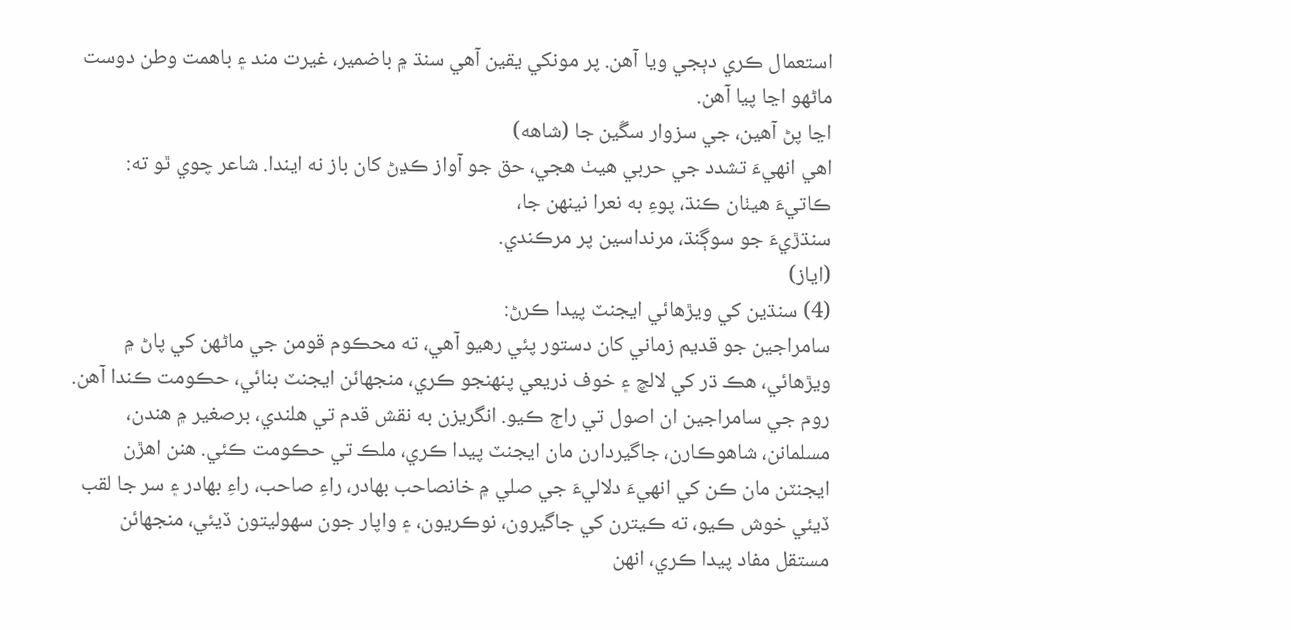استعمال ڪري دٻجي ويا آهن. پر مونکي يقين آهي سنڌ ۾ باضمير، غيرت مند ۽ باهمت وطن دوست ماڻهو اڃا پيا آهن.
اڃا پڻ آهين، جي سزوار سڱين جا (شاهه)
اهي انهيءَ تشدد جي حربي هيٺ هجي، حق جو آواز ڪڍڻ کان باز نه ايندا. شاعر چوي ٿو ته:
ڪاتيءَ هيٺان ڪنڌ، پوءِ به نعرا نينهن جا،
سنڌڙيءَ جو سوڳنڌ، مرنداسين پر مرڪندي.
(اياز)
(4) سنڌين کي ويڙهائي ايجنٽ پيدا ڪرڻ:
سامراجين جو قديم زماني کان دستور پئي رهيو آهي، ته محڪوم قومن جي ماڻهن کي پاڻ ۾ ويڙهائي، هڪ ڌر کي لالچ ۽ خوف ذريعي پنهنجو ڪري، منجهائن ايجنٽ بنائي، حڪومت ڪندا آهن. روم جي سامراجين ان اصول تي راڄ ڪيو. انگريزن به نقش قدم تي هلندي، برصغير ۾ هندن، مسلمانن، شاهوڪارن، جاگيردارن مان ايجنٽ پيدا ڪري، ملڪ تي حڪومت ڪئي. هنن اهڙن ايجنٽن مان ڪن کي انهيءَ دلاليءَ جي صلي ۾ خانصاحب بهادر، راءِ صاحب، راءِ بهادر ۽ سر جا لقب ڏيئي خوش ڪيو، ته ڪيترن کي جاگيرون، نوڪريون، ۽ واپار جون سهوليتون ڏيئي، منجهائن مستقل مفاد پيدا ڪري، انهن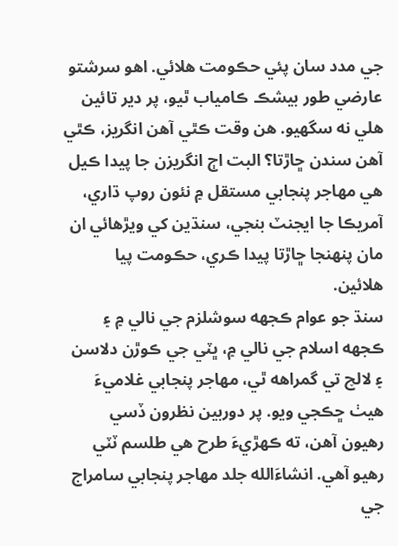جي مدد سان پئي حڪومت هلائي. اهو سرشتو عارضي طور بيشڪ ڪامياب ٿيو، پر دير تائين هلي نه سگهيو. هن وقت ڪٿي آهن انگريز، ڪٿي آهن سندن ڇاڙتا؟ البت اڄ انگريزن جا پيدا ڪيل هي مهاجر پنجابي مستقل ۾ نئون روپ ڌاري، آمريڪا جا ايجنٽ بنجي، سنڌين کي ويڙهائي ان مان پنهنجا ڇاڙتا پيدا ڪري، حڪومت پيا هلائين.
سنڌ جو عوام ڪجهه سوشلزم جي نالي ۾ ۽ ڪجهه اسلام جي نالي ۾، ڀٽي جي ڪوڙن دلاسن ۽ لالچ تي گمراهه ٿي، مهاجر پنجابي غلاميءَ هيٺ ڇڪجي ويو. پر دوربين نظرون ڏسي رهيون آهن، ته ڪهڙيءَ طرح هي طلسم ٽٽي رهيو آهي. انشاءَالله جلد مهاجر پنجابي سامراج جي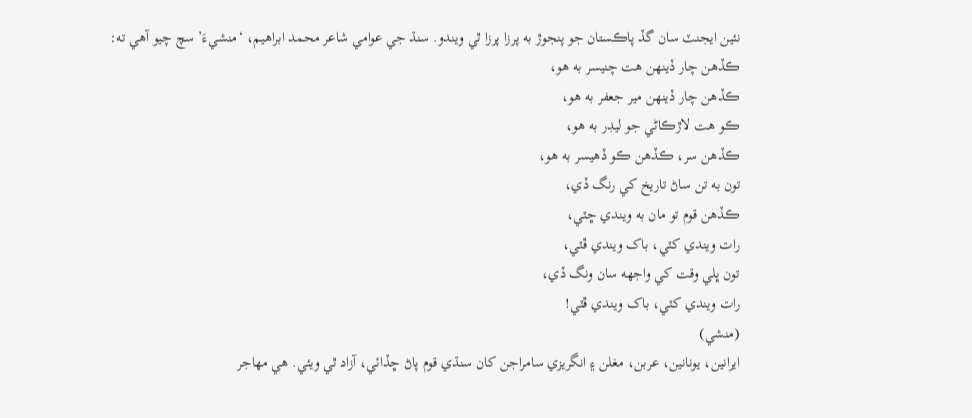نئين ايجنٽ سان گڏ پاڪستان جو پنجوڙ به پرزا پرزا ٿي ويندو. سنڌ جي عوامي شاعر محمد ابراهيم، ‘منشيءَ’ سچ چيو آهي ته:
ڪڏهن چار ڏينهن هت چنيسر به هو،
ڪڏهن چار ڏينهن مير جعفر به هو،
ڪو هت لاڙڪاڻي جو ليڊر به هو،
ڪڏهن سر، ڪڏهن ڪو ڏهيسر به هو،
تون به تن ساڻ تاريخ کي رنگ ڏي،
ڪڏهن قوم تو مان به ويندي ڇٽي،
رات ويندي کٽي، باک ويندي ڦٽي،
تون ڀلي وقت کي واجهه سان ونگ ڏي،
رات ويندي کٽي، باک ويندي ڦٽي!
(منشي)
ايرانين، يونانين، عربن، مغلن ۽ انگريزي سامراجن کان سنڌي قوم پاڻ ڇڏائي، آزاد ٿي ويئي. هي مهاجر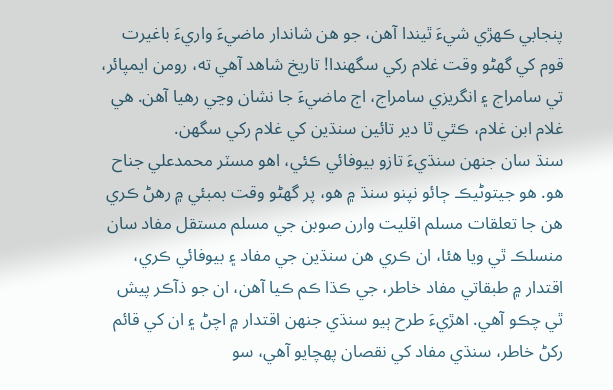پنجابي ڪهڙي شيءَ ٿيندا آهن، جو هن شاندار ماضيءَ واريءَ باغيرت قوم کي گهڻو وقت غلام رکي سگهندا! تاريخ شاهد آهي ته، رومن ايمپائر، تي سامراج ۽ انگريزي سامراج، اڄ ماضيءَ جا نشان وڃي رهيا آهن. هي غلام ابن غلام، ڪٿي ٿا دير تائين سنڌين کي غلام رکي سگهن.
سنڌ سان جنهن سنڌيءَ تازو بيوفائي ڪئي، اهو مسٽر محمدعلي جناح هو. هو جيتوڻيڪ ڄائو نپنو سنڌ ۾ هو، پر گهڻو وقت بمبئي ۾ رهڻ ڪري هن جا تعلقات مسلم اقليت وارن صوبن جي مسلم مستقل مفاد سان منسلڪ ٿي ويا هئا، ان ڪري هن سنڌين جي مفاد ۽ بيوفائي ڪري، اقتدار ۾ طبقاتي مفاد خاطر، جي ڪڌا ڪم ڪيا آهن، ان جو ذآڪر پيش ٿي چڪو آهي. اهڙيءَ طرح ٻيو سنڌي جنهن اقتدار ۾ اچڻ ۽ ان کي قائم رکڻ خاطر، سنڌي مفاد کي نقصان پهچايو آهي، سو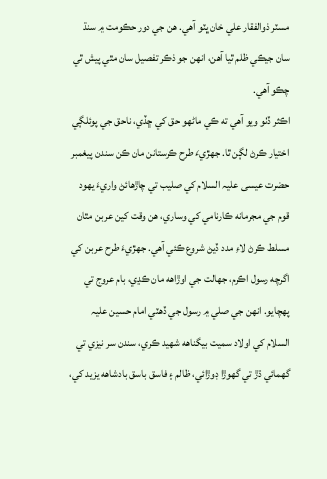مسٽر ذوالفقار علي خان ڀٽو آهي. هن جي دور حڪومت ۾ سنڌ سان جيڪي ظلم ٿيا آهن، انهن جو ذڪر تفصيل سان مٿي پيش ٿي چڪو آهي.
اڪثر ڏٺو ويو آهي ته ڪي ماڻهو حق کي ڇڏي، ناحق جي پوئلڳي اختيار ڪرڻ لڳن ٿا. جهڙيءَ طرح ڪرستانن مان ڪن سندن پيغمبر حضرت عيسى عليہ السلام کي صليب تي چاڙهائڻ واريءَ يهود قوم جي مجرمانه ڪارنامي کي وساري، هن وقت کين عربن مٿان مسلط ڪرڻ لاءِ مدد ڏيڻ شروع ڪئي آهي. جهڙيءَ طرح عربن کي اگرچه رسول اڪرم، جهالت جي اوڙاهه مان ڪڍي، بام عروج تي پهچايو. انهن جي صلي ۾ رسول جي ڏهٽي امام حسين عليہ السلام کي اولاد سميت بيگناهه شهيد ڪري، سندن سر نيزي تي گهمائي ڌڙ تي گهوڙا ڊوڙائي، ظالم ۽ فاسق باسق بادشاهه يزيد کي،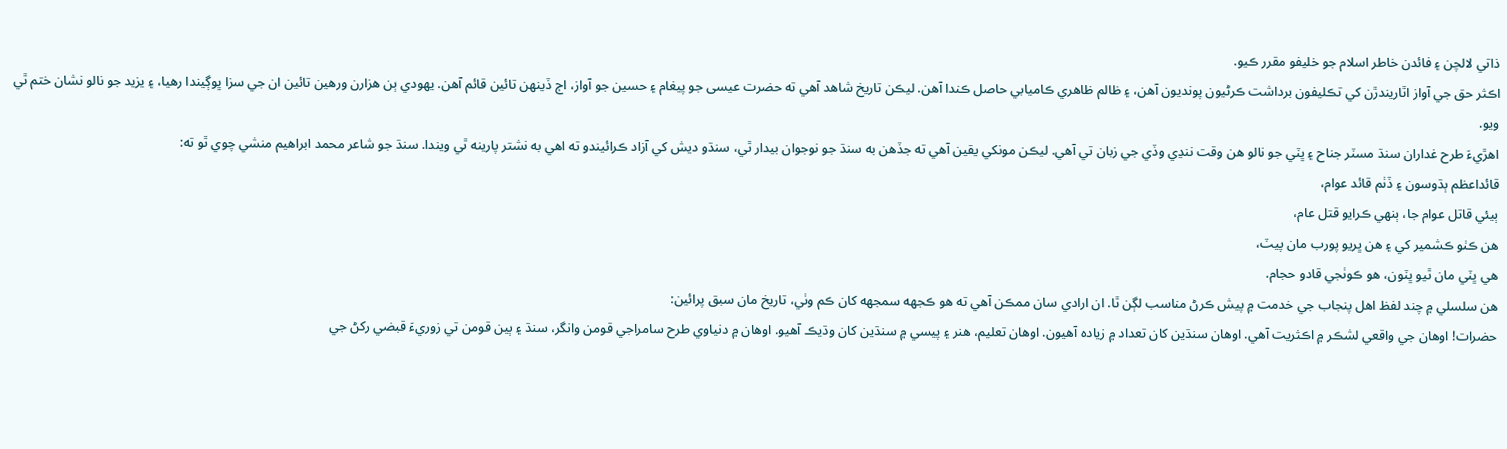ذاتي لالچن ۽ فائدن خاطر اسلام جو خليفو مقرر ڪيو.
اڪثر حق جي آواز اٿاريندڙن کي تڪليفون برداشت ڪرڻيون پونديون آهن، ۽ ظالم ظاهري ڪاميابي حاصل ڪندا آهن. ليڪن تاريخ شاهد آهي ته حضرت عيسى جو پيغام ۽ حسين جو آواز، اڄ ڏينهن تائين قائم آهن. يهودي ٻن هزارن ورهين تائين ان جي سزا ڀوڳيندا رهيا، ۽ يزيد جو نالو نشان ختم ٿي ويو.
اهڙيءَ طرح غداران سنڌ مسٽر جناح ۽ ڀٽي جو نالو هن وقت ننڍي وڏي جي زبان تي آهي. ليڪن مونکي يقين آهي ته جڏهن به سنڌ جو نوجوان بيدار ٿي، سنڌو ديش کي آزاد ڪرائيندو ته اهي به نشتر پارينه ٿي ويندا. سنڌ جو شاعر محمد ابراهيم منشي چوي ٿو ته:
قائداعظم ٻڌوسون ۽ ڏٺم قائد عوام،
ٻيئي قاتل عوام جا، ٻنهي ڪرايو قتل عام،
هن ڪٺو ڪشمير کي ۽ هن ڀريو پورب مان پيٽ،
هي ڀٽي مان ٿيو ڀٽون، هو ڪوٺجي قادو حجام.
هن سلسلي ۾ چند لفظ اهل پنجاب جي خدمت ۾ پيش ڪرڻ مناسب لڳن ٿا. ان ارادي سان ممڪن آهي ته هو ڪجهه سمجهه کان ڪم وٺي، تاريخ مان سبق پرائين:
حضرات! اوهان جي واقعي لشڪر ۾ اڪثريت آهي. اوهان سنڌين کان تعداد ۾ زياده آهيون. اوهان تعليم، هنر ۽ پيسي ۾ سنڌين کان وڌيڪ آهيو. اوهان ۾ دنياوي طرح سامراجي قومن وانگر، سنڌ ۽ ٻين قومن تي زوريءَ قبضي رکڻ جي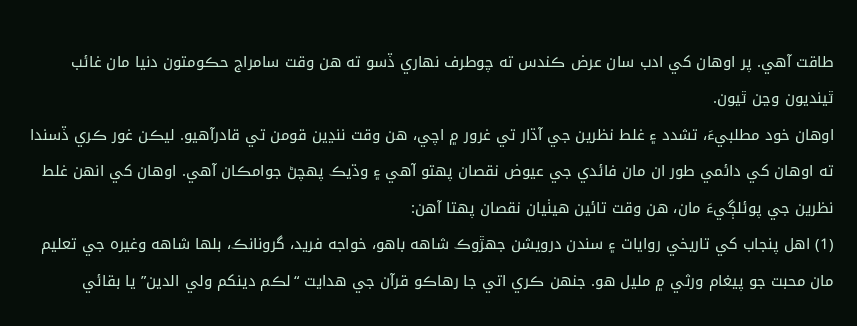طاقت آهي. پر اوهان کي ادب سان عرض ڪندس ته چوطرف نهاري ڏسو ته هن وقت سامراج حڪومتون دنيا مان غائب ٿينديون وڃن ٿيون.
اوهان خود مطلبيءَ، تشدد ۽ غلط نظرين جي آڌار تي غرور ۾ اچي، هن وقت ننڍين قومن تي قادرآهيو. ليڪن غور ڪري ڏسندا ته اوهان کي دائمي طور ان مان فائدي جي عيوض نقصان پهتو آهي ۽ وڌيڪ پهچڻ جوامڪان آهي. اوهان کي انهن غلط نظرين جي پوئلڳيءَ مان، هن وقت تائين هيٺيان نقصان پهتا آهن:
(1) اهل پنجاب کي تاريخي روايات ۽ سندن درويشن جهڙوڪ شاهه باهو، خواجه فريد، گرونانڪ، بلها شاهه وغيره جي تعليم مان محبت جو پيغام ورثي ۾ مليل هو. جنهن ڪري اتي جا رهاڪو قرآن جي هدايت “لڪم دينکم ولي الدين” يا بقائي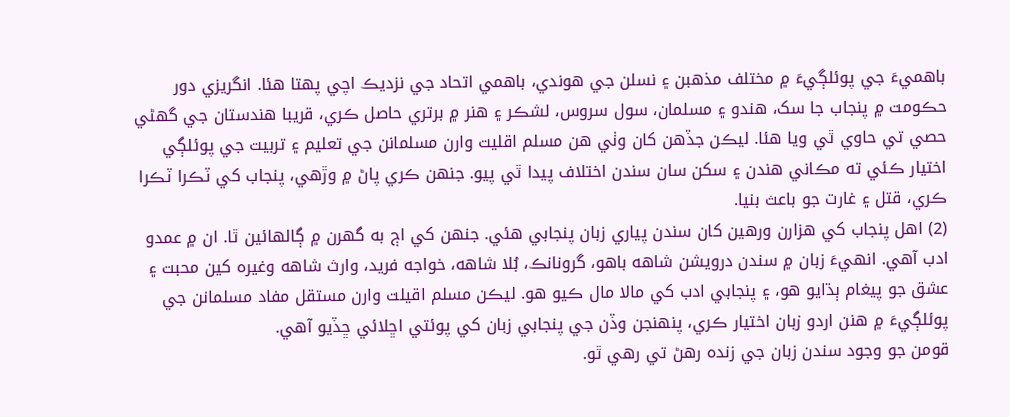باهميءَ جي پوئلڳيءَ ۾ مختلف مذهبن ۽ نسلن جي هوندي، باهمي اتحاد جي نزديڪ اچي پهتا هئا. انگريزي دور حڪومت ۾ پنجاب جا سک، هندو ۽ مسلمان، سول سروس، لشڪر ۽ هنر ۾ برتري حاصل ڪري، قريبا هندستان جي گهڻي حصي تي حاوي ٿي ويا هئا. ليڪن جڏهن کان وٺي هن مسلم اقليت وارن مسلمانن جي تعليم ۽ تربيت جي پوئلڳي اختيار ڪئي ته مڪاني هندن ۽ سکن سان سندن اختلاف پيدا ٿي پيو. جنهن ڪري پاڻ ۾ وڙهي، پنجاب کي ٽڪرا ٽڪرا ڪري، قتل ۽ غارت جو باعث بنيا.
(2) اهل پنجاب کي هزارن ورهين کان سندن پياري زبان پنجابي هئي. جنهن کي اڄ به گهرن ۾ ڳالهائين ٿا. ان ۾ عمدو ادب آهي. انهيءَ زبان ۾ سندن درويشن شاهه باهو، گرونانڪ، بُلا شاهه، خواجه فريد، وارث شاهه وغيره کين محبت ۽ عشق جو پيغام ٻڌايو هو، ۽ پنجابي ادب کي مالا مال ڪيو هو. ليڪن مسلم اقيلت وارن مستقل مفاد مسلمانن جي پوئلڳيءَ ۾ هنن اردو زبان اختيار ڪري، پنهنجن وڏن جي پنجابي زبان کي پوئتي اڇلائي ڇڏيو آهي.
قومن جو وجود سندن زبان جي زنده رهڻ تي رهي ٿو.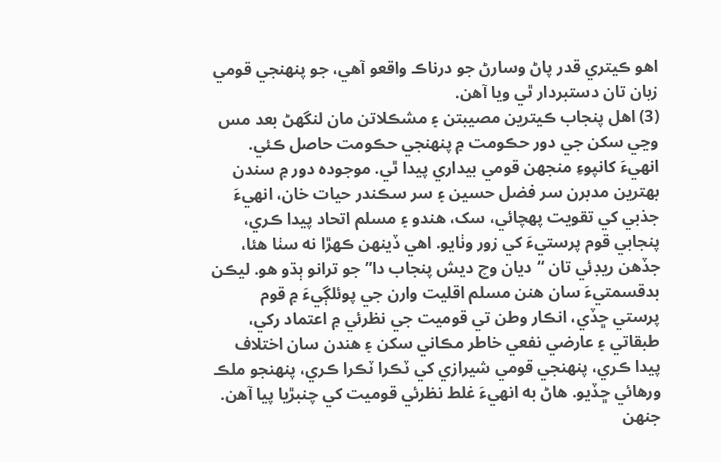اهو ڪيتري قدر پاڻ وسارڻ جو درناڪ واقعو آهي، جو پنهنجي قومي زبان تان دستبردار ٿي ويا آهن.
(3) اهل پنجاب ڪيترين مصيبتن ۽ مشڪلاتن مان لنگهڻ بعد مس وڃي سکن جي دور حڪومت ۾ پنهنجي حڪومت حاصل ڪئي. انهيءَ کانپوءِ منجهن قومي بيداري پيدا ٿي. موجوده دور ۾ سندن بهترين مدبرن سر فضل حسين ۽ سر سڪندر حيات خان، انهيءَ جذبي کي تقويت پهچائي، سک، هندو ۽ مسلم اتحاد پيدا ڪري، پنجابي قوم پرستيءَ کي زور وٺايو. اهي ڏينهن ڪهڙا نه سٺا هئا، جڏهن ريڊئي تان “ديان وچ ديش پنجاب دا” جو ترانو ٻڌو هو. ليڪن بدقسمتيءَ سان هنن مسلم اقليت وارن جي پوئلڳيءَ ۾ قوم پرستي ڇڏي، انڪار وطن تي قوميت جي نظرئي ۾ اعتماد رکي، طبقاتي ۽ عارضي نفعي خاطر مڪاني سکن ۽ هندن سان اختلاف پيدا ڪري، پنهنجي قومي شيرازي کي ٽڪرا ٽڪرا ڪري، پنهنجو ملڪ ورهائي ڇڏيو. هاڻ به انهيءَ غلط نظرئي قوميت کي چنبڙيا پيا آهن. جنهن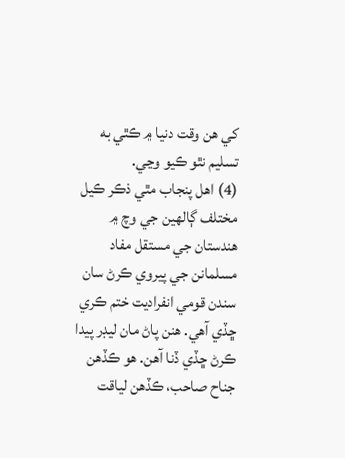کي هن وقت دنيا ۾ ڪٿي به تسليم نٿو ڪيو وڃي.
(4) اهل پنجاب مٿي ذڪر ڪيل مختلف ڳالهين جي وچ ۾ هندستان جي مستقل مفاد مسلمانن جي پيروي ڪرڻ سان سندن قومي انفراديت ختم ڪري ڇڏي آهي. هنن پاڻ مان ليڊر پيدا ڪرڻ ڇڏي ڏنا آهن. هو ڪڏهن جناح صاحب، ڪڏهن لياقت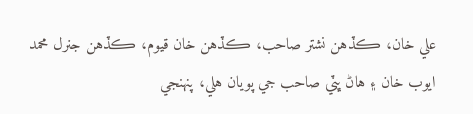علي خان، ڪڏهن نشتر صاحب، ڪڏهن خان قيوم، ڪڏهن جنرل محمد ايوب خان ۽ هاڻ ڀٽي صاحب جي پويان هلي، پنهنجي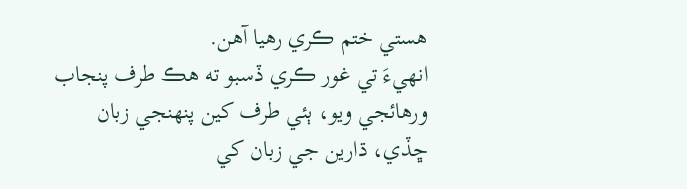هستي ختم ڪري رهيا آهن.
انهيءَ تي غور ڪري ڏسبو ته هڪ طرف پنجاب ورهائجي ويو، ٻئي طرف کين پنهنجي زبان ڇڏي، ڌارين جي زبان کي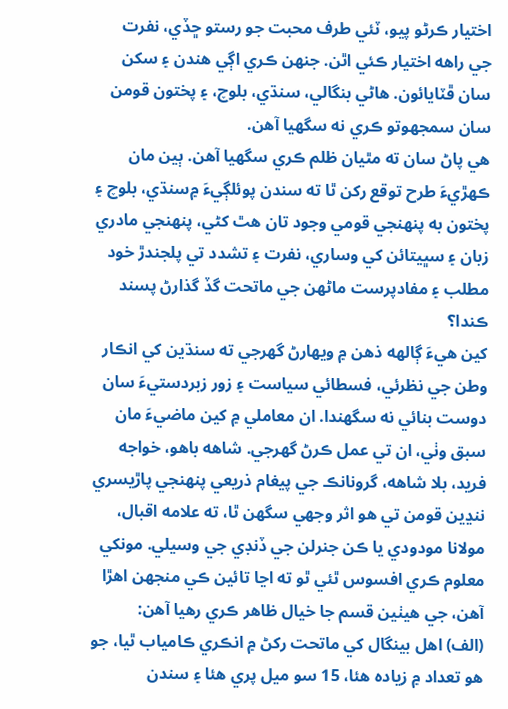اختيار ڪرڻو پيو، ٽئي طرف محبت جو رستو ڇڏي، نفرت جي راهه اختيار ڪئي اٿن. جنهن ڪري اڳي هندن ۽ سکن سان ڦٽايائون. هاڻي بنگالي، سنڌي، بلوچ، ۽ پختون قومن سان سمجهوتو ڪري نه سگهيا آهن.
هي پاڻ سان ته مٿيان ظلم ڪري سگهيا آهن. ٻين مان ڪهڙيءَ طرح توقع رکن ٿا ته سندن پوئلڳيءَ ۾سنڌي، بلوچ ۽ پختون به پنهنجي قومي وجود تان هٿ کڻي، پنهنجي مادري زبان ۽ سڀيتائن کي وساري، نفرت ۽ تشدد تي پلجندڙ خود مطلب ۽ مفادپرست ماڻهن جي ماتحت گڏ گذارڻ پسند ڪندا؟
کين هيءَ ڳالهه ذهن ۾ ويهارڻ گهرجي ته سنڌين کي انڪار وطن جي نظرئي، فسطائي سياست ۽ زور زبردستيءَ سان دوست بنائي نه سگهندا. ان معاملي ۾ کين ماضيءَ مان سبق وٺي، ان تي عمل ڪرڻ گهرجي. شاهه باهو، خواجه فريد، بلا شاهه، گرونانڪ جي پيغام ذريعي پنهنجي پاڙيسري ننڍين قومن تي هو اثر وجهي سگهن ٿا، ته علامه اقبال، مولانا مودودي يا ڪن جنرلن جي ڏنڊي جي وسيلي. مونکي معلوم ڪري افسوس ٿئي ٿو ته اڃا تائين ڪي منجهن اهڙا آهن، جي هيٺين قسم جا خيال ظاهر ڪري رهيا آهن:
(الف) اهل بينگال کي ماتحت رکڻ ۾ انڪري ڪامياب ٿيا، جو هو تعداد ۾ زياده هئا، 15 سو ميل پري هئا ۽ سندن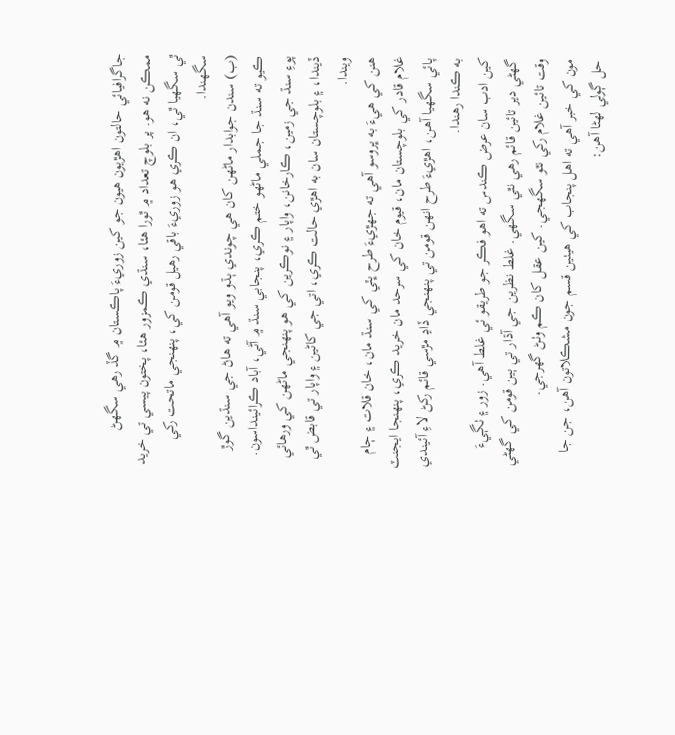جاگرافيائي حالتون اهڙيون هيون جو کين زوريءَ پاڪستان ۾ گڏ رهي سگهڻ ممڪن نه هو. پر بلوچ تعداد ۾ ٿورا هئا، سنڌي ڪمزور هئا، پختون پيسي تي خريد ٿي سگهيا ٿي، ان ڪري هو زوريءَ باقي رهيل قومن کي، پنهنجي ماتحت رکي سگهندا.
(ب) سندن جوابدار ماڻهن کان هي چوندي ٻڌو ويو آهي ته هاڻ جي سنڌين گوڙ ڪيو ته سنڌ جا جملي ماڻهو ختم ڪري، پنجابي سنڌ ۾ آڻي، آباد ڪرائينداسون. پوءِ سنڌ جي زمين، ڪارخانن، واپار ۽ نوڪرين کي هو پنهنجي ماڻهن کي ورهائي ڏيندا، ۽ بلوچستان سان به اهڙي حالت ڪري، اتي جي کاڻين ۽ واپار تي قابض ٿي ويندا.
هنن کي هيءَ به ڀروسو آهي ته جهڙيءَ طرح ڀٽي کي سنڌ مان، خان قلات ۽ ڄام غلام قادر کي بلوچستان مان، قيوم خان کي سرحد مان خريد ڪري، پنهنجا ايجنٽ پائي سگهيا آهن، اهڙيءَ طرح انهن قومن تي پنهنجي ڏاڍ مڙسي قائم رکڻ لاءِ آئيندي به ڪندا رهندا.
کين ادب سان عرض ڪندس ته اهو فڪر جو طريقو ئي غلط آهي. زور ۽ ٺڳيءَ گهڻي دير تائين قائم رهي نٿي سگهي. غلط نظرين جي آڌار تي ٻين قومن کي گهڻي وقت تائين غلام رکي نٿو سگهجي. کين عقل کان ڪم وٺڻ گهرجي.
مون کي خبر آهي ته اهل پنجاب کي هيٺين قسم جون مشڪلاتون آهن، جن جا حل ڳولي لهڻا آهن: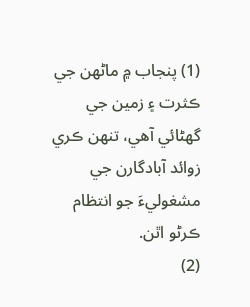(1) پنجاب ۾ ماڻهن جي ڪثرت ۽ زمين جي گهڻائي آهي، تنهن ڪري زوائد آبادگارن جي مشغوليءَ جو انتظام ڪرڻو اٿن.
(2)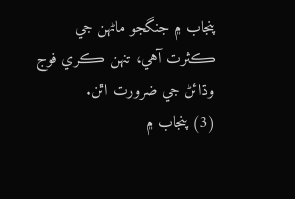پنجاب ۾ جنگجو ماڻهن جي ڪثرت آهي، تنهن ڪري فوج وڌائڻ جي ضرورت اٿن.
(3) پنجاب ۾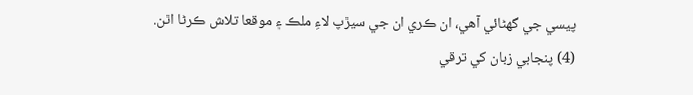پيسي جي گهڻائي آهي، ان ڪري ان جي سيڙپ لاءِ ملڪ ۽ موقعا تلاش ڪرڻا اٿن.
(4) پنجابي زبان کي ترقي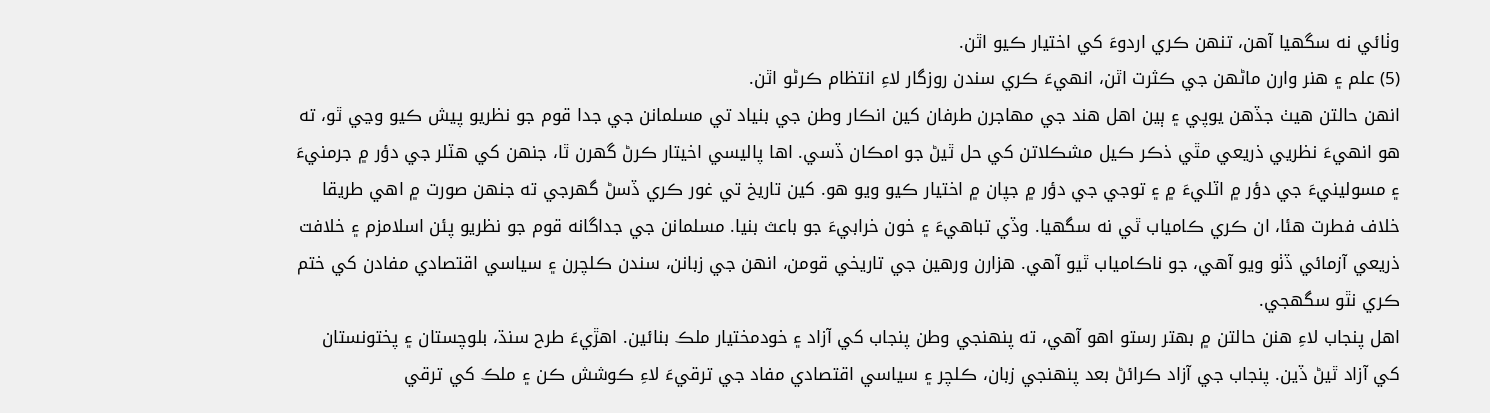وٺائي نه سگهيا آهن، تنهن ڪري اردوءَ کي اختيار ڪيو اٿن.
(5) علم ۽ هنر وارن ماڻهن جي ڪثرت اٿن، انهيءَ ڪري سندن روزگار لاءِ انتظام ڪرڻو اٿن.
انهن حالتن هيٺ جڏهن يوپي ۽ ٻين اهل هند جي مهاجرن طرفان کين انڪار وطن جي بنياد تي مسلمانن جي جدا قوم جو نظريو پيش ڪيو وڃي ٿو، ته هو انهيءَ نظريي ذريعي مٿي ذڪر ڪيل مشڪلاتن کي حل ٿيڻ جو امڪان ڏسي. اها پاليسي اخيتار ڪرڻ گهرن ٿا، جنهن کي هٽلر جي دؤر ۾ جرمنيءَ ۽ مسولينيءَ جي دؤر ۾ اٽليءَ ۾ ۽ توجي جي دؤر ۾ جپان ۾ اختيار ڪيو ويو هو. کين تاريخ تي غور ڪري ڏسڻ گهرجي ته جنهن صورت ۾ اهي طريقا خلاف فطرت هئا، ان ڪري ڪامياب ٿي نه سگهيا. وڏي تباهيءَ ۽ خون خرابيءَ جو باعث بنيا. مسلمانن جي جداگانه قوم جو نظريو پئن اسلامزم ۽ خلافت ذريعي آزمائي ڏٺو ويو آهي، جو ناڪامياب ٿيو آهي. هزارن ورهين جي تاريخي قومن، انهن جي زبانن، سندن ڪلچرن ۽ سياسي اقتصادي مفادن کي ختم ڪري نٿو سگهجي.
اهل پنجاب لاءِ هنن حالتن ۾ بهتر رستو اهو آهي، ته پنهنجي وطن پنجاب کي آزاد ۽ خودمختيار ملڪ بنائين. اهڙيءَ طرح سنڌ، بلوچستان ۽ پختونستان کي آزاد ٿيڻ ڏين. پنجاب جي آزاد ڪرائڻ بعد پنهنجي زبان، ڪلچر ۽ سياسي اقتصادي مفاد جي ترقيءَ لاءِ ڪوشش ڪن ۽ ملڪ کي ترقي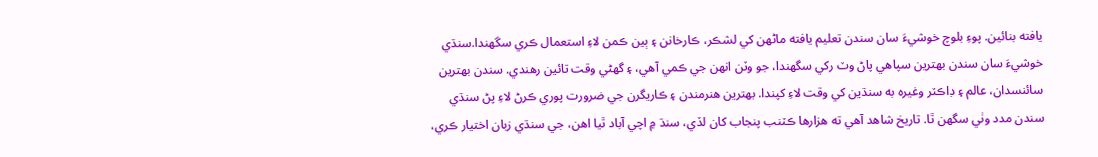يافته بنائين. پوءِ بلوچ خوشيءَ سان سندن تعليم يافته ماڻهن کي لشڪر، ڪارخانن ۽ ٻين ڪمن لاءِ استعمال ڪري سگهندا.سنڌي خوشيءَ سان سندن بهترين سپاهي پاڻ وٽ رکي سگهندا، جو وٽن انهن جي ڪمي آهي، ۽ گهڻي وقت تائين رهندي. سندن بهترين سائنسدان، عالم ۽ ڊاڪٽر وغيره به سنڌين کي وقت لاءِ کپندا. بهترين هنرمندن ۽ ڪاريگرن جي ضرورت پوري ڪرڻ لاءِ پڻ سنڌي سندن مدد وٺي سگهن ٿا. تاريخ شاهد آهي ته هزارها ڪٽنب پنجاب کان لڏي، سنڌ ۾ اچي آباد ٿيا اهن، جي سنڌي زبان اختيار ڪري،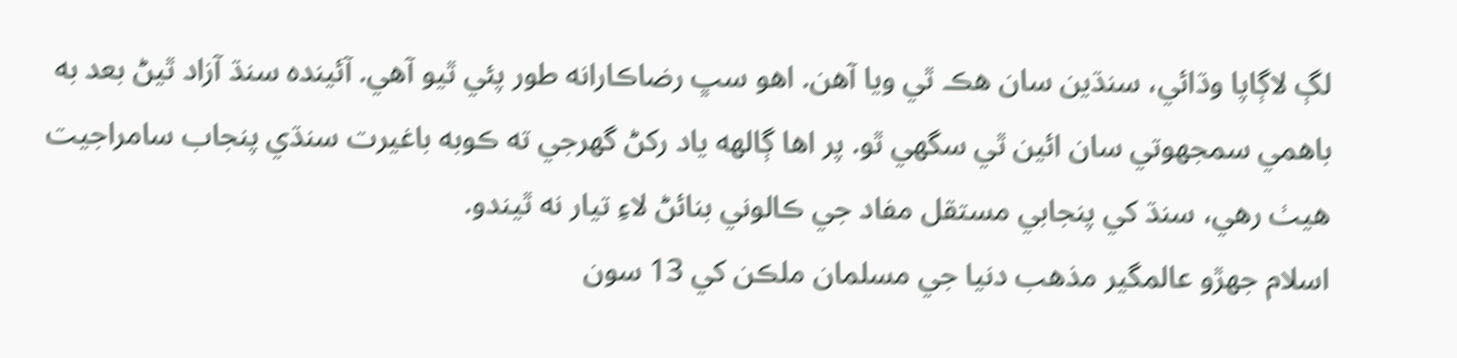لڳ لاڳاپا وڌائي، سنڌين سان هڪ ٿي ويا آهن. اهو سڀ رضاڪارانه طور پئي ٿيو آهي. آئينده سنڌ آزاد ٿيڻ بعد به باهمي سمجهوتي سان ائين ٿي سگهي ٿو. پر اها ڳالهه ياد رکڻ گهرجي ته ڪوبه باغيرت سنڌي پنجاب سامراجيت هيٺ رهي، سنڌ کي پنجابي مستقل مفاد جي ڪالوني بنائڻ لاءِ تيار نه ٿيندو.
اسلام جهڙو عالمگير مذهب دنيا جي مسلمان ملڪن کي 13 سون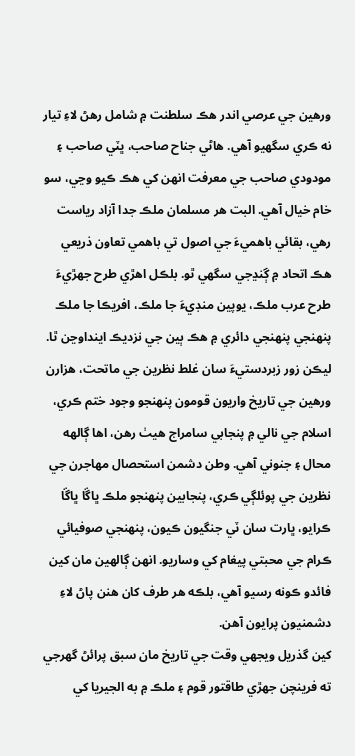ورهين جي عرصي اندر هڪ سلطنت ۾ شامل رهڻ لاءِ تيار نه ڪري سگهيو آهي. هاڻي جناح صاحب، ڀٽي صاحب ۽ مودودي صاحب جي معرفت انهن کي هڪ ڪيو وڃي، سو خام خيال آهي. البت هر مسلمان ملڪ جدا آزاد رياست رهي، بقائي باهميءَ جي اصول تي باهمي تعاون ذريعي هڪ اتحاد ۾ ڳنڍجي سگهي ٿو. بلڪل اهڙي طرح جهڙيءَ طرح عرب ملڪ، يوپين منڊيءَ جا ملڪ، افريڪا جا ملڪ پنهنجي پنهنجي دائري ۾ هڪ ٻين جي نزديڪ اينداوڃن ٿا.
ليڪن زور زبردستيءَ سان غلط نظرين جي ماتحت، هزارن ورهين جي تاريخ واريون قومون پنهنجو وجود ختم ڪري، اسلام جي نالي ۾ پنجابي سامراج هيٺ رهن، اها ڳالهه محال ۽ جنوني آهي. وطن دشمن استحصال مهاجرن جي نظرين جي پوئلڳي ڪري، پنجابين پنهنجو ملڪ ڀاڱا ڀاڱا ڪرايو، ڀارت سان ٽي جنگيون ڪيون، پنهنجي صوفيائي ڪرام جي محبتي پيغام کي وساريو. انهن ڳالهين مان کين فائدو ڪونه رسيو آهي، بلڪه هر طرف کان هنن پاڻ لاءِ دشمنيون پرايون آهن.
کين گذريل ويجهي وقت جي تاريخ مان سبق پرائڻ گهرجي ته فرينچن جهڙي طاقتور قوم ۽ ملڪ ۾ به الجيريا کي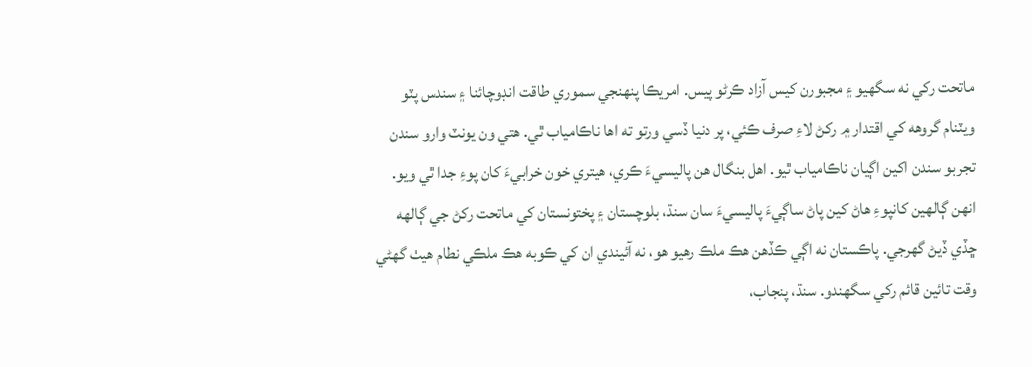ماتحت رکي نه سگهيو ۽ مجبورن کيس آزاد ڪرڻو پيس. امريڪا پنهنجي سموري طاقت انڊوچائنا ۽ سندس پٽو ويٽنام گروهه کي اقتدار ۾ رکڻ لاءِ صرف ڪئي، پر دنيا ڏسي ورتو ته اها ناڪامياب ٿي. هتي ون يونٽ وارو سندن تجربو سندن اکين اڳيان ناڪامياب ٿيو. اهل بنگال هن پاليسيءَ ڪري، هيتري خون خرابيءَ کان پوءِ جدا ٿي ويو. انهن ڳالهين کانپوءِ هاڻ کين پاڻ ساڳيءَ پاليسيءَ سان سنڌ، بلوچستان ۽ پختونستان کي ماتحت رکڻ جي ڳالهه ڇڏي ڏيڻ گهرجي. پاڪستان نه اڳي ڪڏهن هڪ ملڪ رهيو هو، نه آئيندي ان کي ڪوبه هڪ ملڪي نطام هيٺ گهڻي وقت تائين قائم رکي سگهندو. سنڌ، پنجاب،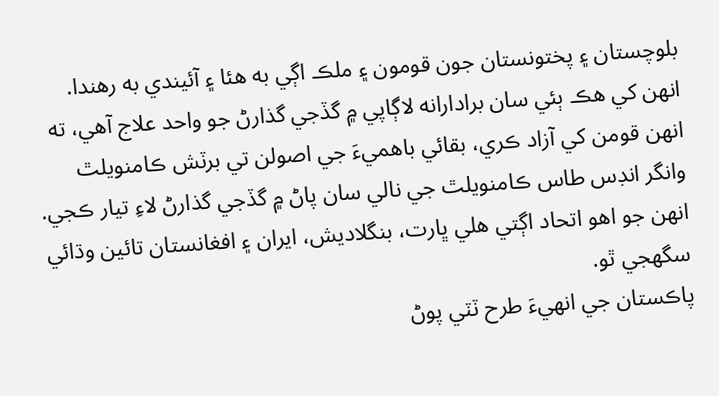بلوچستان ۽ پختونستان جون قومون ۽ ملڪ اڳي به هئا ۽ آئيندي به رهندا. انهن کي هڪ ٻئي سان برادارانه لاڳاپي ۾ گڏجي گذارڻ جو واحد علاج آهي، ته انهن قومن کي آزاد ڪري، بقائي باهميءَ جي اصولن تي برٽش ڪامنويلٿ وانگر انڊس طاس ڪامنويلٿ جي نالي سان پاڻ ۾ گڏجي گذارڻ لاءِ تيار ڪجي. انهن جو اهو اتحاد اڳتي هلي ڀارت، بنگلاديش، ايران ۽ افغانستان تائين وڌائي سگهجي ٿو.
پاڪستان جي انهيءَ طرح ٽٽي پوڻ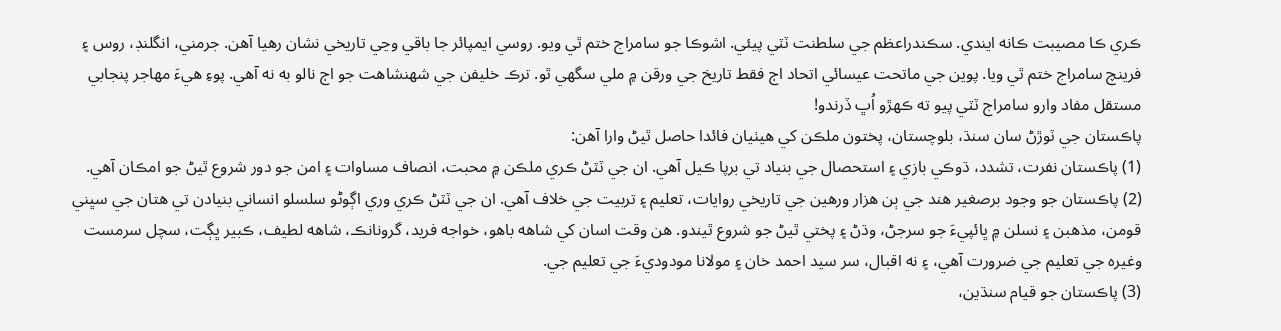ڪري ڪا مصيبت ڪانه ايندي. سڪندراعظم جي سلطنت ٽٽي پيئي. اشوڪا جو سامراج ختم ٿي ويو. روسي ايمپائر جا باقي وڃي تاريخي نشان رهيا آهن. جرمني، انگلنڊ، روس ۽ فرينچ سامراج ختم ٿي ويا. پوين جي ماتحت عيسائي اتحاد اڄ فقط تاريخ جي ورقن ۾ ملي سگهي ٿو. ترڪ خليفن جي شهنشاهت جو اڄ نالو به نه آهي. پوءِ هيءَ مهاجر پنجابي مستقل مفاد وارو سامراج ٽٽي پيو ته ڪهڙو اُڀ ڏرندو!
پاڪستان جي ٽوڙڻ سان سنڌ، بلوچستان، پختون ملڪن کي هيٺيان فائدا حاصل ٿيڻ وارا آهن:
(1) پاڪستان نفرت، تشدد، ڌوڪي بازي ۽ استحصال جي بنياد تي برپا ڪيل آهي. ان جي ٽٽڻ ڪري ملڪن ۾ محبت، انصاف مساوات ۽ امن جو دور شروع ٿيڻ جو امڪان آهي.
(2) پاڪستان جو وجود برصغير هند جي ٻن هزار ورهين جي تاريخي روايات، تعليم ۽ تربيت جي خلاف آهي. ان جي ٽٽڻ ڪري وري اڳوڻو سلسلو انساني بنيادن تي هتان جي سڀني قومن، مذهبن ۽ نسلن ۾ ڀائپيءَ جو سرجڻ، وڌڻ ۽ پختي ٿيڻ جو شروع ٿيندو. هن وقت اسان کي شاهه باهو، خواجه فريد، گرونانڪ، شاهه لطيف، ڪبير ڀڳت، سچل سرمست وغيره جي تعليم جي ضرورت آهي، ۽ نه اقبال، سر سيد احمد خان ۽ مولانا مودوديءَ جي تعليم جي.
(3) پاڪستان جو قيام سنڌين،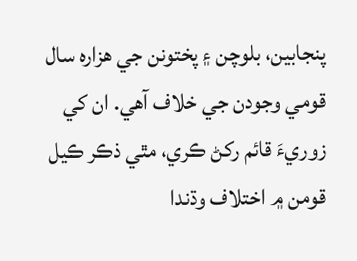پنجابين، بلوچن ۽ پختونن جي هزاره سال قومي وجودن جي خلاف آهي. ان کي زوريءَ قائم رکڻ ڪري، مٿي ذڪر ڪيل قومن ۾ اختلاف وڌندا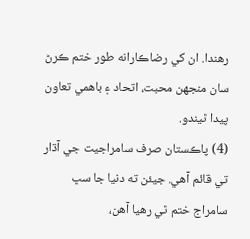رهندا. ان کي رضاڪارانه طور ختم ڪرڻ سان منجهن محبت، اتحاد ۽ باهمي تعاون پيدا ٿيندو.
(4) پاڪستان صرف سامراجيت جي آڌار تي قائم آهي. جيئن ته دنيا جا سڀ سامراج ختم ٿي رهيا آهن،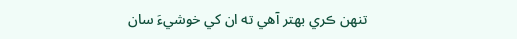تنهن ڪري بهتر آهي ته ان کي خوشيءَ سان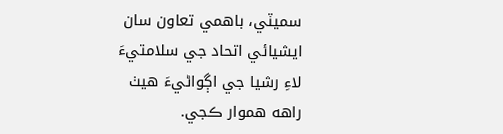سميٽي، باهمي تعاون سان ايشيائي اتحاد جي سلامتيءَ لاءِ رشيا جي اڳواڻيءَ هيٺ راهه هموار ڪجي.